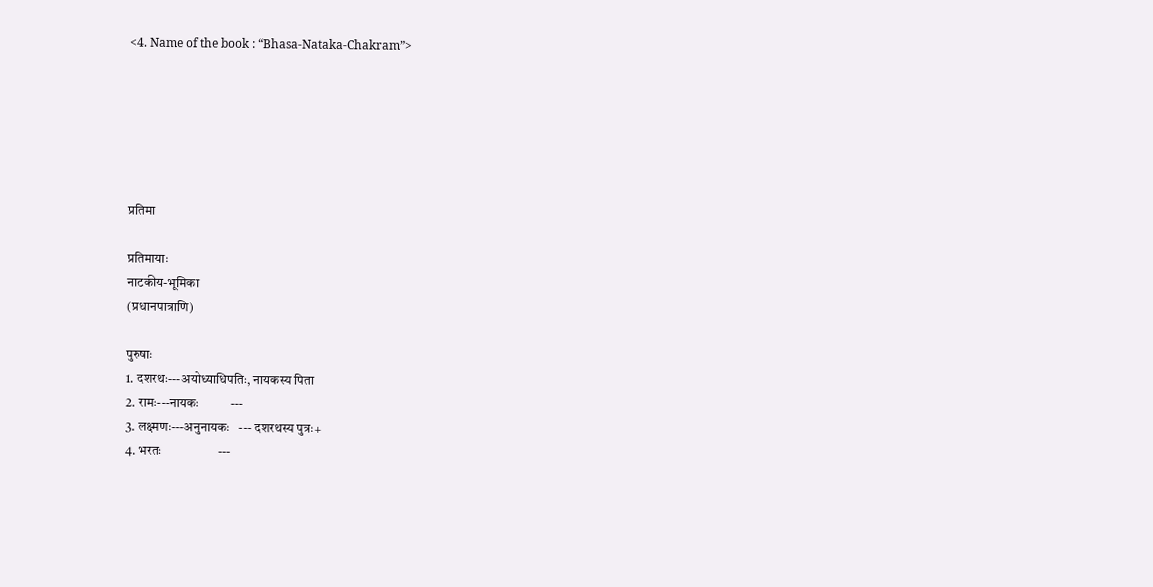<4. Name of the book : “Bhasa-Nataka-Chakram”>






प्रतिमा

प्रतिमायाः
नाटकीय-भूमिका
(प्रधानपात्राणि)

पुरुषाः
1. दशरथः---अयोध्याधिपतिः, नायकस्य पिता
2. रामः---नायकः          ---
3. लक्ष्मणः---अनुनायकः   --- दशरथस्य पुत्रः+
4. भरतः                  ---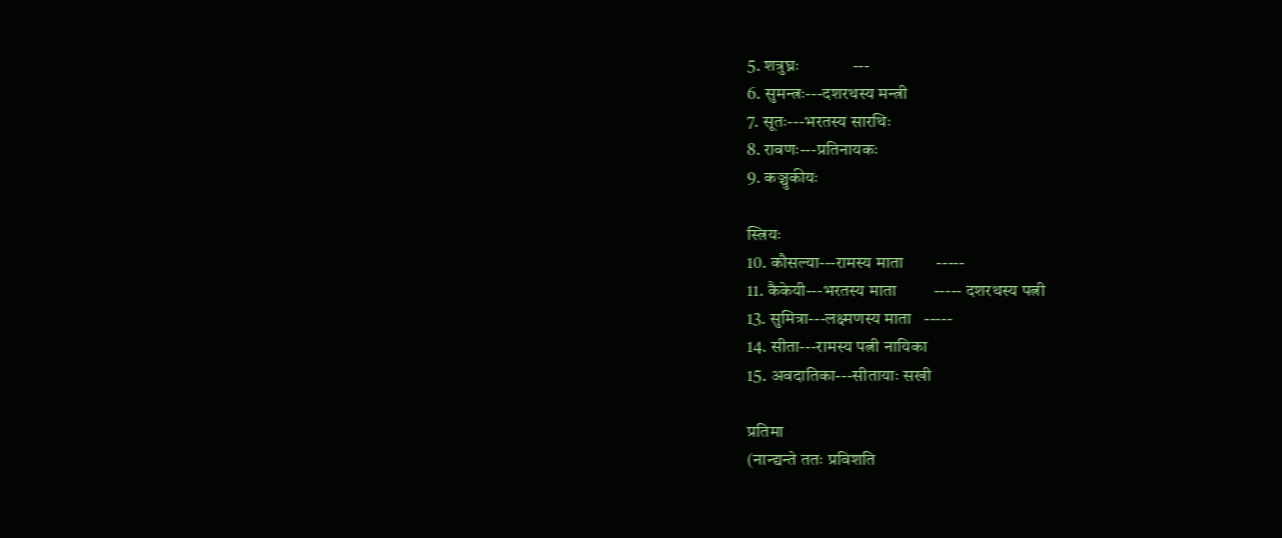5. शत्रुघ्नः             ---
6. सुमन्त्रः---दशरथस्य मन्त्री
7. सूतः---भरतस्य सारथिः
8. रावणः---प्रतिनायकः
9. कञ्चुकीयः

स्त्रियः
10. कौसल्या---रामस्य माता        -----
11. कैकेयी---भरतस्य माता         ----- दशरथस्य पत्नी
13. सुमित्रा---लक्ष्मणस्य माता   -----
14. सीता---रामस्य पत्नी नायिका
15. अवदातिका---सीतायाः सखी

प्रतिमा
(नान्द्यन्ते ततः प्रविशति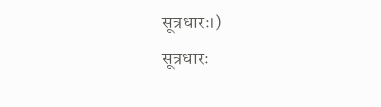सूत्रधारः।)
सूत्रधारः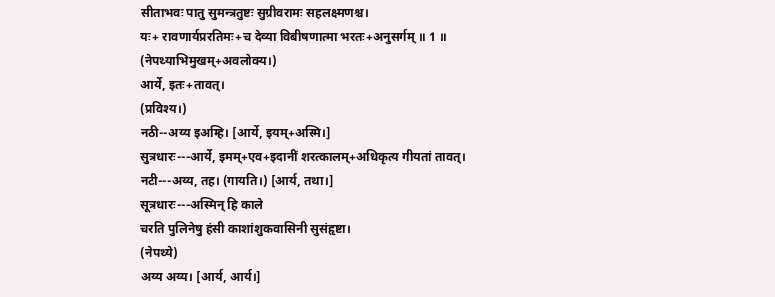सीताभवः पातु सुमन्त्रतुष्टः सुग्रीवरामः सहलक्ष्मणश्च।
यः+ रावणार्यप्ररतिमः+च देव्या विबीषणात्मा भरतः+अनुसर्गम् ॥ 1 ॥
(नेपथ्याभिमुखम्+अवलोक्य।)
आर्ये, इतः+तावत्।
(प्रविश्य।)
नठी--अय्य इअम्हि। [आर्ये, इयम्+अस्मि।]
सुत्रधारः---आर्ये, इमम्+एव+इदानीं शरत्कालम्+अधिकृत्य गीयतां तावत्।
नटी---अय्य, तह। (गायति।) [आर्य, तथा।]
सूत्रधारः---अस्मिन् हि काले
चरति पुलिनेषु हंसी काशांशुकवासिनी सुसंहृष्टा।
(नेपथ्ये)
अय्य अय्य। [आर्य, आर्य।]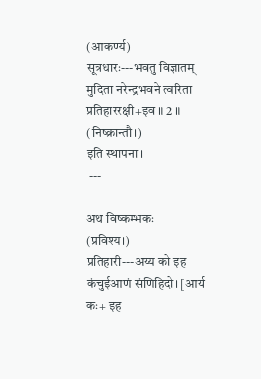(आकर्ण्य)
सूत्रधारः---भवतु विज्ञातम्
मुदिता नरेन्द्रभवने त्वरिता प्रतिहाररक्षी+इव ॥ 2 ॥
(निष्क्रान्तौ।)
इति स्थापना।
 ---

अथ विष्कम्भकः
(प्रविश्य।)
प्रतिहारी---अय्य को इह कंचुईआणं संणिहिदो। [आर्य कः+ इह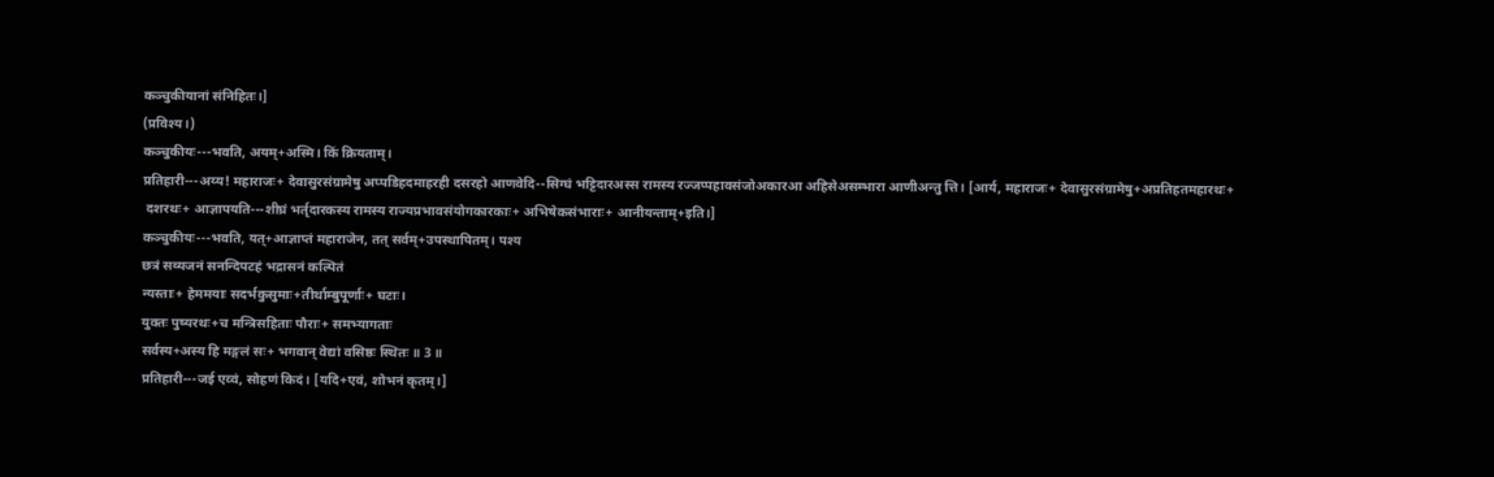कञ्चुकीयानां संनिहितः।]
(प्रविश्य।)
कञ्चुकीयः---भवति, अयम्+अस्मि। किं क्रियताम्।
प्रतिहारी---अय्य! महाराजः+ देवासुरसंग्रामेषु अप्पडिहदमाहरही दसरहो आणवेदि--सिग्घं भट्टिदारअस्स रामस्य रज्जप्पहावसंजोअकारआ अहिसेअसम्भारा आणीअन्तु त्ति। [आर्य, महाराजः+ देवासुरसंग्रामेषु+अप्रतिहतमहारथः+
 दशरथः+ आज्ञापयति---शीघ्रं भर्तृदारकस्य रामस्य राज्यप्रभावसंयोगकारकाः+ अभिषेकसंभाराः+ आनीयन्ताम्+इति।]
कञ्चुकीयः---भवति, यत्+आज्ञाप्तं महाराजेन, तत् सर्वम्+उपस्थापितम्। पश्य
छत्रं सव्यजनं सनन्दिपटहं भद्रासनं कल्पितं
न्यस्ताः+ हेममयाः सदर्भकुसुमाः+तीर्थाम्बुपूर्णाः+ घटाः।
युक्तः पुष्यरथः+च मन्त्रिसहिताः पौराः+ समभ्यागताः
सर्वस्य+अस्य हि मङ्गलं सः+ भगवान् वेद्यां वसिष्ठः स्थितः ॥ 3 ॥
प्रतिहारी---जई एव्वं, सोहणं किदं। [यदि+एवं, शोभनं कृतम्।]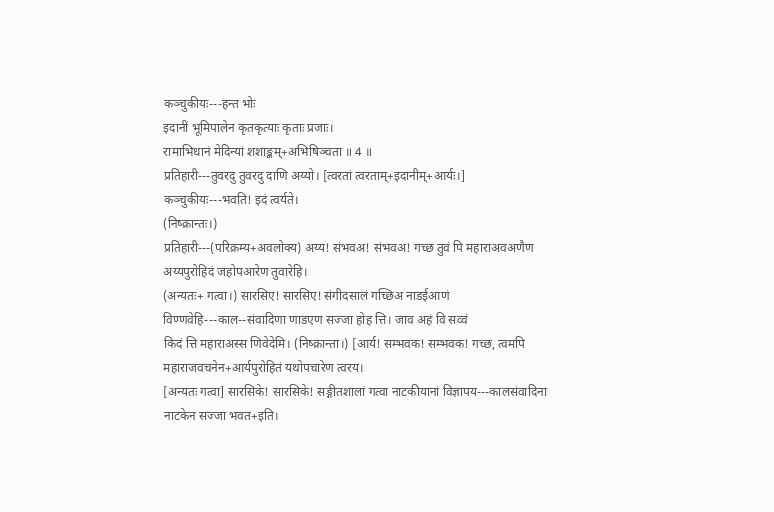कञ्चुकीयः---हन्त भोः
इदानीं भूमिपालेन कृतकृत्याः कृताः प्रजाः।
रामाभिधानं मेदिन्यां शशाङ्कम्+अभिषिञ्चता ॥ 4 ॥
प्रतिहारी---तुवरदु तुवरदु दाणि अय्यो। [त्वरतां त्वरताम्+इदानीम्+आर्यः।]
कञ्चुकीयः---भवति! इदं त्वर्यते।
(निष्क्रान्तः।)
प्रतिहारी---(परिक्रम्य+अवलोक्य) अय्य! संभवअ! संभवअ! गच्छ तुवं पि महाराअवअणैण अय्यपुरोहिदं जहोपआरेण तुवारेहि।
(अन्यतः+ गत्वा।) सारसिए! सारसिए! संगीदसालं गच्छिअ नाडईआणं विण्णवेहि---काल--संवादिणा णाडएण सज्जा होह त्ति। जाव अहं वि सव्वं
किदं त्ति महाराअस्स णिवेदेमि। (निष्क्रान्ता।) [आर्य! सम्भवक! सम्भवक! गच्छ, त्वमपि महाराजवचनेन+आर्यपुरोहितं यथोपचारेण त्वरय।
[अन्यतः गत्वा] सारसिके! सारसिके! सङ्गीतशालां गत्वा नाटकीयानां विज्ञापय---कालसंवादिना नाटकेन सज्जा भवत+इति।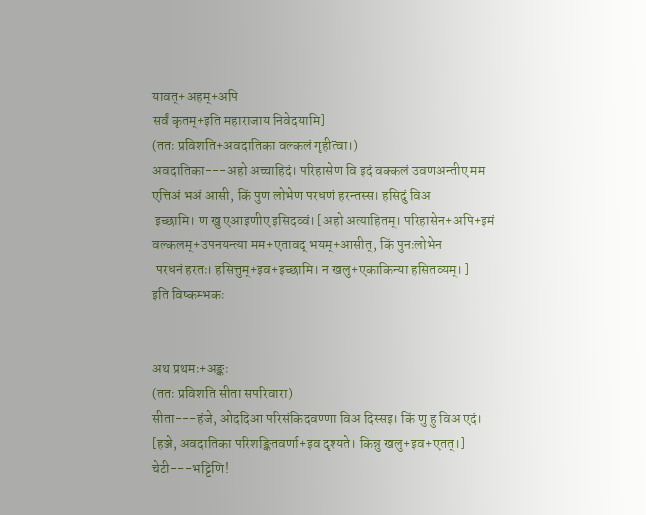यावत्+अहम्+अपि
सर्वं कृतम्+इति महाराजाय निवेदयामि]
(ततः प्रविशति+अवदातिका वल्कलं गृहीत्वा।)
अवदातिका---अहो अच्चाहिदं। परिहासेण वि इदं वक्कलं उवणअन्तीए मम एत्तिअं भअं आसी, किं पुण लोभेण परधणं हरन्तस्स। हसिदुं विअ
 इच्छामि। ण खु एआइणीए इसिदव्वं। [अहो अत्याहितम्। परिहासेन+अपि+इमं वल्कलम्+उपनयन्त्या मम+एतावद् भयम्+आसीत्, किं पुनःलोभेन
 परधनं हरतः। हसित्तुम्+इव+इच्छामि। न खलु+एकाकिन्या हसितव्यम्। ]
इति विष्कम्भकः


अथ प्रथमः+अङ्कः
(ततः प्रविशति सीता सपरिवारा)
सीता---हंजे, ओददिआ परिसंकिदवण्णा विअ दिस्सइ। किं णु हु विअ एदं।
[हञ्जे, अवदातिका परिशङ्कितवर्णा+इव दृश्यते। किन्नु खलु+इव+एतत्।]
चेटी---भट्टिणि!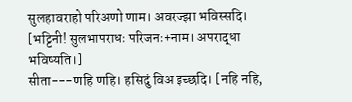सुलहावराहो परिअणो णाम। अवरज्झा भविस्सदि।
[भट्टिनी! सुलभापराधः परिजनः+नाम। अपराद्धा भविष्यति।]
सीता---णहि णहि। हसिदुं विअ इच्छदि। [नहि नहि,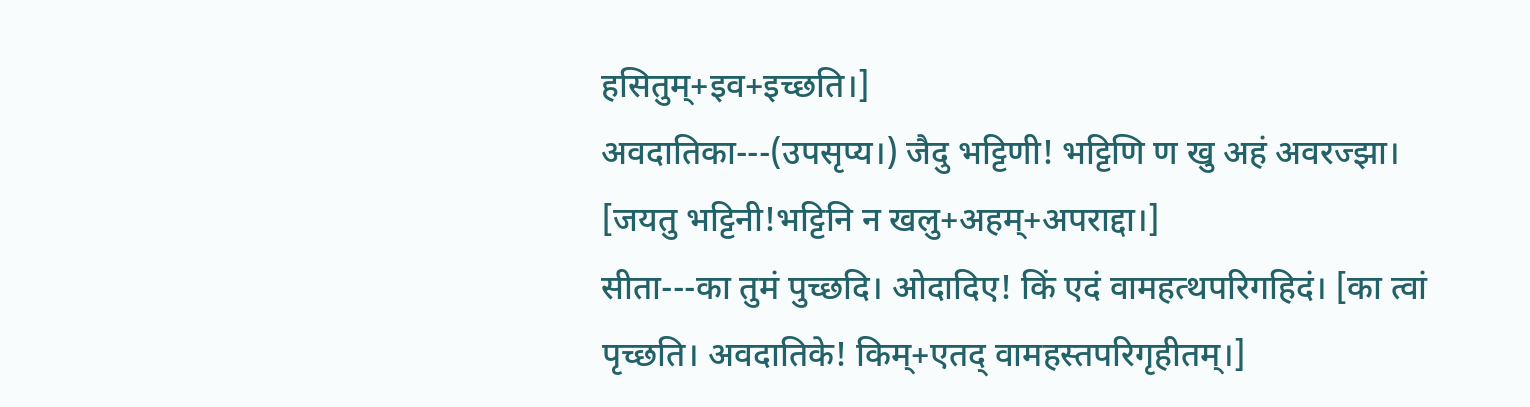हसितुम्+इव+इच्छति।]
अवदातिका---(उपसृप्य।) जैदु भट्टिणी! भट्टिणि ण खु अहं अवरज्झा।
[जयतु भट्टिनी!भट्टिनि न खलु+अहम्+अपराद्दा।]
सीता---का तुमं पुच्छदि। ओदादिए! किं एदं वामहत्थपरिगहिदं। [का त्वां पृच्छति। अवदातिके! किम्+एतद् वामहस्तपरिगृहीतम्।]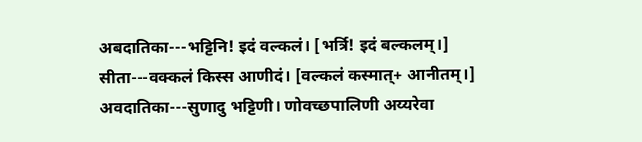अबदातिका---भट्टिनि! इदं वल्कलं। [भर्त्रि! इदं बल्कलम्।]
सीता---वक्कलं किस्स आणीदं। [वल्कलं कस्मात्+ आनीतम्।]
अवदातिका---सुणादु भट्टिणी। णोवच्छपालिणी अय्यरेवा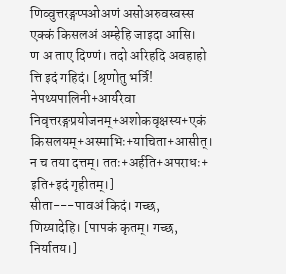णिव्वुत्तरङ्गप्पओअणं असोअरुवस्वस्स एक्कं किसलअं अम्हेहि जाइदा आसि।
ण अ ताए दिण्णं। तदो अरिहदि अवहाहो त्ति इदं गहिदं। [श्रृणोतु भर्त्रि! नेपथ्यपालिनी+आर्यरेवा निवृत्तरङ्गप्रयोजनम्+अशोकवृक्षस्य+एकं किसलयम्+अस्माभिः+याचिता+आसीत्।
न च तया दत्तम्। ततः+अर्हति+अपराधः+ इति+इदं गृहीतम्।]
सीता---पावअं किदं। गच्छ, णिय्यादेहि। [पापकं कृतम्। गच्छ, निर्यातय।]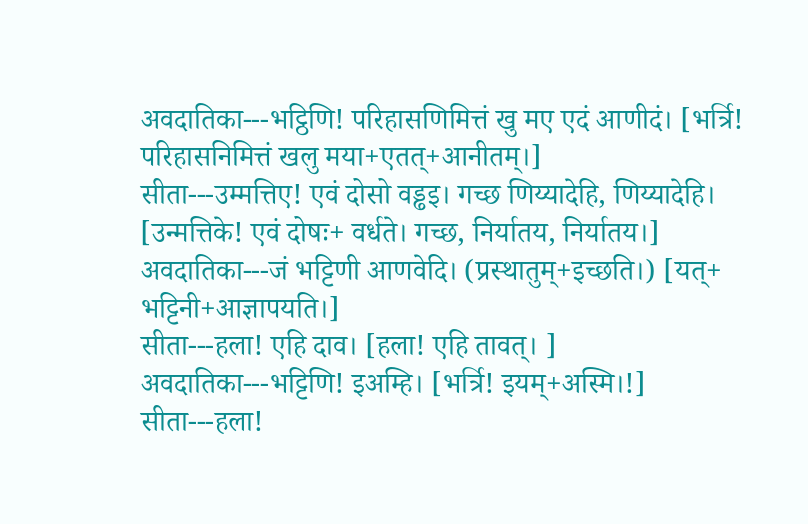अवदातिका---भट्ठिणि! परिहासणिमित्तं खु मए एदं आणीदं। [भर्त्रि! परिहासनिमित्तं खलु मया+एतत्+आनीतम्।]
सीता---उम्मत्तिए! एवं दोसो वड्ढइ। गच्छ णिय्यादेहि, णिय्यादेहि।
[उन्मत्तिके! एवं दोषः+ वर्धते। गच्छ, निर्यातय, निर्यातय।]
अवदातिका---जं भट्टिणी आणवेदि। (प्रस्थातुम्+इच्छति।) [यत्+ भट्टिनी+आज्ञापयति।]
सीता---हला! एहि दाव। [हला! एहि तावत्। ]
अवदातिका---भट्टिणि! इअम्हि। [भर्त्रि! इयम्+अस्मि।!]
सीता---हला!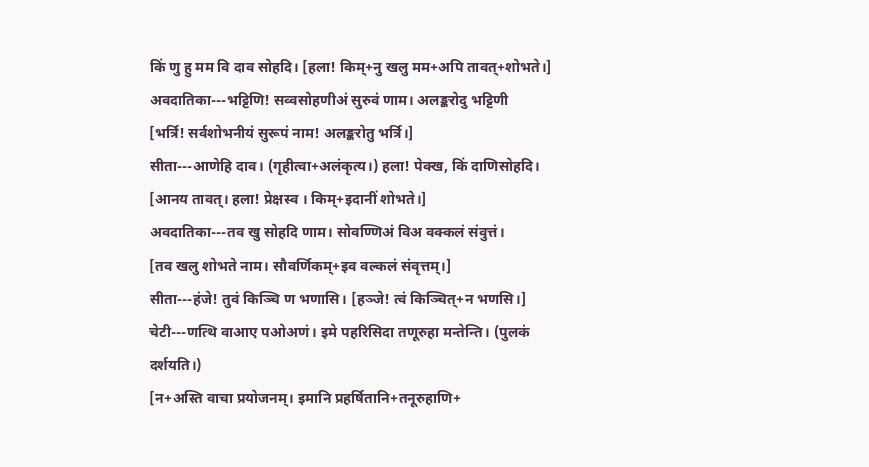किं णु हु मम वि दाव सोहदि। [हला! किम्+नु खलु मम+अपि तावत्+शोभते।]
अवदातिका---भट्टिणि! सव्वसोहणीअं सुरुवं णाम। अलङ्करोदु भट्टिणी
[भर्त्रि! सर्वशोभनीयं सुरूपं नाम! अलङ्करोतु भर्त्रि।]
सीता---आणेहि दाव। (गृहीत्वा+अलंकृत्य।) हला! पेक्ख, किं दाणिसोहदि।
[आनय तावत्। हला! प्रेक्षस्व । किम्+इदानीं शोभते।]
अवदातिका---तव खु सोहदि णाम। सोवण्णिअं विअ वक्कलं संवुत्तं।
[तव खलु शोभते नाम। सौवर्णिकम्+इव वल्कलं संवृत्तम्।]
सीता---हंजे! तुवं किञ्चि ण भणासि। [हञ्जे! त्वं किञ्चित्+न भणसि।]
चेटी---णत्थि वाआए पओअणं। इमे पहरिसिदा तणूरुहा मन्तेन्ति। (पुलकं दर्शयति।)
[न+अस्ति वाचा प्रयोजनम्। इमानि प्रहर्षितानि+तनूरुहाणि+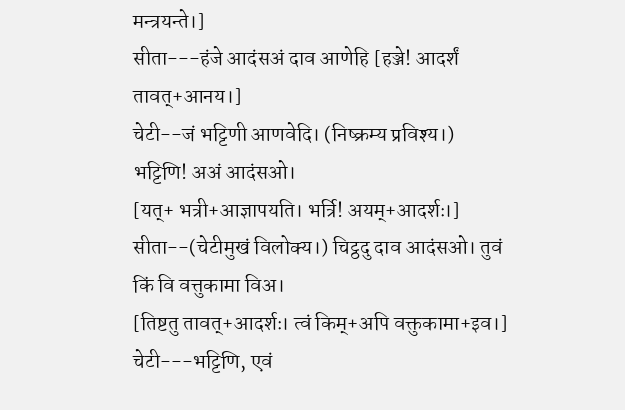मन्त्रयन्ते।]
सीता---हंजे आदंसअं दाव आणेहि [हञ्जे! आदर्शं तावत्+आनय।]
चेटी--जं भट्टिणी आणवेदि। (निष्क्रम्य प्रविश्य।) भट्टिणि! अअं आदंसओ।
[यत्+ भत्री+आज्ञापयति। भर्त्रि! अयम्+आदर्शः।]
सीता--(चेटीमुखं विलोक्य।) चिट्ठदु दाव आदंसओ। तुवं किं वि वत्तुकामा विअ।
[तिष्टतु तावत्+आदर्शः। त्वं किम्+अपि वक्तुकामा+इव।]
चेटी---भट्टिणि, एवं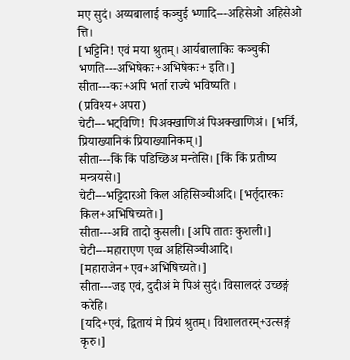मए सुदं। अय्यबालाई कञ्चुई भ्णादि---अहिसेओ अहिसेओ त्ति।
[भट्टिनि! एवं मया श्रुतम्। आर्यबालाकिः कञ्चुकी भणति---अभिषेकः+अभिषेकः+ इति।]
सीता---कः+अपि भर्ता राज्ये भविष्यति ।
(प्रविश्य+अपरा)
चेटी---भट्विणि! पिअक्खाणिअं पिअक्खाणिअं। [भर्त्रि, प्रियाख्यानिकं प्रियाख्यानिकम्।]
सीता---किं किं पडिच्छिअ मन्तेसि। [किं किं प्रतीष्य मन्त्रयसे।]
चेटी---भट्टिदारओ किल अहिसिञ्चीअदि। [भर्तृदारकः किल+अभिषिच्यते।]
सीता---अवि तादो कुसली। [अपि तातः कुशली।]
चेटी---महाराएण एव्व अहिसिञ्चीआदि। [महाराजेन+एव+अभिषिच्यते।]
सीता---जइ एवं, दुदीअं मे पिअं सुदं। विसालदरं उच्छङ्गं करेहि।
[यदि+एवं, द्वितायं मे प्रियं श्रुतम्। विशालतरम्+उत्सङ्गं कृरु।]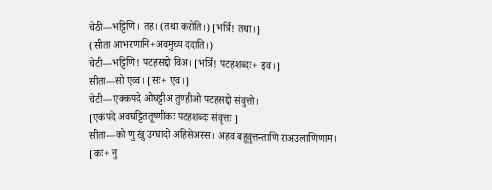चेठी---भट्टिणि। तह। (तथा करोति।) [भर्त्रि! तथा।]
(सीता आभरणानि+अवमुच्य ददाति।)
चेटी---भट्टिणि! पटहसद्दो विअ। [भर्त्रि! पटहशब्दः+ इव।]
सीता---सो एव्व। [सः+ एव।]
चेटी---एक्कपदे ओघट्टीअ तुण्हीओ पटहसद्दो संवुत्तो।
[एकपदे अवघट्टिततूष्णीकः पटहशब्दः संवृत्तः ]
सीता---को णु खु उग्घादो अहिसेअस्स। अहव बहुवुत्तन्ताणि राअउलाणिणाम।
[कः+ नु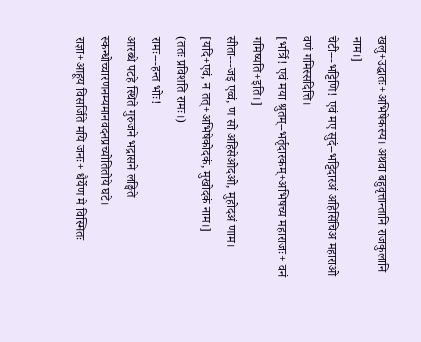खलु+उद्धातः+अभिषेकस्य। अथवा बहुवृत्तान्तानि राजकुलानि नाम।]
चेटी---भट्टिणि! एवं मए सुदं--भट्टिदारअं अहिसिंचिअ महाराओ वणं गमिस्सदित्ति।
[भर्त्रि! एवं मया श्रुतम्--भर्तृदारकम्+अभिषच्य महाराजः+ वनं गमिष्यति+इति।]
सीता---जइ एव्वं, ण सो अहिसेओदओ, मुहोदअं णाम। [यदि+एवं, न तत्+अभिषेकोदकं, मुखोदकं नाम।]
(ततः प्रविशति रामः।)
रामः---हन्त भोः!
आरब्धे पटहे स्थिते गुरुजने भद्रासने लङ्घिते
स्कन्धोच्चारणनम्यमानवदनप्रच्योतितोये घटे।
राज्ञा+आहूय विसर्जिते मयि जनः+ धैर्येण मे विस्मितः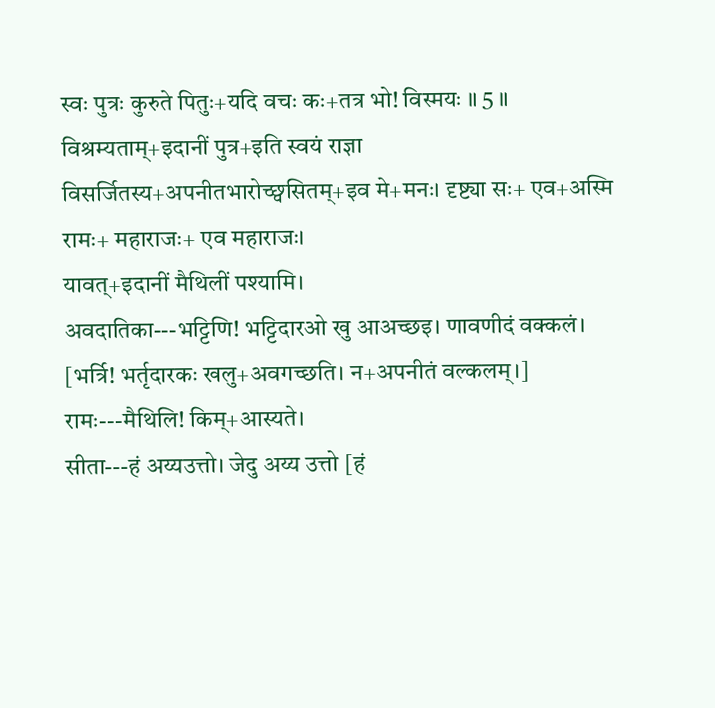स्वः पुत्रः कुरुते पितुः+यदि वचः कः+तत्र भो! विस्मयः ॥ 5 ॥
विश्रम्यताम्+इदानीं पुत्र+इति स्वयं राज्ञा विसर्जितस्य+अपनीतभारोच्छ्वसितम्+इव मे+मनः। दृष्ट्या सः+ एव+अस्मि रामः+ महाराजः+ एव महाराजः।
यावत्+इदानीं मैथिलीं पश्यामि।
अवदातिका---भट्टिणि! भट्टिदारओ खु आअच्छइ। णावणीदं वक्कलं।
[भर्त्रि! भर्तृदारकः खलु+अवगच्छति। न+अपनीतं वल्कलम्।]
रामः---मैथिलि! किम्+आस्यते।
सीता---हं अय्यउत्तो। जेदु अय्य उत्तो [हं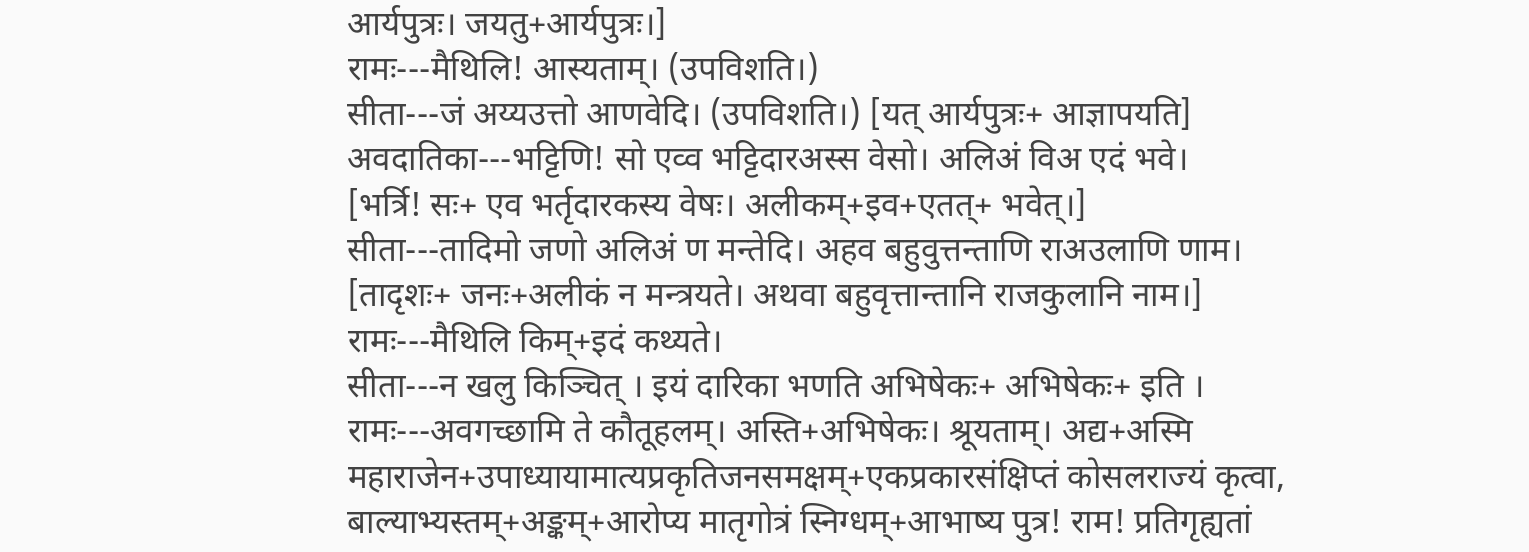आर्यपुत्रः। जयतु+आर्यपुत्रः।]
रामः---मैथिलि! आस्यताम्। (उपविशति।)
सीता---जं अय्यउत्तो आणवेदि। (उपविशति।) [यत् आर्यपुत्रः+ आज्ञापयति]
अवदातिका---भट्टिणि! सो एव्व भट्टिदारअस्स वेसो। अलिअं विअ एदं भवे।
[भर्त्रि! सः+ एव भर्तृदारकस्य वेषः। अलीकम्+इव+एतत्+ भवेत्।]
सीता---तादिमो जणो अलिअं ण मन्तेदि। अहव बहुवुत्तन्ताणि राअउलाणि णाम।
[तादृशः+ जनः+अलीकं न मन्त्रयते। अथवा बहुवृत्तान्तानि राजकुलानि नाम।]
रामः---मैथिलि किम्+इदं कथ्यते।
सीता---न खलु किञ्चित् । इयं दारिका भणति अभिषेकः+ अभिषेकः+ इति ।
रामः---अवगच्छामि ते कौतूहलम्। अस्ति+अभिषेकः। श्रूयताम्। अद्य+अस्मि महाराजेन+उपाध्यायामात्यप्रकृतिजनसमक्षम्+एकप्रकारसंक्षिप्तं कोसलराज्यं कृत्वा,
बाल्याभ्यस्तम्+अङ्कम्+आरोप्य मातृगोत्रं स्निग्धम्+आभाष्य पुत्र! राम! प्रतिगृह्यतां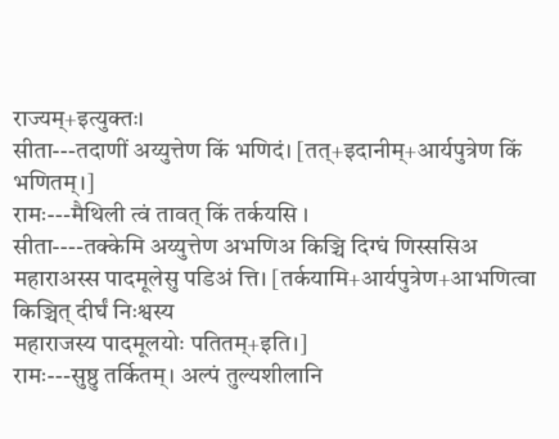राज्यम्+इत्युक्तः।
सीता---तदाणीं अय्युत्तेण किं भणिदं। [तत्+इदानीम्+आर्यपुत्रेण किं भणितम्।]
रामः---मैथिली त्वं तावत् किं तर्कयसि ।
सीता----तक्केमि अय्युत्तेण अभणिअ किञ्चि दिग्घं णिस्ससिअ महाराअस्स पादमूलेसु पडिअं त्ति। [तर्कयामि+आर्यपुत्रेण+आभणित्वा किञ्चित् दीर्घं निःश्वस्य
महाराजस्य पादमूलयोः पतितम्+इति।]
रामः---सुष्ठु तर्कितम्। अल्पं तुल्यशीलानि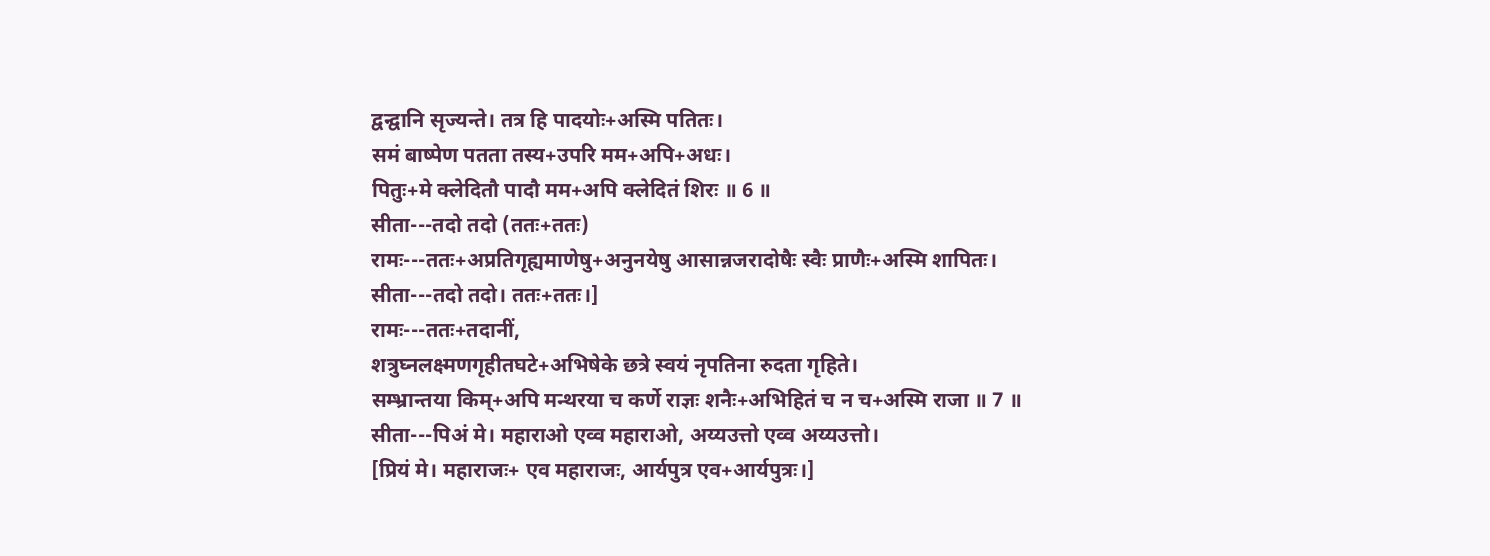द्वन्द्वानि सृज्यन्ते। तत्र हि पादयोः+अस्मि पतितः।
समं बाष्पेण पतता तस्य+उपरि मम+अपि+अधः।
पितुः+मे क्लेदितौ पादौ मम+अपि क्लेदितं शिरः ॥ 6 ॥
सीता---तदो तदो (ततः+ततः)
रामः---ततः+अप्रतिगृह्यमाणेषु+अनुनयेषु आसान्नजरादोषैः स्वैः प्राणैः+अस्मि शापितः।
सीता---तदो तदो। ततः+ततः।]
रामः---ततः+तदानीं,
शत्रुघ्नलक्ष्मणगृहीतघटे+अभिषेके छत्रे स्वयं नृपतिना रुदता गृहिते।
सम्भ्रान्तया किम्+अपि मन्थरया च कर्णे राज्ञः शनैः+अभिहितं च न च+अस्मि राजा ॥ 7 ॥
सीता---पिअं मे। महाराओ एव्व महाराओ, अय्यउत्तो एव्व अय्यउत्तो।
[प्रियं मे। महाराजः+ एव महाराजः, आर्यपुत्र एव+आर्यपुत्रः।]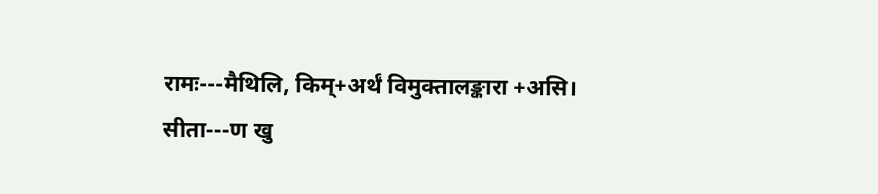रामः---मैथिलि, किम्+अर्थं विमुक्तालङ्कारा +असि।
सीता---ण खु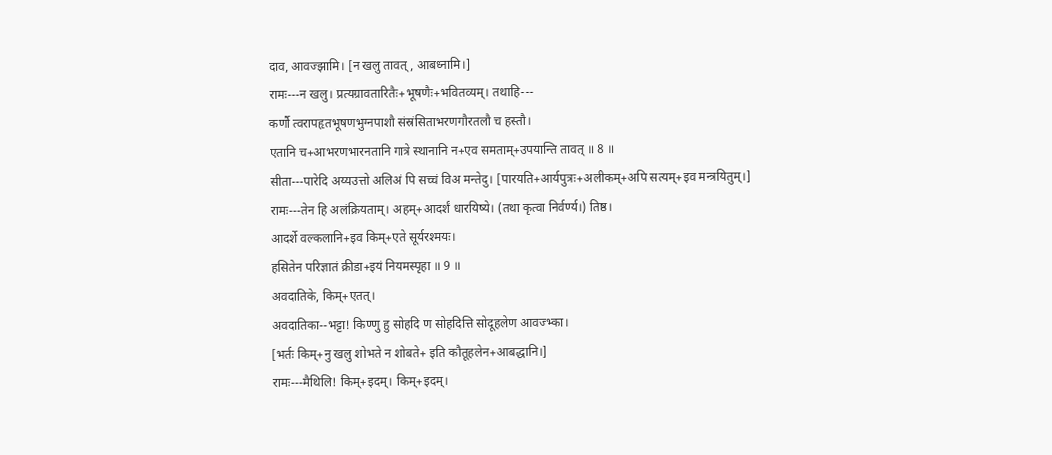दाव, आवज्झामि। [न खलु तावत्, आबध्नामि।]
रामः---न खलु। प्रत्यग्रावतारितैः+भूषणैः+भवितव्यम्। तथाहि---
कर्णौ त्वरापहृतभूषणभुग्नपाशौ संस्रंसिताभरणगौरतलौ च हस्तौ।
एतानि च+आभरणभारनतानि गात्रे स्थानानि न+एव समताम्+उपयान्ति तावत् ॥ 8 ॥
सीता---पारेदि अय्यउत्तो अलिअं पि सच्चं विअ मन्तेदु। [पारयति+आर्यपुत्रः+अलीकम्+अपि सत्यम्+इव मन्त्रयितुम्।]
रामः---तेन हि अलंक्रियताम्। अहम्+आदर्शं धारयिष्ये। (तथा कृत्वा निर्वर्ण्य।) तिष्ठ।
आदर्शे वल्कलानि+इव किम्+एते सूर्यरश्मयः।
हसितेन परिज्ञातं क्रीडा+इयं नियमस्पृहा ॥ 9 ॥
अवदातिके, किम्+एतत्।
अवदातिका--भट्टा! किण्णु हु सोहदि ण सोहदित्ति सोदूहलेण आवज्भ्का।
[भर्तः किम्+नु खलु शोभते न शोबते+ इति कौतूहलेन+आबद्धानि।]
रामः---मैथिलि! किम्+इदम्। किम्+इदम्।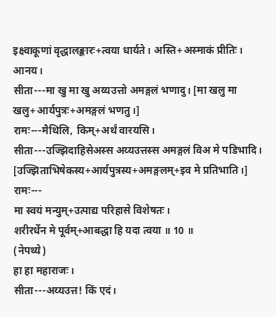इक्ष्वाकूणां वृद्धालङ्कारः+त्वया धार्यते। अस्ति+अस्माकं प्रीतिः। आनय।
सीता---मा खु मा खु अय्यउत्तो अमङ्गलं भणादु। [मा खलु मा खलु+आर्यपुत्रः+अमङ्गलं भणतु।]
रामः---मैथिलि, किम्+अर्थं वारयसि।
सीता---उज्झिदाहिसेअस्स अय्यउत्तस्स अमङ्गलं विअ मे पडिभादि। [उज्झिताभिषेकस्य+आर्यपुत्रस्य+अमङ्गलम्+इव मे प्रतिभाति।]
रामः---
मा स्वयं मन्युम्+उत्पाद्य परिहासे विशेषतः।
शरीरर्धेन मे पूर्वम्+आबद्धा हि यदा त्वया ॥ 10 ॥
(नेपथ्ये)
हा हा महाराजः।
सीता---अय्यउत्त! किं एदं।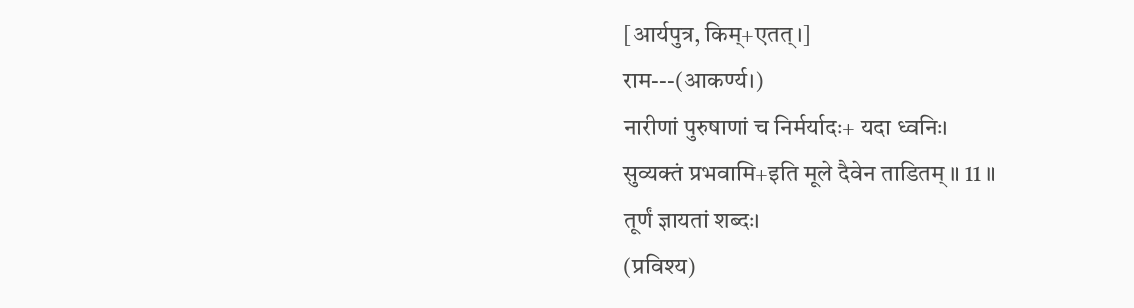[आर्यपुत्र, किम्+एतत्।]
राम---(आकर्ण्य।)
नारीणां पुरुषाणां च निर्मर्यादः+ यदा ध्वनिः।
सुव्यक्तं प्रभवामि+इति मूले दैवेन ताडितम् ॥ 11 ॥
तूर्णं ज्ञायतां शब्दः।
(प्रविश्य)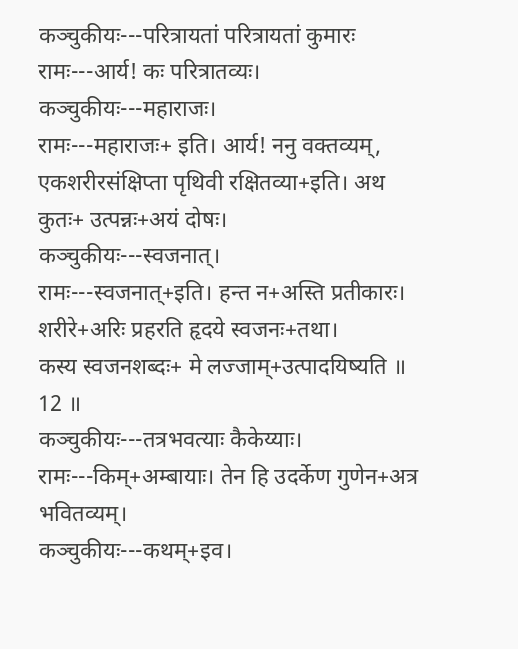कञ्चुकीयः---परित्रायतां परित्रायतां कुमारः
रामः---आर्य! कः परित्रातव्यः।
कञ्चुकीयः---महाराजः।
रामः---महाराजः+ इति। आर्य! ननु वक्तव्यम्, एकशरीरसंक्षिप्ता पृथिवी रक्षितव्या+इति। अथ कुतः+ उत्पन्नः+अयं दोषः।
कञ्चुकीयः---स्वजनात्।
रामः---स्वजनात्+इति। हन्त न+अस्ति प्रतीकारः।
शरीरे+अरिः प्रहरति हृदये स्वजनः+तथा।
कस्य स्वजनशब्दः+ मे लज्जाम्+उत्पादयिष्यति ॥ 12 ॥
कञ्चुकीयः---तत्रभवत्याः कैकेय्याः।
रामः---किम्+अम्बायाः। तेन हि उदर्केण गुणेन+अत्र भवितव्यम्।
कञ्चुकीयः---कथम्+इव।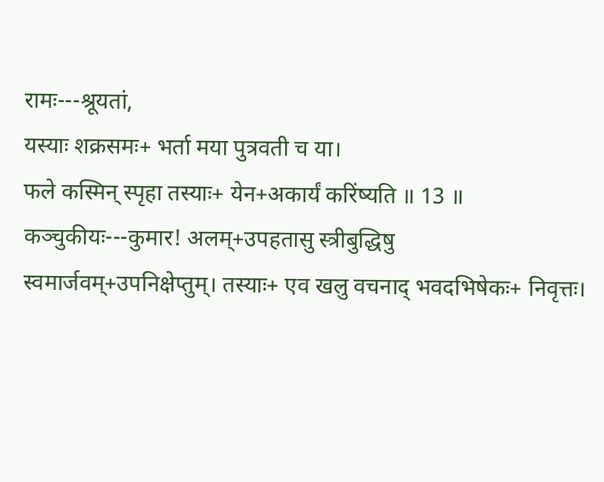रामः---श्रूयतां,
यस्याः शक्रसमः+ भर्ता मया पुत्रवती च या।
फले कस्मिन् स्पृहा तस्याः+ येन+अकार्यं करिंष्यति ॥ 13 ॥
कञ्चुकीयः---कुमार! अलम्+उपहतासु स्त्रीबुद्धिषु स्वमार्जवम्+उपनिक्षेप्तुम्। तस्याः+ एव खलु वचनाद् भवदभिषेकः+ निवृत्तः।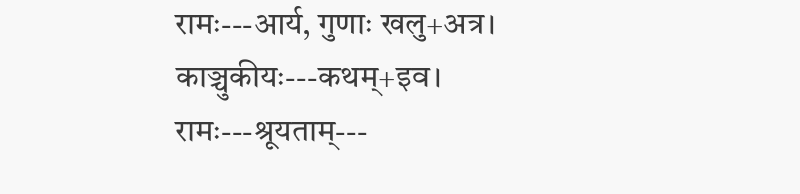रामः---आर्य, गुणाः खलु+अत्र।
काञ्चुकीयः---कथम्+इव।
रामः---श्रूयताम्---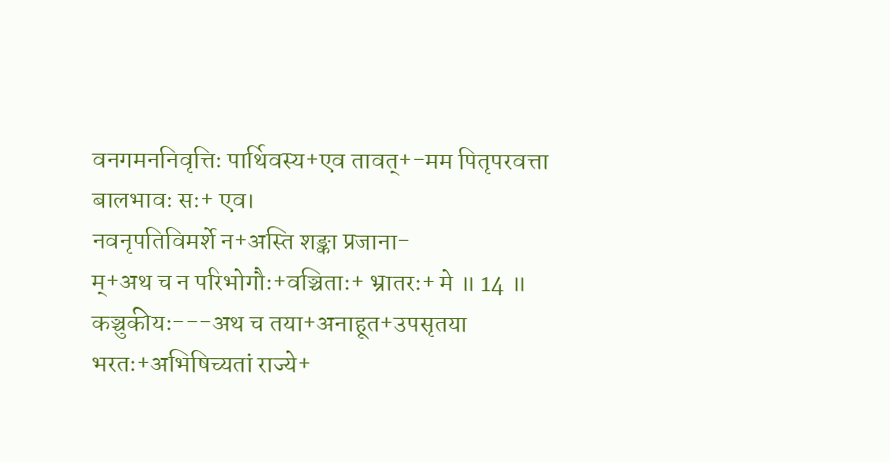वनगमननिवृत्तिः पार्थिवस्य+एव तावत्+-मम पितृपरवत्ता बालभावः सः+ एव।
नवनृपतिविमर्शे न+अस्ति शङ्का प्रजाना-
म्+अथ च न परिभोगौः+वञ्चिताः+ भ्रातरः+ मे ॥ 14 ॥
कञ्चुकीयः---अथ च तया+अनाहूत+उपसृतया भरतः+अभिषिच्यतां राज्ये+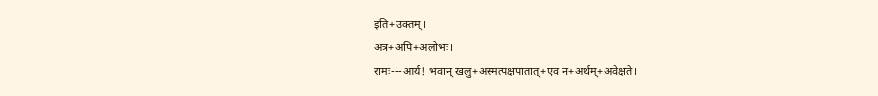इति+उक्तम्।
अत्र+अपि+अलोभः।
रामः---आर्य! भवान् खलु+अस्मत्पक्षपातात्+एव न+अर्थम्+अवेक्षते।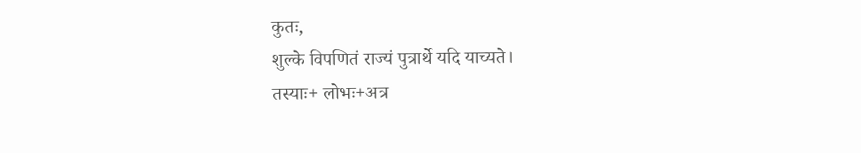कुतः,
शुल्के विपणितं राज्यं पुत्रार्थे यदि याच्यते।
तस्याः+ लोभः+अत्र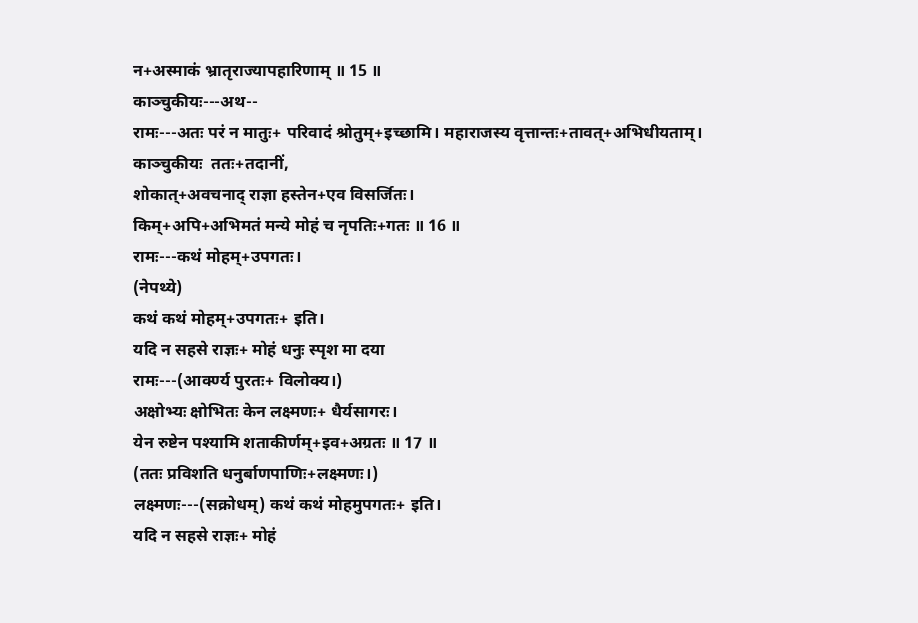न+अस्माकं भ्रातृराज्यापहारिणाम् ॥ 15 ॥
काञ्चुकीयः---अथ--
रामः---अतः परं न मातुः+ परिवादं श्रोतुम्+इच्छामि। महाराजस्य वृत्तान्तः+तावत्+अभिधीयताम्।
काञ्चुकीयः  ततः+तदानीं,
शोकात्+अवचनाद् राज्ञा हस्तेन+एव विसर्जितः।
किम्+अपि+अभिमतं मन्ये मोहं च नृपतिः+गतः ॥ 16 ॥
रामः---कथं मोहम्+उपगतः।
(नेपथ्ये)
कथं कथं मोहम्+उपगतः+ इति।
यदि न सहसे राज्ञः+ मोहं धनुः स्पृश मा दया
रामः---(आर्क्ण्य पुरतः+ विलोक्य।)
अक्षोभ्यः क्षोभितः केन लक्ष्मणः+ धैर्यसागरः।
येन रुष्टेन पश्यामि शताकीर्णम्+इव+अग्रतः ॥ 17 ॥
(ततः प्रविशति धनुर्बाणपाणिः+लक्ष्मणः।)
लक्ष्मणः---(सक्रोधम्) कथं कथं मोहमुपगतः+ इति।
यदि न सहसे राज्ञः+ मोहं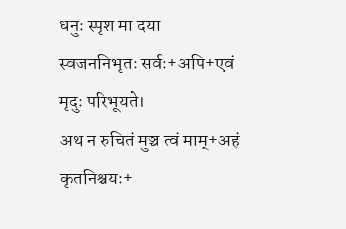धनुः स्पृश मा दया
स्वजननिभृतः सर्वः+अपि+एवं मृदुः परिभूयते।
अथ न रुचितं मुञ्च त्वं माम्+अहं कृतनिश्चयः+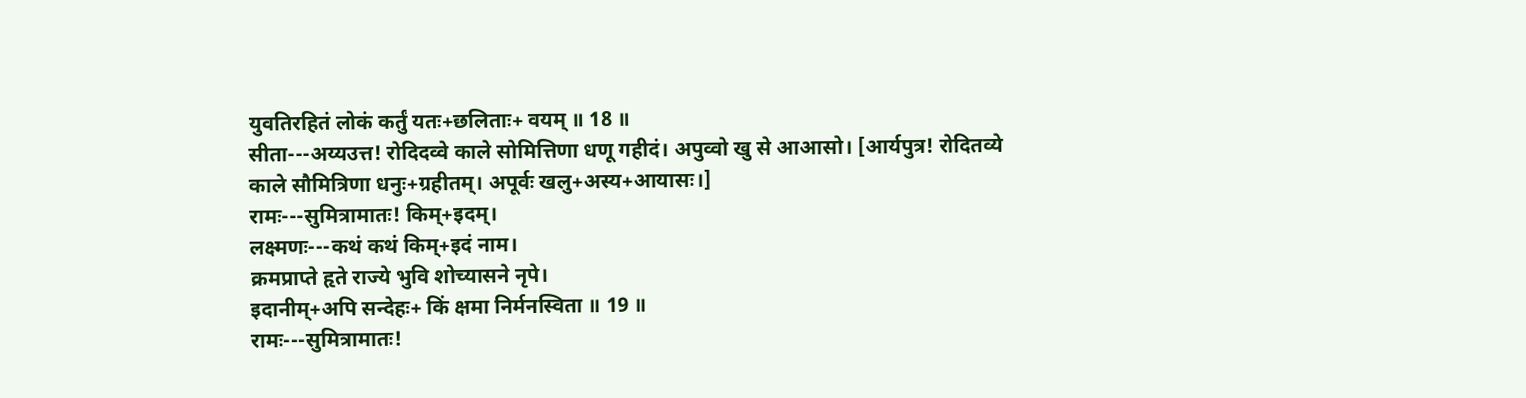युवतिरहितं लोकं कर्तुं यतः+छलिताः+ वयम् ॥ 18 ॥
सीता---अय्यउत्त! रोदिदव्वे काले सोमित्तिणा धणू गहीदं। अपुव्वो खु से आआसो। [आर्यपुत्र! रोदितव्ये काले सौमित्रिणा धनुः+ग्रहीतम्। अपूर्वः खलु+अस्य+आयासः।]
रामः---सुमित्रामातः! किम्+इदम्।
लक्ष्मणः---कथं कथं किम्+इदं नाम।
क्रमप्राप्ते हृते राज्ये भुवि शोच्यासने नृपे।
इदानीम्+अपि सन्देहः+ किं क्षमा निर्मनस्विता ॥ 19 ॥
रामः---सुमित्रामातः!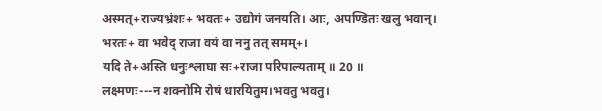अस्मत्+राज्यभ्रंशः+ भवतः+ उद्योगं जनयति। आः, अपण्डितः खलु भवान्।
भरतः+ वा भवेद् राजा वयं वा ननु तत् समम्+।
यदि ते+अस्ति धनुःश्लाघा सः+राजा परिपाल्यताम् ॥ 20 ॥
लक्ष्मणः---न शक्नोमि रोषं धारयितुम।भवतु भवतु।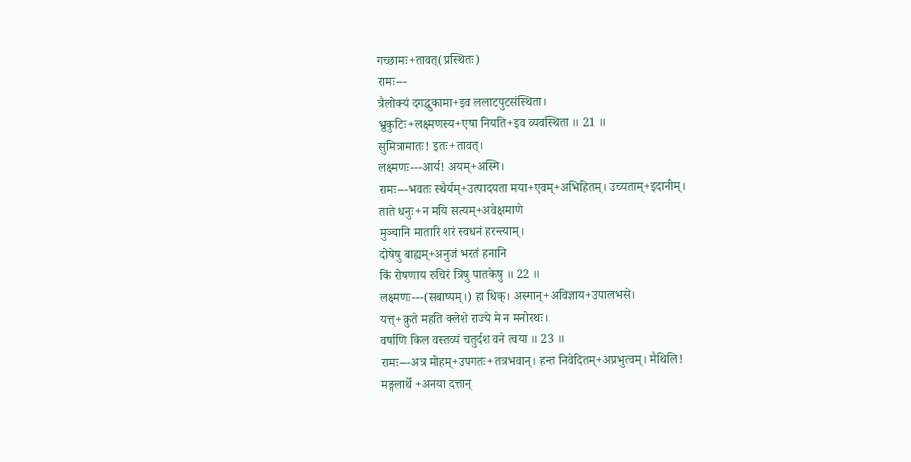गच्छामः+तावत्(प्रस्थितः)
रामः---
त्रैलोक्यं दगद्धुकामा+इव ललाटपुटसंस्थिता।
भ्रुकुटिः+लक्ष्मणस्य+एषा नियति+इव व्यवस्थिता ॥ 21 ॥
सुमित्रामातः! इतः+तावत्।
लक्ष्मणः---आर्य! अयम्+अस्मि।
रामः---भवतः स्थैर्यम्+उत्पादयता मया+एवम्+अभिहितम्। उच्यताम्+इदानीम्।
ताते धनुः+न मयि सत्यम्+अवेक्षमाणे
मुञ्चानि मातारि शरं स्वधनं हरन्त्याम्।
दोषेषु बाह्यम्+अनुजं भरतं हनानि
किं रोषणाय रुचिरं त्रिषु पातकेषु ॥ 22 ॥
लक्ष्मणः---(सबाष्पम्।) हा धिक्। अस्मान्+अविज्ञाय+उपालभसे।
यत्त्+क्रुते महति क्लेशे राज्ये मे न मनोरथः।
वर्षाणि किल वस्तव्यं चतुर्दश वने त्वया ॥ 23 ॥
रामः---अत्र मोहम्+उपगतः+तत्रभवान्। हन्त निवेदितम्+अप्रभुत्वम्। मैथिलि!
मङ्गलार्थे +अनया दत्तान्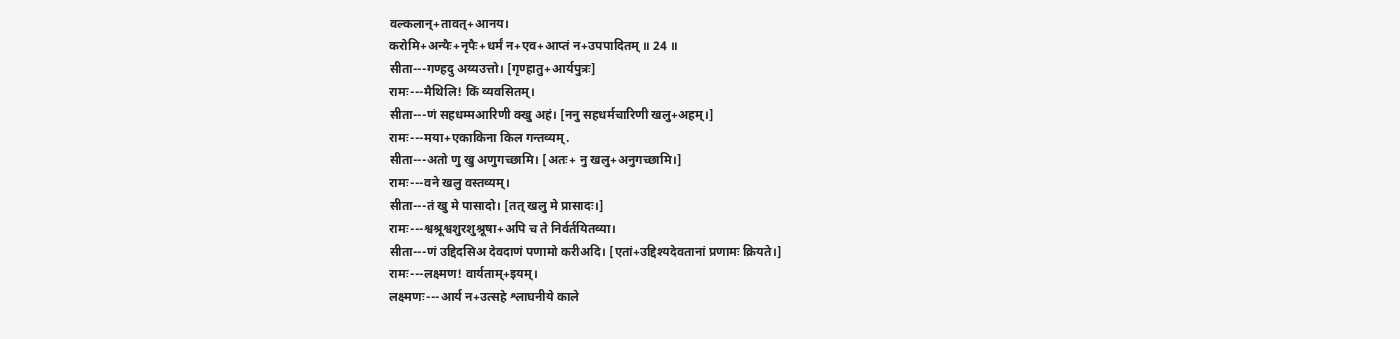वल्कलान्+तावत्+आनय।
करोमि+अन्यैः+नृपैः+धर्मं न+एव+आप्तं न+उपपादितम् ॥ 24 ॥
सीता---गण्हदु अय्यउत्तो। [गृण्हातु+आर्यपुत्रः]
रामः---मैथिलि! किं व्यवसितम्।
सीता---णं सहधम्मआरिणी क्खु अहं। [ननु सहधर्मचारिणी खलु+अहम्।]
रामः---मया+एकाकिना किल गन्तव्यम्.
सीता---अतो णु खु अणुगच्छामि। [अतः+ नु खलु+अनुगच्छामि।]
रामः---वने खलु वस्तव्यम्।
सीता---तं खु मे पासादो। [तत् खलु मे प्रासादः।]
रामः---श्वश्रूश्वशुरशुश्रूषा+अपि च ते निर्वर्तयितव्या।
सीता---णं उद्दिदसिअ देवदाणं पणामो करीअदि। [एतां+उद्दिश्यदेवतानां प्रणामः क्रियते।]
रामः---लक्ष्मण! वार्यताम्+इयम्।
लक्ष्मणः---आर्य न+उत्सहे श्लाघनीये काले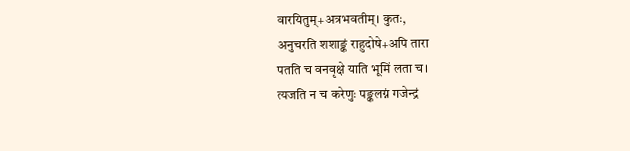वारयितुम्+अत्रभवतीम्। कुतः,
अनुचरति शशाङ्कं राहुदोषे+अपि तारा
पतति च वनवृक्षे याति भूमिं लता च।
त्यजति न च करेणुः पङ्कलग्नं गजेन्द्रं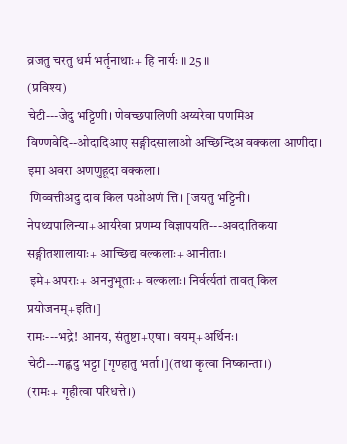व्रजतु चरतु धर्म भर्तृनाथाः+ हि नार्यः ॥ 25 ॥
(प्रविश्य)
चेटी---जेदु भट्टिणी। णेवच्छपालिणी अय्यरेवा पणमिअ विण्णवेदि--ओदादिआए सङ्गीदसालाओ अच्छिन्दिअ वक्कला आणीदा। इमा अवरा अणणुहूदा वक्कला।
 णिव्वत्तीअदु दाव किल पओअणं त्ति। [जयतु भट्टिनी। नेपथ्यपालिन्या+आर्यरेवा प्रणम्य विज्ञापयति---अवदातिकया सङ्गीतशालायाः+ आच्छिद्य वल्कलाः+ आनीताः।
 इमे+अपराः+ अननुभूताः+ वल्कलाः। निर्वर्त्यतां तावत् किल प्रयोजनम्+इति।]
रामः---भद्रे! आनय, संतुष्टा+एषा। वयम्+अर्थिनः।
चेटी---गह्णदु भट्टा [गृण्हातु भर्ता।](तथा कृत्वा निष्कान्ता।)
(रामः+ गृहीत्वा परिधत्ते।)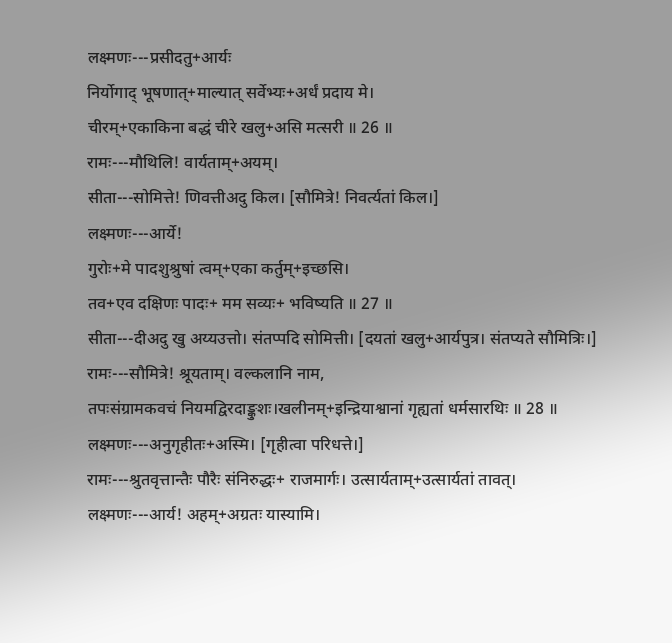लक्ष्मणः---प्रसीदतु+आर्यः
निर्योगाद् भूषणात्+माल्यात् सर्वेभ्यः+अर्धं प्रदाय मे।
चीरम्+एकाकिना बद्धं चीरे खलु+असि मत्सरी ॥ 26 ॥
रामः---मौथिलि! वार्यताम्+अयम्।
सीता---सोमित्ते! णिवत्तीअदु किल। [सौमित्रे! निवर्त्यतां किल।]
लक्ष्मणः---आर्ये!
गुरोः+मे पादशुश्रुषां त्वम्+एका कर्तुम्+इच्छसि।
तव+एव दक्षिणः पादः+ मम सव्यः+ भविष्यति ॥ 27 ॥
सीता---दीअदु खु अय्यउत्तो। संतप्पदि सोमित्ती। [दयतां खलु+आर्यपुत्र। संतप्यते सौमित्रिः।]
रामः---सौमित्रे! श्रूयताम्। वल्कलानि नाम,
तपःसंग्रामकवचं नियमद्विरदाङ्कुशः।खलीनम्+इन्द्रियाश्वानां गृह्यतां धर्मसारथिः ॥ 28 ॥
लक्ष्मणः---अनुगृहीतः+अस्मि। [गृहीत्वा परिधत्ते।]
रामः---श्रुतवृत्तान्तैः पौरैः संनिरुद्धः+ राजमार्गः। उत्सार्यताम्+उत्सार्यतां तावत्।
लक्ष्मणः---आर्य! अहम्+अग्रतः यास्यामि।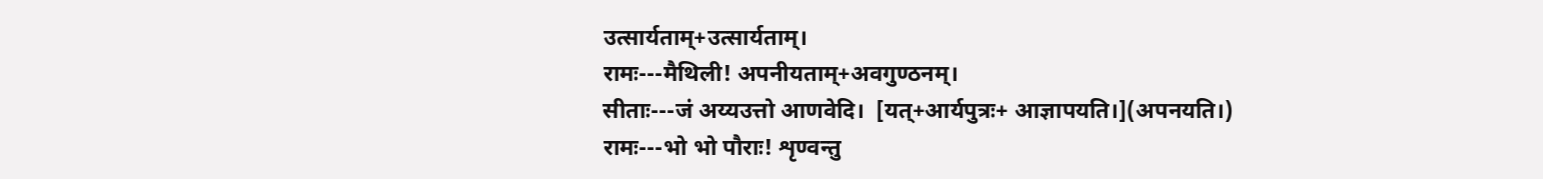उत्सार्यताम्+उत्सार्यताम्।
रामः---मैथिली! अपनीयताम्+अवगुण्ठनम्।
सीताः---जं अय्यउत्तो आणवेदि।  [यत्+आर्यपुत्रः+ आज्ञापयति।](अपनयति।)
रामः---भो भो पौराः! शृण्वन्तु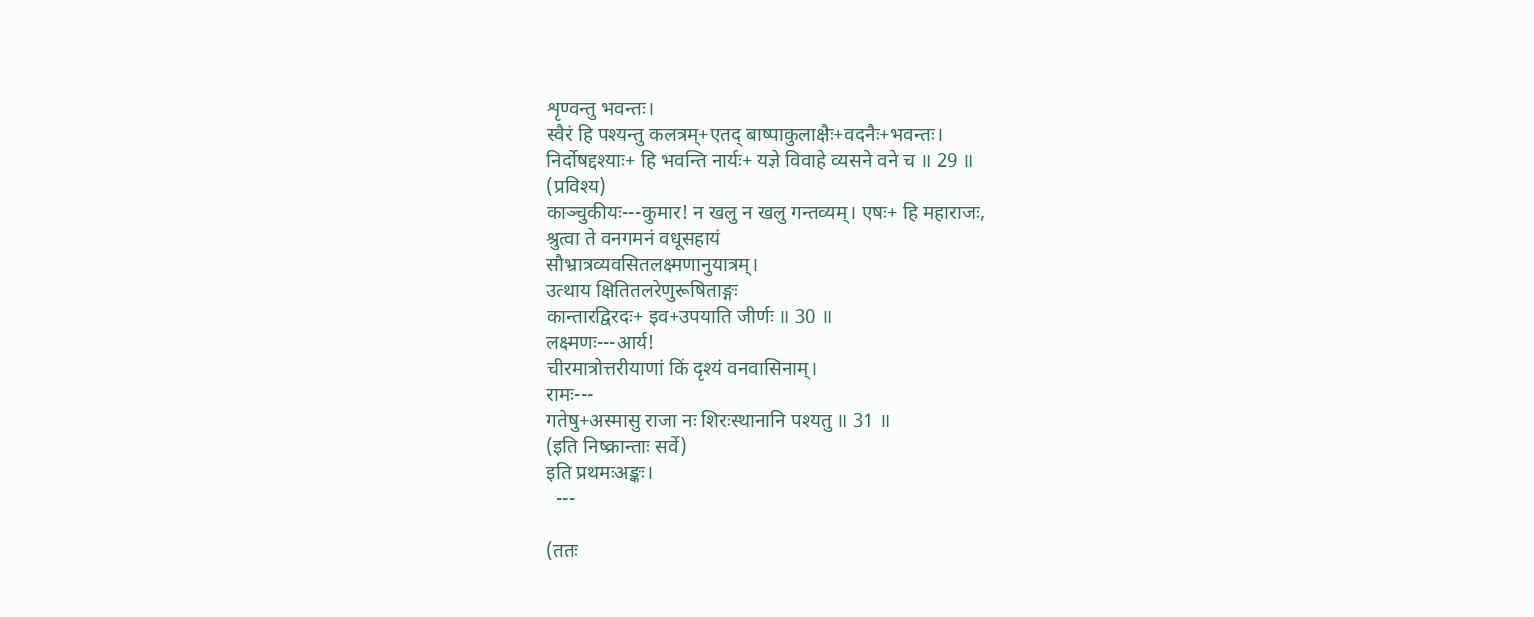शृण्वन्तु भवन्तः।
स्वैरं हि पश्यन्तु कलत्रम्+एतद् बाष्पाकुलाक्षैः+वदनैः+भवन्तः।
निर्दोषद्दश्याः+ हि भवन्ति नार्यः+ यज्ञे विवाहे व्यसने वने च ॥ 29 ॥
(प्रविश्य)
काञ्चुकीयः---कुमार! न खलु न खलु गन्तव्यम्। एषः+ हि महाराजः,
श्रुत्वा ते वनगमनं वधूसहायं
सौभ्रात्रव्यवसितलक्ष्मणानुयात्रम्।
उत्थाय क्षितितलरेणुरूषिताङ्गः
कान्तारद्विरदः+ इव+उपयाति जीर्णः ॥ 30 ॥
लक्ष्मणः---आर्य!
चीरमात्रोत्तरीयाणां किं दृश्यं वनवासिनाम्।
रामः---
गतेषु+अस्मासु राजा नः शिरःस्थानानि पश्यतु ॥ 31 ॥
(इति निष्क्रान्ताः सर्वे)
इति प्रथमःअङ्कः।
  ---

(ततः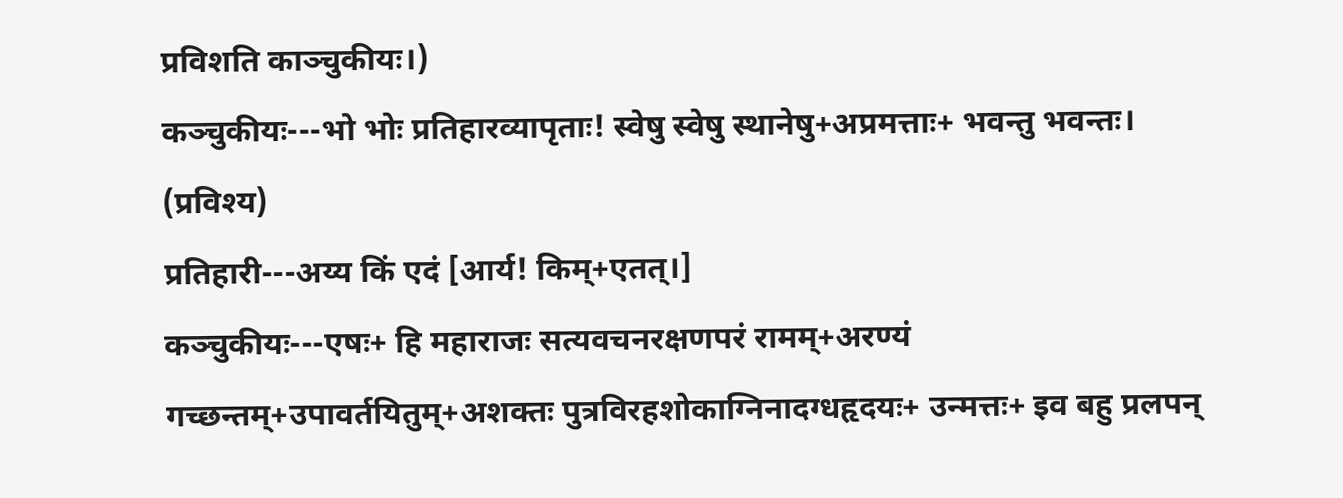प्रविशति काञ्चुकीयः।)
कञ्चुकीयः---भो भोः प्रतिहारव्यापृताः! स्वेषु स्वेषु स्थानेषु+अप्रमत्ताः+ भवन्तु भवन्तः।
(प्रविश्य)
प्रतिहारी---अय्य किं एदं [आर्य! किम्+एतत्।]
कञ्चुकीयः---एषः+ हि महाराजः सत्यवचनरक्षणपरं रामम्+अरण्यं गच्छन्तम्+उपावर्तयितुम्+अशक्तः पुत्रविरहशोकाग्निनादग्धहृदयः+ उन्मत्तः+ इव बहु प्रलपन्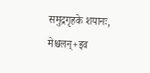समुद्रगृहके शयानः,
मेश्चलन्+इव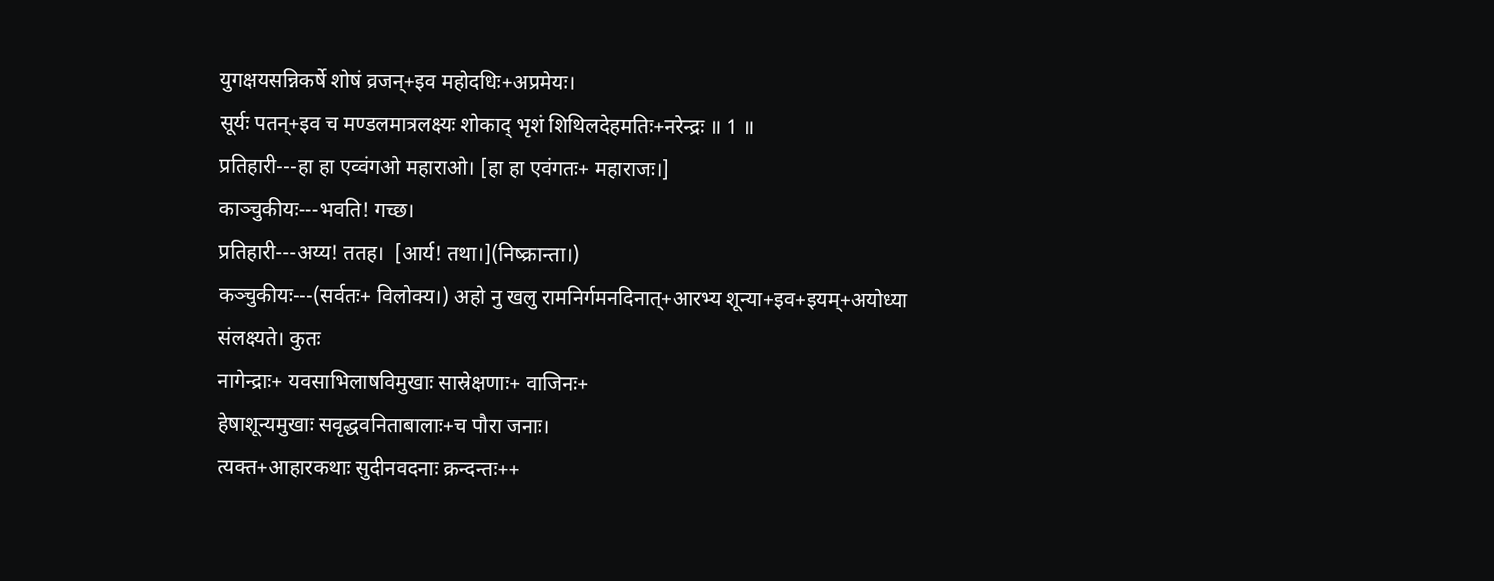युगक्षयसन्निकर्षे शोषं व्रजन्+इव महोदधिः+अप्रमेयः।
सूर्यः पतन्+इव च मण्डलमात्रलक्ष्यः शोकाद् भृशं शिथिलदेहमतिः+नरेन्द्रः ॥ 1 ॥
प्रतिहारी---हा हा एव्वंगओ महाराओ। [हा हा एवंगतः+ महाराजः।]
काञ्चुकीयः---भवति! गच्छ।
प्रतिहारी---अय्य! ततह।  [आर्य! तथा।](निष्क्रान्ता।)
कञ्चुकीयः---(सर्वतः+ विलोक्य।) अहो नु खलु रामनिर्गमनदिनात्+आरभ्य शून्या+इव+इयम्+अयोध्या संलक्ष्यते। कुतः
नागेन्द्राः+ यवसाभिलाषविमुखाः सास्रेक्षणाः+ वाजिनः+
हेषाशून्यमुखाः सवृद्धवनिताबालाः+च पौरा जनाः।
त्यक्त+आहारकथाः सुदीनवदनाः क्रन्दन्तः++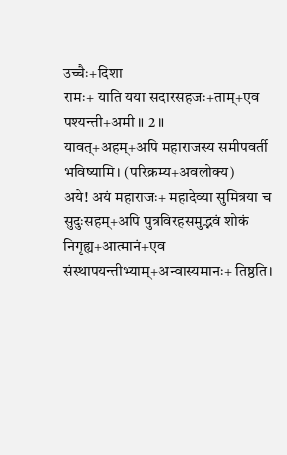उच्चैः+दिशा
रामः+ याति यया सदारसहजः+ताम्+एव पश्यन्ती+अमी ॥ 2 ॥
यावत्+अहम्+अपि महाराजस्य समीपवर्ती भविष्यामि। (परिक्रम्य+अवलोक्य)
अये! अयं महाराजः+ महादेव्या सुमित्रया च सुदुःसहम्+अपि पुत्रविरहसमुद्भवं शोकं निगृह्य+आत्मानं+एव संस्थापयन्तीभ्याम्+अन्वास्यमानः+ तिष्ठति।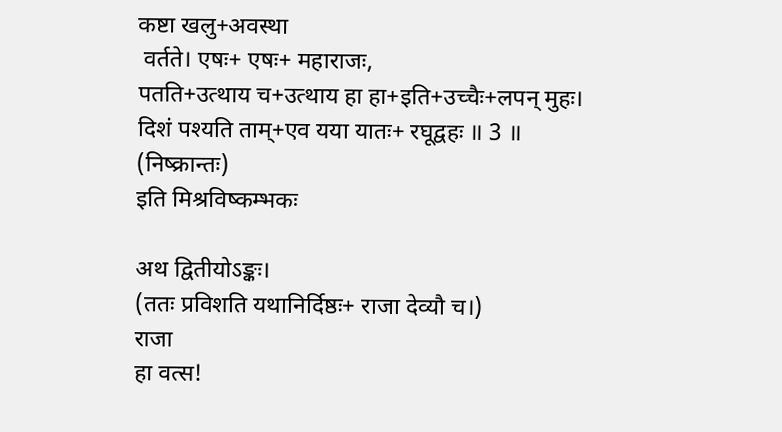कष्टा खलु+अवस्था
 वर्तते। एषः+ एषः+ महाराजः,
पतति+उत्थाय च+उत्थाय हा हा+इति+उच्चैः+लपन् मुहः।
दिशं पश्यति ताम्+एव यया यातः+ रघूद्वहः ॥ 3 ॥
(निष्क्रान्तः)
इति मिश्रविष्कम्भकः

अथ द्वितीयोऽङ्कः।
(ततः प्रविशति यथानिर्दिष्ठः+ राजा देव्यौ च।)
राजा
हा वत्स!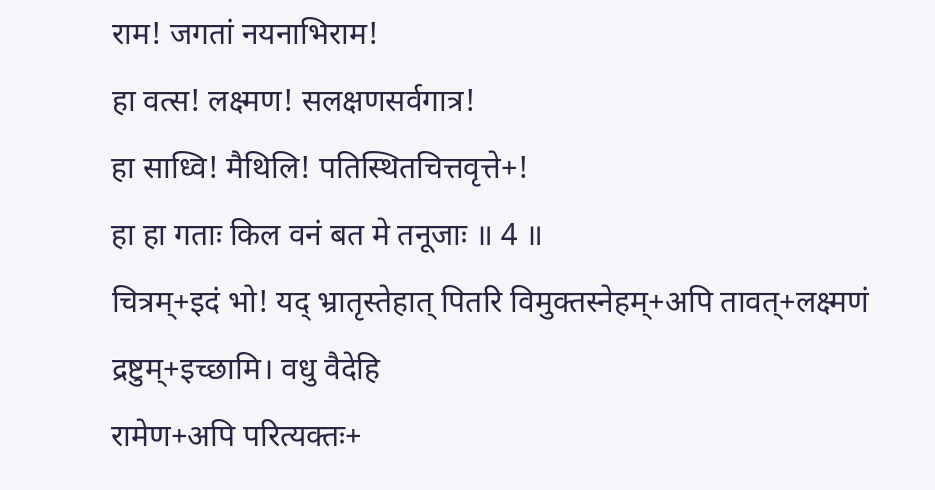राम! जगतां नयनाभिराम!
हा वत्स! लक्ष्मण! सलक्षणसर्वगात्र!
हा साध्वि! मैथिलि! पतिस्थितचित्तवृत्ते+!
हा हा गताः किल वनं बत मे तनूजाः ॥ 4 ॥
चित्रम्+इदं भो! यद् भ्रातृस्तेहात् पितरि विमुक्तस्नेहम्+अपि तावत्+लक्ष्मणं द्रष्टुम्+इच्छामि। वधु वैदेहि
रामेण+अपि परित्यक्तः+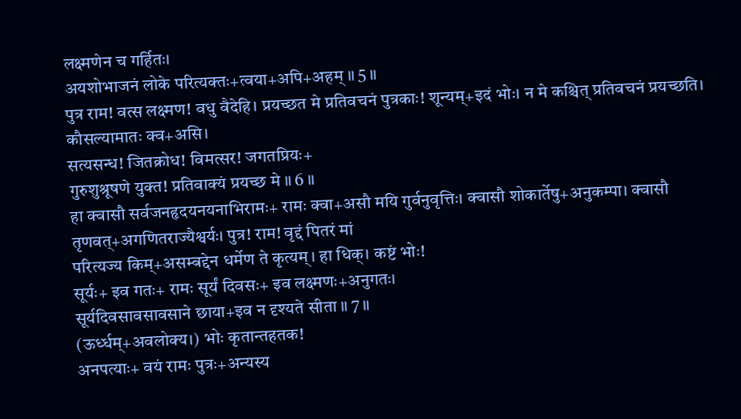लक्ष्मणेन च गर्हितः।
अयशोभाजनं लोके परित्यक्तः+त्वया+अपि+अहम् ॥ 5 ॥
पुत्र राम! वत्स लक्ष्मण! वधु वैदेहि। प्रयच्छत मे प्रतिवचनं पुत्रकाः! शून्यम्+इदं भोः। न मे कश्चित् प्रतिवचनं प्रयच्छति। कौसल्यामातः क्व+असि।
सत्यसन्ध! जितक्रोध! विमत्सर! जगतप्रियः+
गुरुशुश्रूषणे युक्त! प्रतिवाक्यं प्रयच्छ मे ॥ 6 ॥
हा क्वासौ सर्वजनहृदयनयनाभिरामः+ रामः क्वा+असौ मयि गुर्वनुवृत्तिः। क्वासौ शोकार्तेषु+अनुकम्पा। क्वासौ तृणवत्+अगणितराज्यैश्वर्यः। पुत्र! राम! वृद्दं पितरं मां
परित्यज्य किम्+असम्बद्देन धर्मेण ते कृत्यम्। हा धिक्। कष्टं भोः!
सूर्यः+ इव गतः+ रामः सूर्यं दिवसः+ इव लक्ष्मणः+अनुगतः।
सूर्यदिवसावसावसाने छाया+इव न दृश्यते सीता ॥ 7 ॥
(ऊर्ध्धम्+अवलोक्य।) भोः कृतान्तहतक!
अनपत्याः+ वयं रामः पुत्रः+अन्यस्य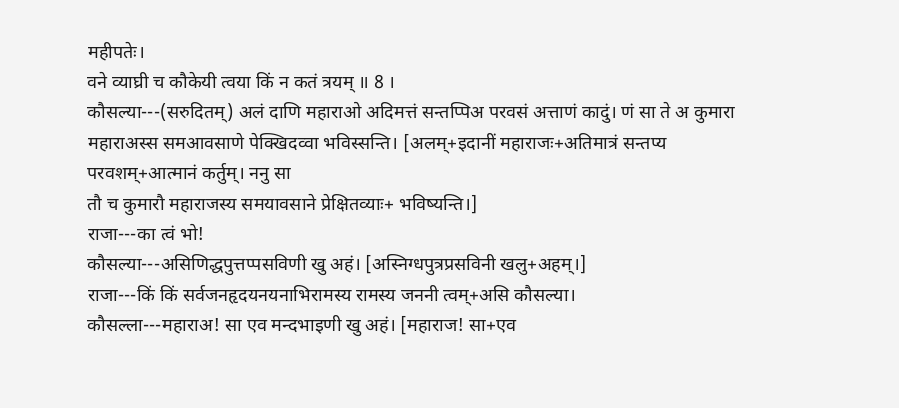महीपतेः।
वने व्याघ्री च कौकेयी त्वया किं न कतं त्रयम् ॥ 8 ।
कौसल्या---(सरुदितम्) अलं दाणि महाराओ अदिमत्तं सन्तप्पिअ परवसं अत्ताणं कादुं। णं सा ते अ कुमारा महाराअस्स समआवसाणे पेक्खिदव्वा भविस्सन्ति। [अलम्+इदानीं महाराजः+अतिमात्रं सन्तप्य परवशम्+आत्मानं कर्तुम्। ननु सा
तौ च कुमारौ महाराजस्य समयावसाने प्रेक्षितव्याः+ भविष्यन्ति।]
राजा---का त्वं भो!
कौसल्या---असिणिद्धपुत्तप्पसविणी खु अहं। [अस्निग्धपुत्रप्रसविनी खलु+अहम्।]
राजा---किं किं सर्वजनहृदयनयनाभिरामस्य रामस्य जननी त्वम्+असि कौसल्या।
कौसल्ला---महाराअ! सा एव मन्दभाइणी खु अहं। [महाराज! सा+एव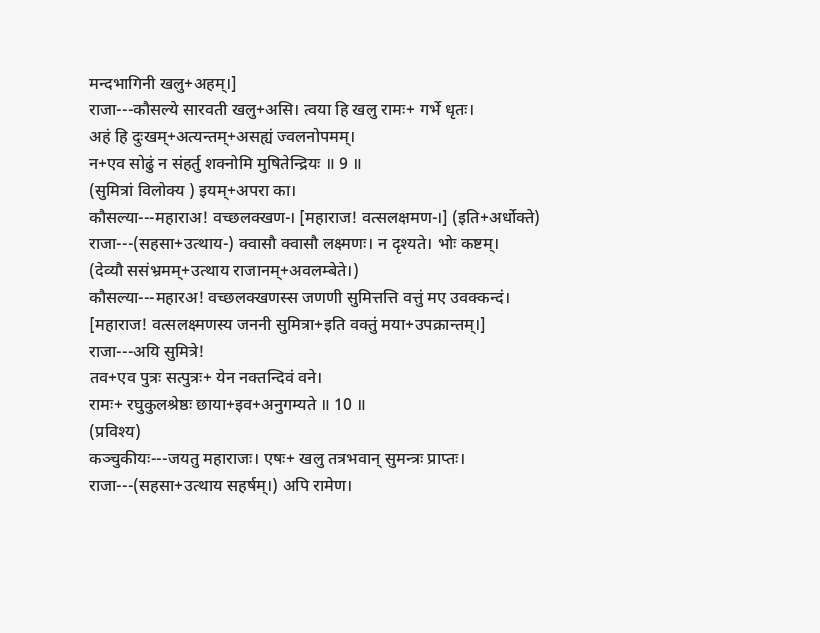मन्दभागिनी खलु+अहम्।]
राजा---कौसल्ये सारवती खलु+असि। त्वया हि खलु रामः+ गर्भे धृतः।
अहं हि दुःखम्+अत्यन्तम्+असह्यं ज्वलनोपमम्।
न+एव सोढुं न संहर्तु शक्नोमि मुषितेन्द्रियः ॥ 9 ॥
(सुमित्रां विलोक्य ) इयम्+अपरा का।
कौसल्या---महाराअ! वच्छलक्खण-। [महाराज! वत्सलक्षमण-।] (इति+अर्धोक्ते)
राजा---(सहसा+उत्थाय-) क्वासौ क्वासौ लक्ष्मणः। न दृश्यते। भोः कष्टम्।
(देव्यौ ससंभ्रमम्+उत्थाय राजानम्+अवलम्बेते।)
कौसल्या---महारअ! वच्छलक्खणस्स जणणी सुमित्तत्ति वत्तुं मए उवक्कन्दं।
[महाराज! वत्सलक्ष्मणस्य जननी सुमित्रा+इति वक्तुं मया+उपक्रान्तम्।]
राजा---अयि सुमित्रे!
तव+एव पुत्रः सत्पुत्रः+ येन नक्तन्दिवं वने।
रामः+ रघुकुलश्रेष्ठः छाया+इव+अनुगम्यते ॥ 10 ॥
(प्रविश्य)
कञ्चुकीयः---जयतु महाराजः। एषः+ खलु तत्रभवान् सुमन्त्रः प्राप्तः।
राजा---(सहसा+उत्थाय सहर्षम्।) अपि रामेण।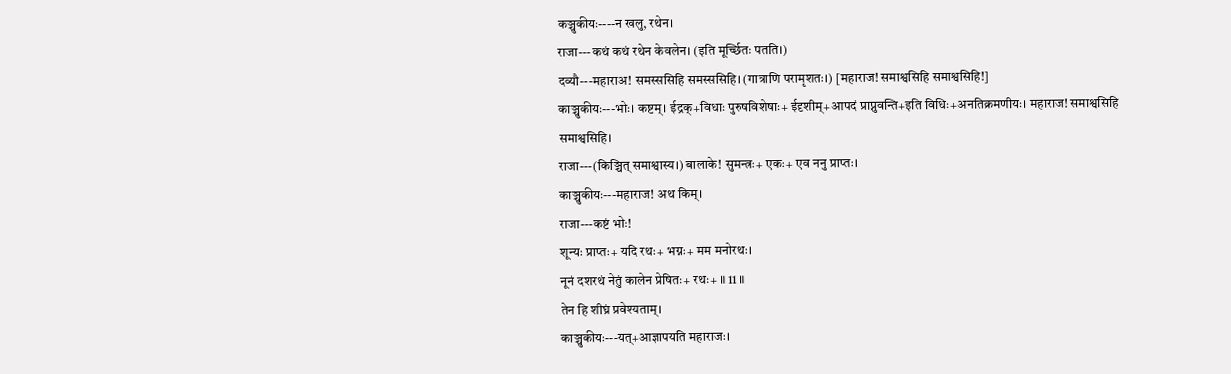कञ्चुकीयः----न खलु, रथेन।
राजा---कथं कथं रथेन केवलेन। (इति मूर्च्छितः पतति।)
दव्यौ---महाराअ! समस्ससिहि समस्ससिहि। (गात्राणि परामृशतः।) [महाराज! समाश्वसिहि समाश्वसिहि!]
काञ्चुकीयः---भोः। कष्टम्। ईद्रक्+विधाः पुरुषविशेषाः+ ईदृशीम्+आपदं प्राप्नुवन्ति+इति विधिः+अनतिक्रमणीयः। महाराज! समाश्वसिहि समाश्वसिहि।
राजा---(किञ्चित् समाश्वास्य।) बालाके! सुमन्त्रः+ एकः+ एव ननु प्राप्तः।
काञ्चुकीयः---महाराज! अथ किम्।
राजा---कष्टं भोः!
शून्यः प्राप्तः+ यदि रथः+ भग्नः+ मम मनोरथः।
नूनं दशरथं नेतुं कालेन प्रेषितः+ रथः+ ॥ 11 ॥
तेन हि शीघ्रं प्रवेश्यताम्।
काञ्चुकीयः---यत्+आज्ञापयति महाराजः।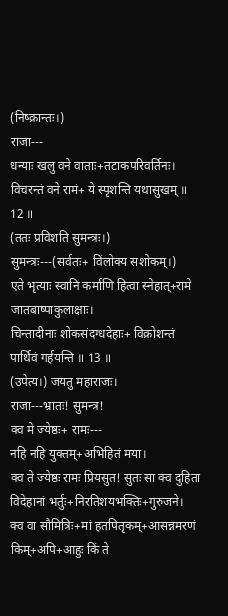(निष्क्रान्तः।)
राजा---
धन्याः खलु वने वाताः+तटाकपरिवर्तिनः।
विचरन्तं वने रामं+ ये स्पृशन्ति यथासुखम् ॥ 12 ॥
(ततः प्रविशति सुमन्त्रः।)
सुमन्त्रः---(सर्वतः+ विंलोक्य सशोकम्।)
एते भृत्याः स्वानि कर्माणि हित्वा स्नेहात्+रामे जातबाष्पाकुलाक्षाः।
चिन्तादीनाः शोकसंदग्धदेहाः+ विक्रोशन्तं पार्थिवं गर्हयन्ति ॥ 13 ॥
(उपेत्य।) जयतु महाराजः।
राजा---भ्रातः! सुमन्त्र!
क्व मे ज्येष्ठः+ रामः---
नहि नहि युक्तम्+अभिहितं मया।
क्व ते ज्येष्ठः रामः प्रियसुत! सुतः सा क्व दुहिता
विदेहानां भर्तुः+निरतिशयभक्तिः+गुरुजने।
क्व वा सौमित्रिः+मां हतपितृकम्+आसन्नमरणं
किम्+अपि+आहुः किं ते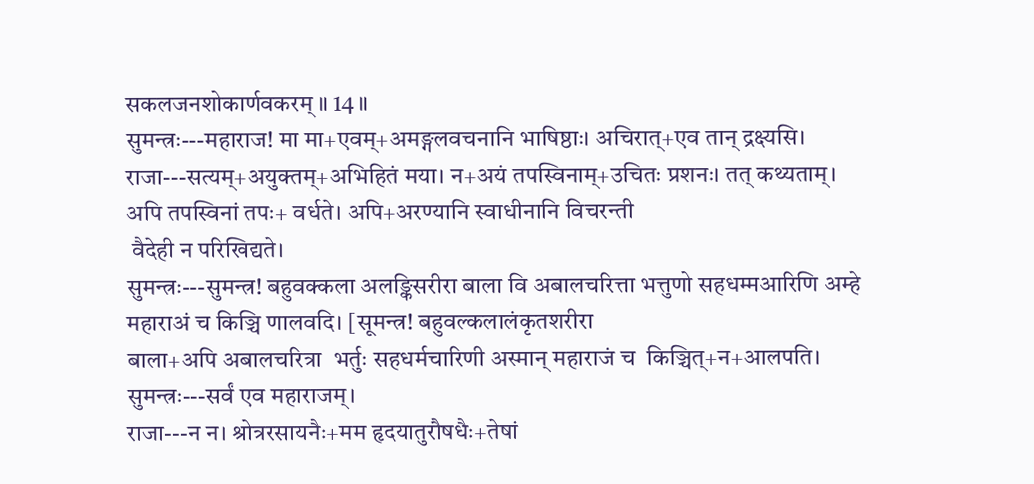सकलजनशोकार्णवकरम् ॥ 14 ॥
सुमन्त्रः---महाराज! मा मा+एवम्+अमङ्गलवचनानि भाषिष्ठाः। अचिरात्+एव तान् द्रक्ष्यसि।
राजा---सत्यम्+अयुक्तम्+अभिहितं मया। न+अयं तपस्विनाम्+उचितः प्रशनः। तत् कथ्यताम्। अपि तपस्विनां तपः+ वर्धते। अपि+अरण्यानि स्वाधीनानि विचरन्ती
 वैदेही न परिखिद्यते।
सुमन्त्रः---सुमन्त्र! बहुवक्कला अलङ्किसरीरा बाला वि अबालचरित्ता भत्तुणो सहधम्मआरिणि अम्हे महाराअं च किञ्चि णालवदि। [सूमन्त्र! बहुवल्कलालंकृतशरीरा
बाला+अपि अबालचरित्रा  भर्तुः सहधर्मचारिणी अस्मान् महाराजं च  किञ्चित्+न+आलपति।
सुमन्त्रः---सर्वं एव महाराजम्।
राजा---न न। श्रोत्ररसायनैः+मम हृदयातुरौषधैः+तेषां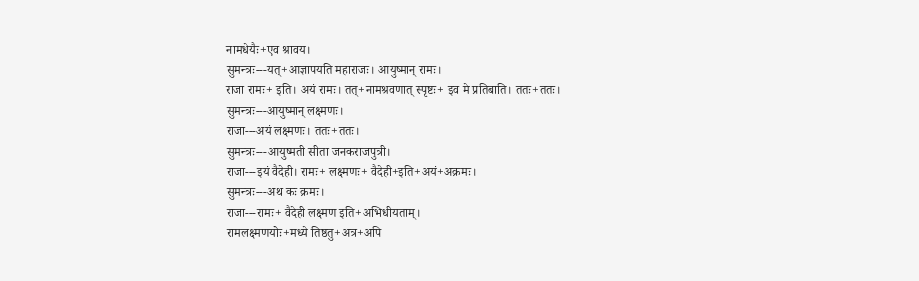नामधेयैः+एव श्रावय।
सुमन्त्रः---यत्+आज्ञापयति महाराजः। आयुष्मान् रामः।
राजा रामः+ इति। अयं रामः। तत्+नामश्रवणात् स्पृष्टः+ इव मे प्रतिबाति। ततः+ततः।
सुमन्त्रः---आयुष्मान् लक्ष्मणः।
राजा---अयं लक्ष्मणः। ततः+ततः।
सुमन्त्रः---आयुष्मती सीता जनकराजपुत्री।
राजा---इयं वैदेही। रामः+ लक्ष्मणः+ वैदेही+इति+अयं+अक्रमः।
सुमन्त्रः---अथ कः क्रमः।
राजा---रामः+ वैदेही लक्ष्मण इति+अभिधीयताम्।
रामलक्ष्मणयोः+मध्ये तिष्ठतु+अत्र+अपि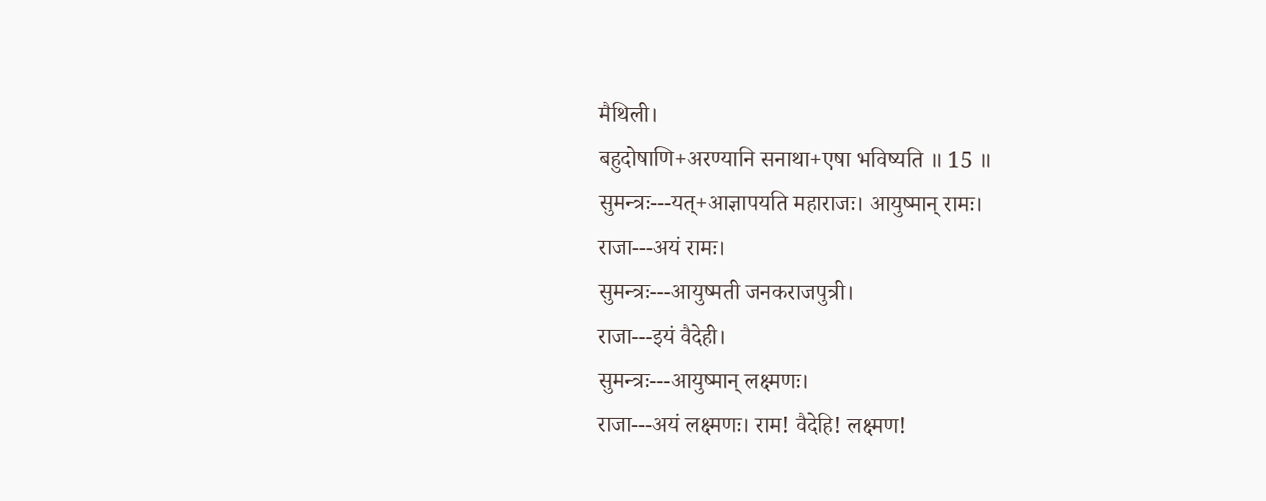मैथिली।
बहुदोषाणि+अरण्यानि सनाथा+एषा भविष्यति ॥ 15 ॥
सुमन्त्रः---यत्+आज्ञापयति महाराजः। आयुष्मान् रामः।
राजा---अयं रामः।
सुमन्त्रः---आयुष्मती जनकराजपुत्री।
राजा---इयं वैदेही।
सुमन्त्रः---आयुष्मान् लक्ष्मणः।
राजा---अयं लक्ष्मणः। राम! वैदेहि! लक्ष्मण!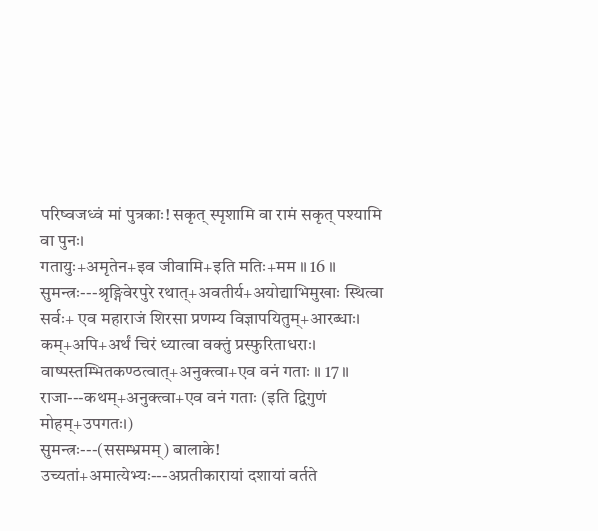परिष्वजध्वं मां पुत्रकाः! सकृत् स्पृशामि वा रामं सकृत् पश्यामि वा पुनः।
गतायुः+अमृतेन+इव जीवामि+इति मतिः+मम ॥ 16 ॥
सुमन्त्रः---श्रृङ्गिवेरपुरे रथात्+अवतीर्य+अयोद्याभिमुखाः स्थित्वा सर्वः+ एव महाराजं शिरसा प्रणम्य विज्ञापयितुम्+आरब्धाः।
कम्+अपि+अर्थं चिरं ध्यात्वा वक्तुं प्रस्फुरिताधराः।
वाष्पस्तम्भितकण्ठत्वात्+अनुक्त्वा+एव वनं गताः ॥ 17 ॥
राजा---कथम्+अनुक्त्वा+एव वनं गताः (इति द्विगुणं मोहम्+उपगतः।)
सुमन्त्रः---(ससम्भ्रमम्) बालाके! उच्यतां+अमात्येभ्यः---अप्रतीकारायां दशायां वर्तते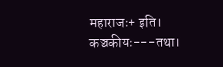महाराजः+ इति।
कञ्चकीयः---तथा।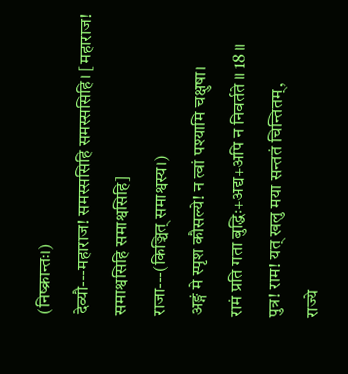(निष्क्रान्तः।)
देव्यौ---महाराज! समस्ससिहि समस्ससिहि। [महाराज! समाश्वसिहि समाश्वसिहि]
राजा---(किञ्चित् समाश्वस्य।)
अङ्गं मे स्पृश कौसल्ये! न त्वां पश्यामि चक्षुषा।
रामं प्रति गता बुद्धिः+अद्य+अपि न निवर्तते ॥ 18 ॥
पुत्र! राम! यत् खलु मया सन्ततं चिन्तितम्,
राज्ये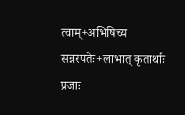त्वाम्+अभिषिच्य सन्नरपतेः+लाभात् कृतार्थाः प्रजाः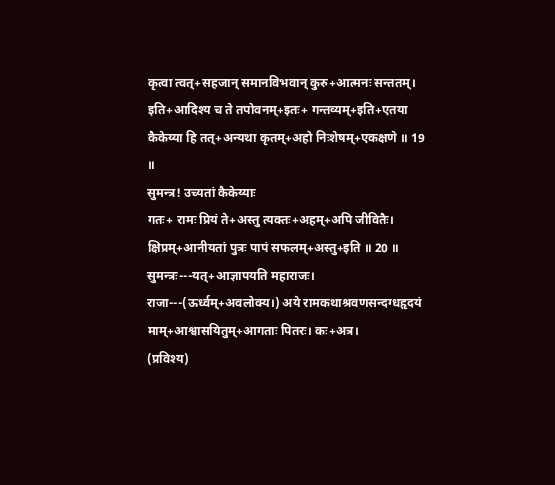कृत्वा त्वत्+सहजान् समानविभवान् कुरु+आत्मनः सन्ततम्।
इति+आदिश्य च ते तपोवनम्+इतः+ गन्तव्यम्+इति+एतया
कैकेय्या हि तत्+अन्यथा कृतम्+अहो निःशेषम्+एकक्षणे ॥ 19 ॥
सुमन्त्र! उच्यतां कैकेय्याः
गतः+ रामः प्रियं ते+अस्तु त्यक्तः+अहम्+अपि जीवितैः।
क्षिप्रम्+आनीयतां पुत्रः पापं सफलम्+अस्तु+इति ॥ 20 ॥
सुमन्त्रः---यत्+आज्ञापयति महाराजः।
राजा---(ऊर्ध्वम्+अवलोक्य।) अये रामकथाश्रवणसन्दग्धहृदयं माम्+आश्वासयितुम्+आगताः पितरः। कः+अत्र।
(प्रविश्य)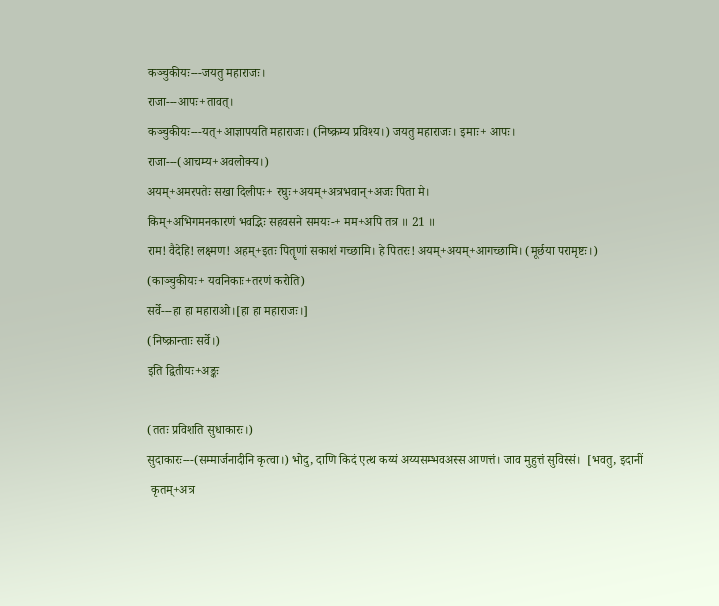कञ्चुकीयः---जयतु महाराजः।
राजा---आपः+तावत्।
कञ्चुकीयः---यत्+आज्ञापयति महाराजः। (निष्क्रम्य प्रविश्य।) जयतु महाराजः। इमाः+ आपः।
राजा---(आचम्य+अवलोक्य।)
अयम्+अमरपतेः सखा दिलीपः+ रघुः+अयम्+अत्रभवान्+अजः पिता मे।
किम्+अभिगमनकारणं भवद्भिः सहवसने समयः-+ मम+अपि तत्र ॥ 21 ॥
राम! वैदेहि! लक्ष्मण! अहम्+इतः पितॄणां सकाशं गच्छामि। हे पितरः! अयम्+अयम्+आगच्छामि। (मूर्छया परामृष्टः।)
(काञ्चुकीयः+ यवनिकाः+तरणं करोति)
सर्वे---हा हा महाराओ।[हा हा महाराजः।]
(निष्क्रान्ताः सर्वे।)
इति द्वितीयः+अङ्कः

(ततः प्रविशति सुधाकारः।)
सुदाकारः---(सम्मार्जनादीनि कृत्वा।) भोदु, दाणि किदं एत्थ कय्यं अय्यसम्भवअस्स आणत्तं। जाव मुहुत्तं सुविस्सं।  [भवतु, इदानीं
 कृतम्+अत्र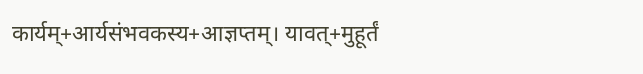कार्यम्+आर्यसंभवकस्य+आज्ञप्तम्। यावत्+मुहूर्तं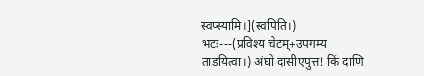स्वप्स्यामि।](स्वपिति।)
भटः---(प्रविश्य चेटम्+उपगम्य ताडयित्वा।) अंघो दासीएपुत्त! किं दाणि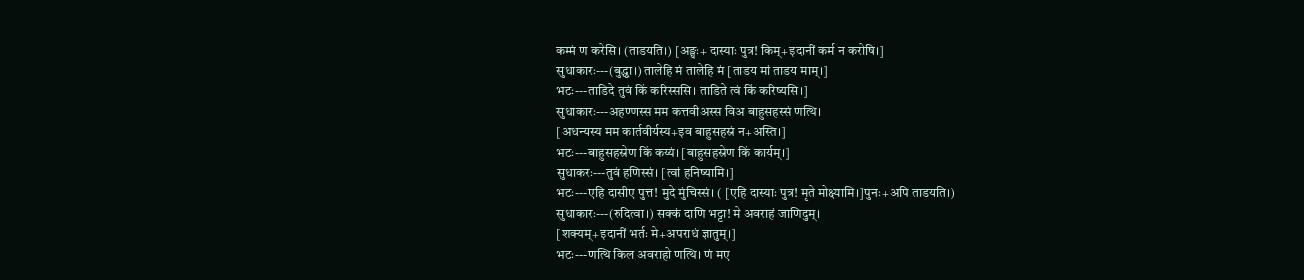कम्मं ण करेसि। (ताडयति।) [अङ्घः+ दास्याः पुत्र! किम्+इदानीं कर्म न करोषि।]
सुधाकारः---(बुद्ध्वा।) तालेहि मं तालेहि मं [ताडय मां ताडय माम्।]
भटः---ताडिदे तुवं किं करिस्ससि। ताडिते त्वं किं करिष्यसि।]
सुधाकारः---अहण्णस्स मम कत्तवीअस्स विअ बाहुसहस्सं णत्थि।
[अधन्यस्य मम कार्तवीर्यस्य+इव बाहुसहस्रं न+अस्ति।]
भटः---बाहुसहस्रेण किं कय्यं। [बाहुसहस्रेण किं कार्यम्।]
सुधाकरः---तुवं हणिस्सं। [त्वां हनिष्यामि।]
भटः---एहि दासीए पुत्त! मुदे मुंचिस्सं। ( [एहि दास्याः पुत्र! मृते मोक्ष्यामि।]पुनः+अपि ताडयति।)
सुधाकारः---(रुदित्वा।) सक्कं दाणि भट्टा! मे अवराहं जाणिदुम्।
[शक्यम्+इदानीं भर्तः मे+अपराधं ज्ञातुम्।]
भटः---णत्थि किल अवराहो णत्थि। णं मए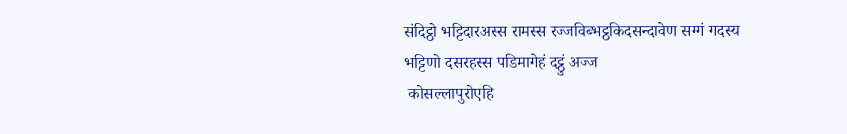संदिट्ठो भट्टिदारअस्स रामस्स रज्जविब्भट्ठकिदसन्दावेण सग्गं गदस्य भट्टिणो दसरहस्स पडिमागेहं दट्ठुं अज्ज
 कोसल्लापुरोएहि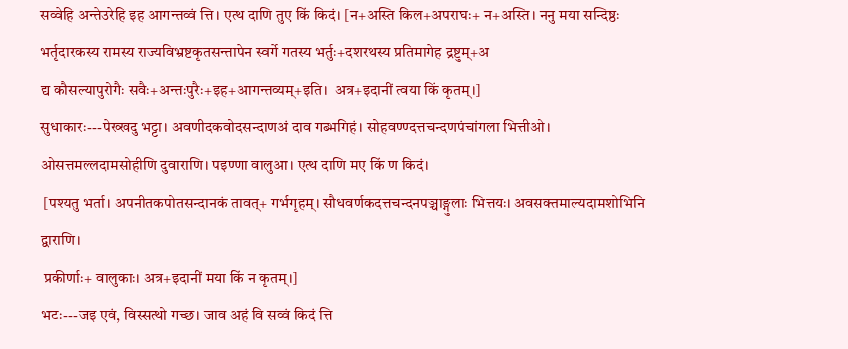सव्वेहि अन्तेउरेहि इह आगन्तव्वं त्ति। एत्थ दाणि तुए किं किदं। [न+अस्ति किल+अपराघः+ न+अस्ति। ननु मया सन्दिष्ठः भर्तृदारकस्य रामस्य राज्यविभ्रष्टकृतसन्तापेन स्वर्गे गतस्य भर्तुः+दशरथस्य प्रतिमागेह द्रष्टुम्+अ
द्य कौसल्यापुरोगैः सवैः+अन्तःपुरैः+इह+आगन्तव्यम्+इति।  अत्र+इदानीं त्वया किं कृतम्।]
सुधाकारः---पेख्खदु भट्टा। अवणीदकवोदसन्दाणअं दाव गब्भगिहं। सोहवण्ण्दत्तचन्दणपंचांगला भित्तीओ। ओसत्तमल्लदामसोहीणि दुवाराणि। पइण्णा वालुआ। एत्थ दाणि मए किं ण किदं।
 [पश्यतु भर्ता। अपनीतकपोतसन्दानकं तावत्+ गर्भगृहम्। सौधवर्णकदत्तचन्दनपञ्चाङ्गुलाः भित्तयः। अवसक्तमाल्यदामशोभिनि द्वाराणि।
 प्रकीर्णाः+ वालुकाः। अत्र+इदानीं मया किं न कृतम्।]
भटः---जइ एवं, विस्सत्थो गच्छ। जाव अहं वि सव्वं किदं त्ति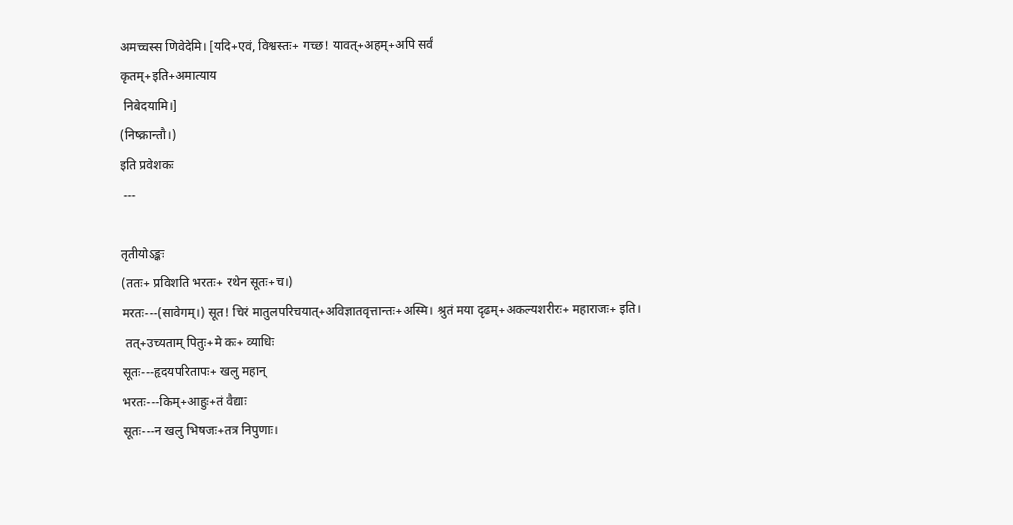अमच्चस्स णिवेदेमि। [यदि+एवं, विश्वस्तः+ गच्छ! यावत्+अहम्+अपि सर्वं
कृतम्+इति+अमात्याय
 निबेदयामि।]
(निष्क्रान्तौ।)
इति प्रवेशकः
 ---

तृतीयोऽङ्कः
(ततः+ प्रविशति भरतः+ रथेन सूतः+च।)
मरतः---(सावेगम्।) सूत! चिरं मातुलपरिचयात्+अविज्ञातवृत्तान्तः+अस्मि। श्रुतं मया दृढम्+अकल्यशरीरः+ महाराजः+ इति।
 तत्+उच्यताम् पितुः+मे कः+ व्याधिः
सूतः---हृदयपरितापः+ खलु महान्
भरतः---किम्+आहुः+तं वैद्याः
सूतः---न खलु भिषजः+तत्र निपुणाः।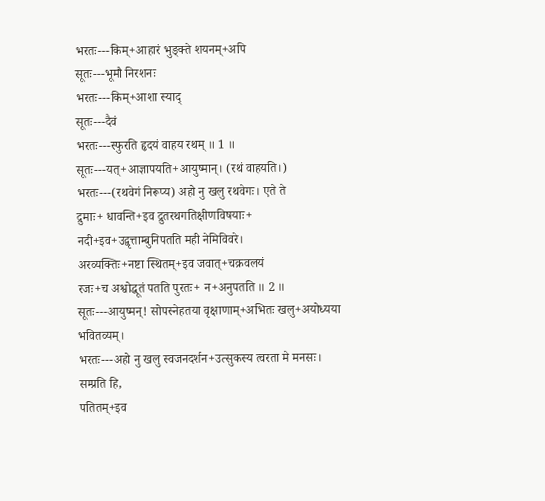भरतः---किम्+आहारं भुङ्क्ते शयनम्+अपि
सूतः---भूमौ निरशनः
भरतः---किम्+आशा स्याद्
सूतः---दैवं
भरतः---स्फुरति हृदयं वाहय रथम् ॥ 1 ॥
सूतः---यत्+आज्ञापयति+आयुष्मान्। (रथं वाहयति।)
भरतः---(रथवेगं निरूप्य) अहो नु खलु रथवेगः। एते ते
द्रुमाः+ धावन्ति+इव द्रुतरथगतिक्षीणविषयाः+
नदी+इव+उद्वृत्ताम्बुनिपतति मही नेमिविवरे।
अरव्यक्तिः+नष्टा स्थितम्+इव जवात्+चक्रवलयं
रजः+च अश्वोद्धूतं पतति पुरतः+ न+अनुपतति ॥ 2 ॥
सूतः---आयुष्मन्! सोपस्नेहतया वृक्षाणाम्+अभितः खलु+अयोध्यया भवितव्यम्।
भरतः---अहो नु खलु स्वजनदर्शन+उत्सुकस्य त्वरता मे मनसः। सम्प्रति हि,
पतितम्+इव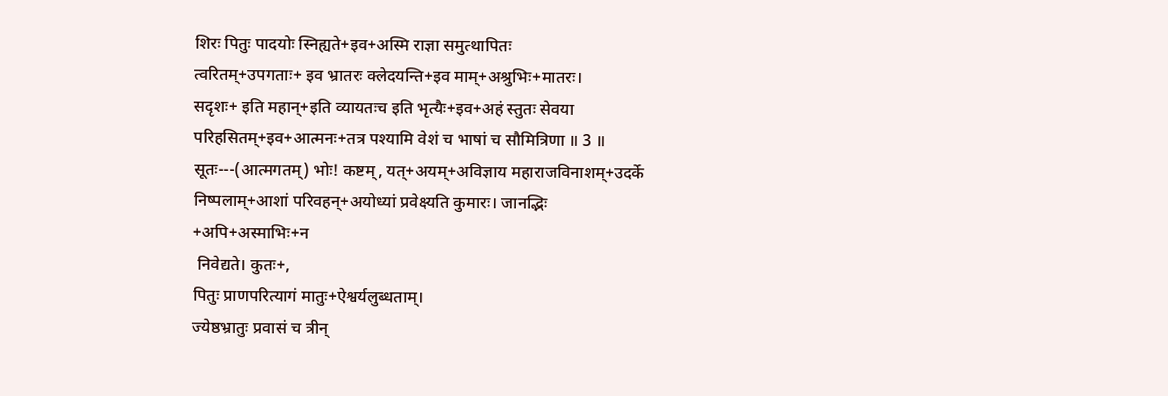शिरः पितुः पादयोः स्निह्यते+इव+अस्मि राज्ञा समुत्थापितः
त्वरितम्+उपगताः+ इव भ्रातरः क्लेदयन्ति+इव माम्+अश्रुभिः+मातरः।
सदृशः+ इति महान्+इति व्यायतःच इति भृत्यैः+इव+अहं स्तुतः सेवया
परिहसितम्+इव+आत्मनः+तत्र पश्यामि वेशं च भाषां च सौमित्रिणा ॥ 3 ॥
सूतः---(आत्मगतम्) भोः! कष्टम्, यत्+अयम्+अविज्ञाय महाराजविनाशम्+उदर्के निष्पलाम्+आशां परिवहन्+अयोध्यां प्रवेक्ष्यति कुमारः। जानद्भिः
+अपि+अस्माभिः+न
 निवेद्यते। कुतः+,
पितुः प्राणपरित्यागं मातुः+ऐश्वर्यलुब्धताम्।
ज्येष्ठभ्रातुः प्रवासं च त्रीन्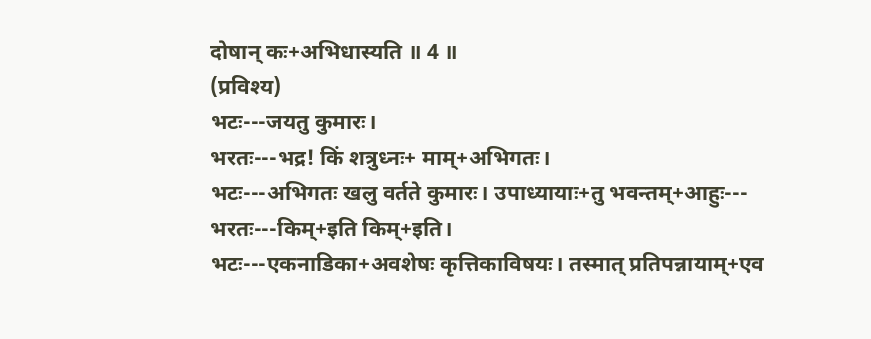दोषान् कः+अभिधास्यति ॥ 4 ॥
(प्रविश्य)
भटः---जयतु कुमारः।
भरतः---भद्र! किं शत्रुध्नः+ माम्+अभिगतः।
भटः---अभिगतः खलु वर्तते कुमारः। उपाध्यायाः+तु भवन्तम्+आहुः---
भरतः---किम्+इति किम्+इति।
भटः---एकनाडिका+अवशेषः कृत्तिकाविषयः। तस्मात् प्रतिपन्नायाम्+एव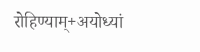रोहिण्याम्+अयोध्यां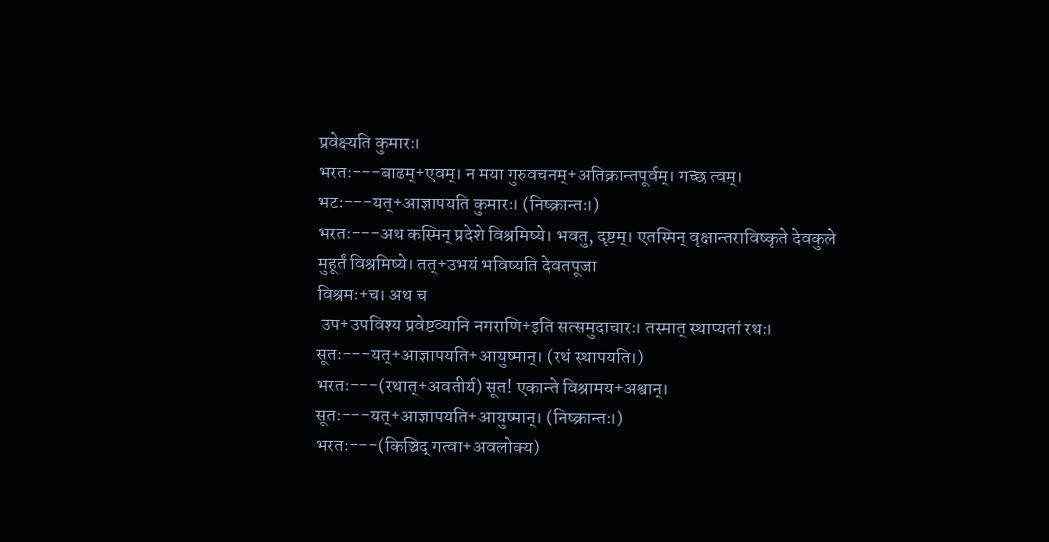प्रवेक्ष्यति कुमारः।
भरतः---बाढम्+एवम्। न मया गुरुवचनम्+अतिक्रान्तपूर्वम्। गच्छ त्वम्।
भटः---यत्+आज्ञापयति कुमारः। (निष्क्रान्तः।)
भरतः---अथ कस्मिन् प्रदेशे विश्रमिष्ये। भवतु, दृष्टम्। एतस्मिन् वृक्षान्तराविष्कृते देवकुले मुहूर्तं विश्रमिष्ये। तत्+उभयं भविष्यति देवतपूजा
विश्रमः+च। अथ च
 उप+उपविश्य प्रवेष्टव्यानि नगराणि+इति सत्समुदाचारः। तस्मात् स्थाप्यतां रथः।
सूतः---यत्+आज्ञापयति+आयुष्मान्। (रथं स्थापयति।)
भरतः---(रथात्+अवतीर्य) सूत! एकान्ते विश्रामय+अश्वान्।
सूतः---यत्+आज्ञापयति+आयुष्मान्। (निष्क्रान्तः।)
भरतः---(किञ्चिद् गत्वा+अवलोक्य)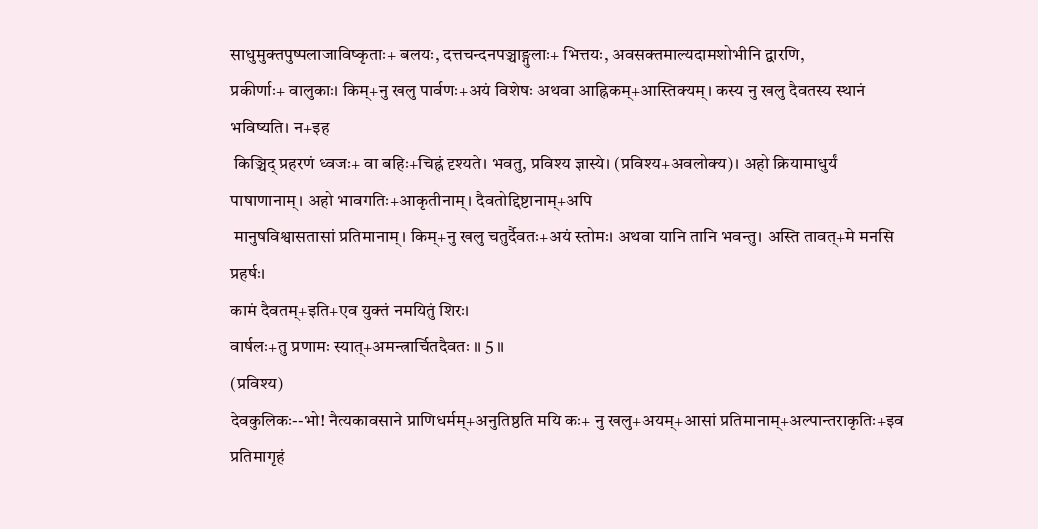साधुमुक्तपुष्पलाजाविष्कृताः+ बलयः, दत्तचन्दनपञ्चाङ्गुलाः+ भित्तयः, अवसक्तमाल्यदामशोभीनि द्वारणि,
प्रकीर्णाः+ वालुकाः। किम्+नु खलु पार्वणः+अयं विशेषः अथवा आह्निकम्+आस्तिक्यम्। कस्य नु खलु दैवतस्य स्थानं भविष्यति। न+इह
 किञ्चिद् प्रहरणं ध्वजः+ वा बहिः+चिह्नं दृश्यते। भवतु, प्रविश्य ज्ञास्ये। (प्रविश्य+अवलोक्य)। अहो क्रियामाधुर्यं पाषाणानाम्। अहो भावगतिः+आकृतीनाम्। दैवतोद्दिष्टानाम्+अपि
 मानुषविश्वासतासां प्रतिमानाम्। किम्+नु खलु चतुर्दैवतः+अयं स्तोमः। अथवा यानि तानि भवन्तु। अस्ति तावत्+मे मनसि प्रहर्षः।
कामं दैवतम्+इति+एव युक्तं नमयितुं शिरः।
वार्षलः+तु प्रणामः स्यात्+अमन्त्रार्चितदैवतः ॥ 5 ॥
(प्रविश्य)
देवकुलिकः--भो! नैत्यकावसाने प्राणिधर्मम्+अनुतिष्ठति मयि कः+ नु खलु+अयम्+आसां प्रतिमानाम्+अल्पान्तराकृतिः+इव प्रतिमागृहं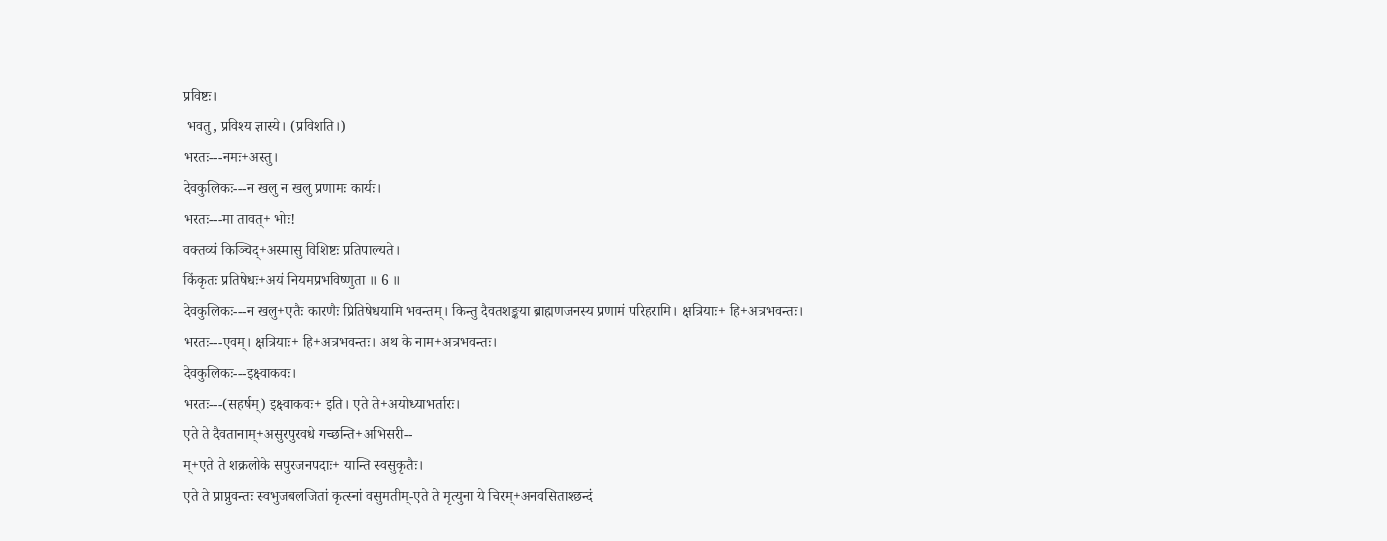प्रविष्टः।
 भवतु, प्रविश्य ज्ञास्ये। (प्रविशति।)
भरतः---नमः+अस्तु।
देवकुलिकः---न खलु न खलु प्रणामः कार्यः।
भरतः---मा तावत्+ भोः!
वक्तव्यं किञ्चिद्+अस्मासु विशिष्टः प्रतिपाल्यते।
किंकृतः प्रतिषेधः+अयं नियमप्रभविष्णुता ॥ 6 ॥
देवकुलिकः---न खलु+एतैः कारणैः प्रितिषेधयामि भवन्तम्। किन्तु दैवतशङ्कया ब्राह्मणजनस्य प्रणामं परिहरामि। क्षत्रियाः+ हि+अत्रभवन्तः।
भरतः---एवम्। क्षत्रियाः+ हि+अत्रभवन्तः। अथ के नाम+अत्रभवन्तः।
देवकुलिकः---इक्ष्वाकवः।
भरतः---(सहर्षम्) इक्ष्वाकवः+ इति। एते ते+अयोध्याभर्तारः।
एते ते दैवतानाम्+असुरपुरवधे गच्छन्ति+अभिसरी--
म्+एते ते शक्रलोके सपुरजनपदाः+ यान्ति स्वसुकृतैः।
एते ते प्राप्नुवन्तः स्वभुजबलजितां कृत्स्नां वसुमतीम्-एते ते मृत्युना ये चिरम्+अनवसिताश्छन्दं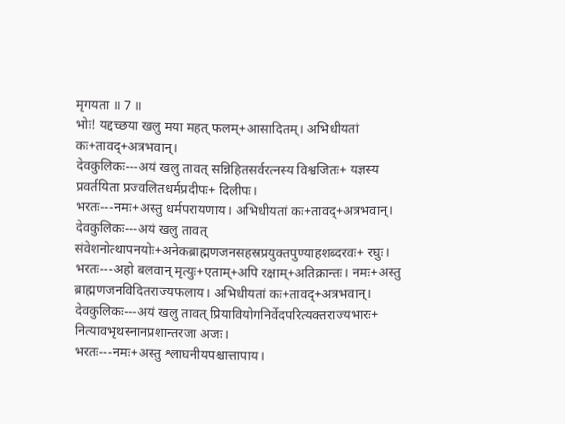मृगयता ॥ 7 ॥
भोः! यद्दच्छया खलु मया महत् फलम्+आसादितम्। अभिधीयतां कः+तावद्+अत्रभवान्।
देवकुलिकः---अयं खलु तावत् सन्निहितसर्वरत्नस्य विश्वजितः+ यज्ञस्य प्रवर्तयिता प्रज्वलितधर्मप्रदीपः+ दिलीपः।
भरतः---नमः+अस्तु धर्मपरायणाय। अभिधीयतां कः+तावद्+अत्रभवान्।
देवकुलिकः---अयं खलु तावत् संवेशनोत्थापनयोः+अनेकब्राह्मणजनसहस्रप्रयुक्तपुण्याहशब्दरवः+ रघुः।
भरतः---अहो बलवान् मृत्युः+एताम्+अपि रक्षाम्+अतिक्रान्तः। नमः+अस्तु ब्राह्मणजनविदितराज्यफलाय। अभिधीयतां कः+तावद्+अत्रभवान्।
देवकुलिकः---अयं खलु तावत् प्रियावियोगनिर्वेदपरित्यक्तराज्यभारः+ नित्यावभृथस्नानप्रशान्तरजा अजः।
भरतः---नमः+अस्तु श्लाघनीयपश्चात्तापाय।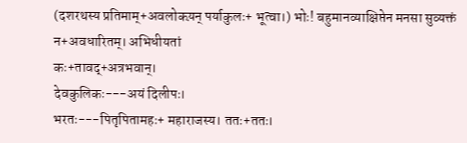(दशरथस्य प्रतिमाम्+अवलोकय़न् पर्याकुलः+ भूत्वा।) भोः! बहुमानव्याक्षिप्तेन मनसा सुव्यक्तं न+अवधारितम्। अभिधीयतां
कः+तावद्+अत्रभवान्।
देवकुलिकः---अयं दिलीपः।
भरतः---पितृपितामहः+ महाराजस्य। ततः+ततः।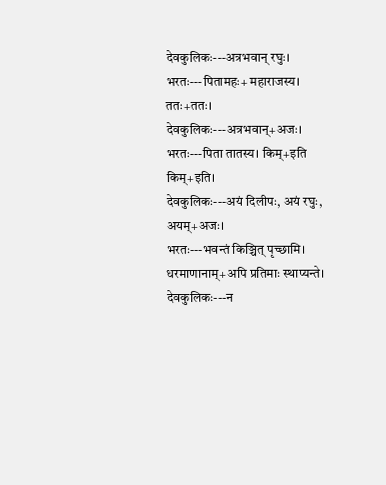देवकुलिकः---अत्रभवान् रघुः।
भरतः---पितामहः+ महाराजस्य। ततः+ततः।
देवकुलिकः---अत्रभवान्+अजः।
भरतः---पिता तातस्य। किम्+इति किम्+इति।
देवकुलिकः---अयं दिलीपः, अयं रघुः, अयम्+अजः।
भरतः---भवन्तं किञ्चित् पृच्छामि। धरमाणानाम्+अपि प्रतिमाः स्थाप्यन्ते।
देवकुलिकः---न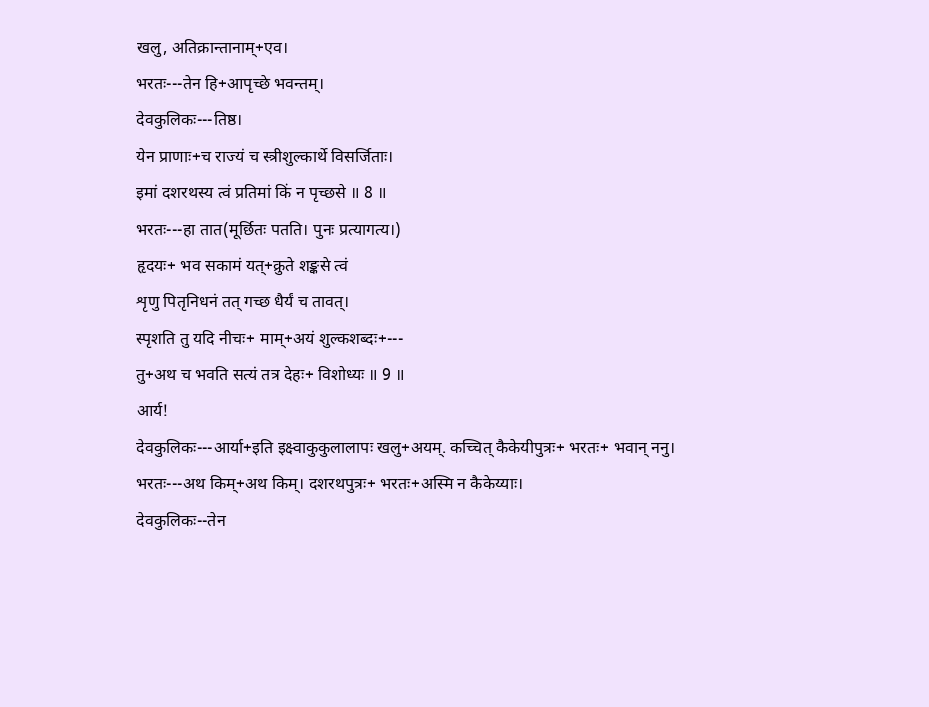खलु, अतिक्रान्तानाम्+एव।
भरतः---तेन हि+आपृच्छे भवन्तम्।
देवकुलिकः---तिष्ठ।
येन प्राणाः+च राज्यं च स्त्रीशुल्कार्थे विसर्जिताः।
इमां दशरथस्य त्वं प्रतिमां किं न पृच्छसे ॥ 8 ॥
भरतः---हा तात(मूर्छितः पतति। पुनः प्रत्यागत्य।)
हृदयः+ भव सकामं यत्+क्रुते शङ्कसे त्वं
शृणु पितृनिधनं तत् गच्छ धैर्यं च तावत्।
स्पृशति तु यदि नीचः+ माम्+अयं शुल्कशब्दः+---
तु+अथ च भवति सत्यं तत्र देहः+ विशोध्यः ॥ 9 ॥
आर्य!
देवकुलिकः---आर्या+इति इक्ष्वाकुकुलालापः खलु+अयम्. कच्चित् कैकेयीपुत्रः+ भरतः+ भवान् ननु।
भरतः---अथ किम्+अथ किम्। दशरथपुत्रः+ भरतः+अस्मि न कैकेय्याः।
देवकुलिकः--तेन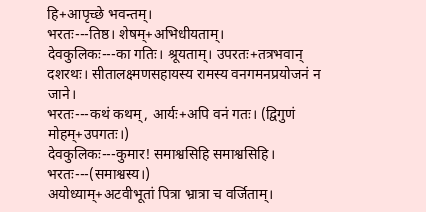हि+आपृच्छे भवन्तम्।
भरतः---तिष्ठ। शेषम्+अभिधीयताम्।
देवकुलिकः---का गतिः। श्रूयताम्। उपरतः+तत्रभवान् दशरथः। सीतालक्ष्मणसहायस्य रामस्य वनगमनप्रयोजनं न जाने।
भरतः---कथं कथम्, आर्यः+अपि वनं गतः। (द्विगुणं मोहम्+उपगतः।)
देवकुलिकः---कुमार! समाश्वसिहि समाश्वसिहि।
भरतः---(समाश्वस्य।)
अयोध्याम्+अटवीभूतां पित्रा भ्रात्रा च वर्जिताम्।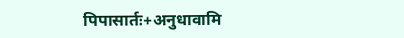पिपासार्तः+अनुधावामि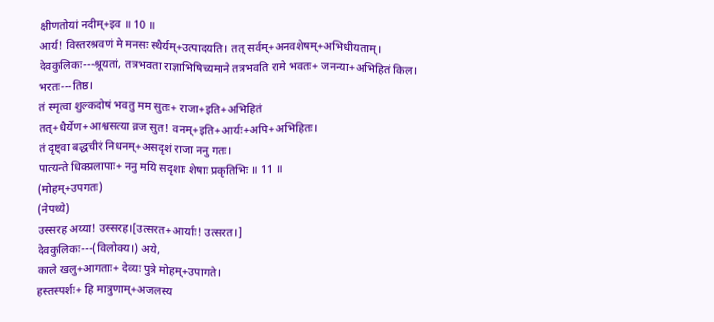क्षीणतोयां नदीम्+इव ॥ 10 ॥
आर्य! विस्तरश्रवणं मे मनसः स्थैर्यम्+उत्पादयति। तत् सर्वम्+अनवशेषम्+अभिधीयताम्।
देवकुलिकः---श्रूयतां, तत्रभवता राज्ञाभिषिच्यमाने तत्रभवति रामे भवतः+ जनन्या+अभिहितं किल।
भरतः---तिष्ठ।
तं स्मृत्वा शुल्कदोषं भवतु मम सुतः+ राजा+इति+अभिहितं
तत्+धैर्येण+आश्वसत्या व्रज सुत! वनम्+इति+आर्यः+अपि+अभिहितः।
तं दृष्ट्वा बद्धचीरं निधनम्+असदृशं राजा ननु गतः।
पात्यन्ते धिक्प्रलापाः+ ननु मयि सदृशाः शेषाः प्रकृतिभिः ॥ 11 ॥
(मोहम्+उपगतः)
(नेपथ्ये)
उस्सरह अय्या! उस्सरह।[उत्सरत+आर्याः! उत्सरत।]
देवकुलिकः---(विलोक्य।) अये,
काले खलु+आगताः+ देव्यः पुत्रे मोहम्+उपागते।
हस्तस्पर्शः+ हि मात्रुणाम्+अजलस्य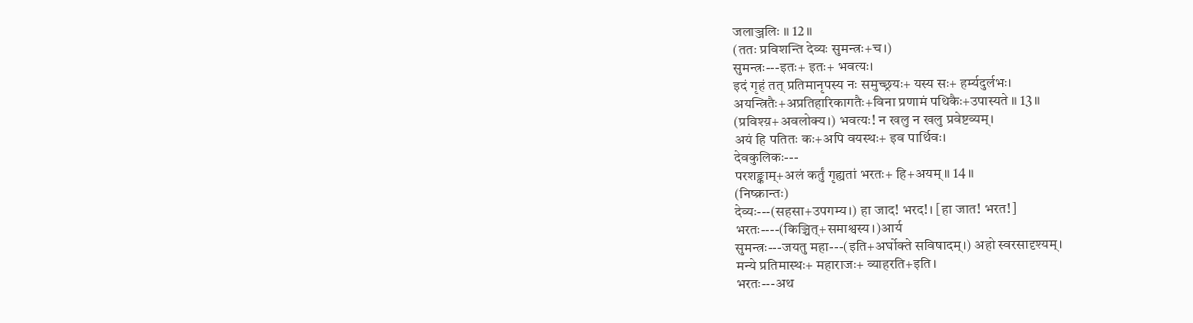जलाञ्जलिः ॥ 12 ॥
(ततः प्रविशन्ति देव्यः सुमन्त्रः+च।)
सुमन्त्रः---इतः+ इतः+ भवत्यः।
इदं गृहं तत् प्रतिमानृपस्य नः समुच्छ्रयः+ यस्य सः+ हर्म्यदुर्लभः।
अयन्त्रितैः+अप्रतिहारिकागतैः+विना प्रणामं पथिकैः+उपास्यते ॥ 13 ॥
(प्रविश्य़+अवलोक्य।) भवत्यः! न खलु न खलु प्रवेष्टव्यम्।
अयं हि पतितः कः+अपि वयस्थः+ इव पार्थिवः।
देवकुलिकः---
परशङ्काम्+अलं कर्तुं गृह्यतां भरतः+ हि+अयम् ॥ 14 ॥
(निष्क्रान्तः)
देव्यः---(सहसा+उपगम्य।) हा जाद! भरद!। [हा जात! भरत!]
भरतः----(किञ्चित्+समाश्वस्य।)आर्य
सुमन्त्रः---जयतु महा---(इति+अर्घोक्ते सविषादम्।) अहो स्वरसादृश्यम्।
मन्ये प्रतिमास्थः+ महाराजः+ व्याहरति+इति।
भरतः---अथ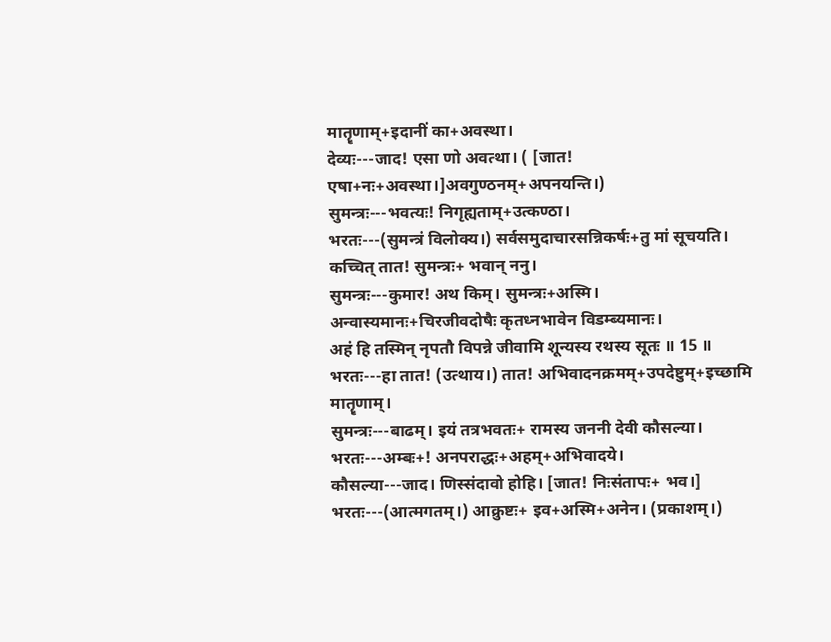मातॄणाम्+इदानीं का+अवस्था।
देव्यः---जाद! एसा णो अवत्था। ( [जात! एषा+नः+अवस्था।]अवगुण्ठनम्+अपनयन्ति।)
सुमन्त्रः---भवत्यः! निगृह्यताम्+उत्कण्ठा।
भरतः---(सुमन्त्रं विलोक्य।) सर्वसमुदाचारसन्निकर्षः+तु मां सूचयति। कच्चित् तात! सुमन्त्रः+ भवान् ननु।
सुमन्त्रः---कुमार! अथ किम्। सुमन्त्रः+अस्मि।
अन्वास्यमानः+चिरजीवदोषैः कृतध्नभावेन विडम्ब्यमानः।
अहं हि तस्मिन् नृपतौ विपन्ने जीवामि शून्यस्य रथस्य सूतः ॥ 15 ॥
भरतः---हा तात! (उत्थाय।) तात! अभिवादनक्रमम्+उपदेष्टुम्+इच्छामि मातॄणाम्।
सुमन्त्रः---बाढम्। इयं तत्रभवतः+ रामस्य जननी देवी कौसल्या।
भरतः---अम्बः+! अनपराद्धः+अहम्+अभिवादये।
कौसल्या---जाद। णिस्संदावो होहि। [जात! निःसंतापः+ भव।]
भरतः---(आत्मगतम्।) आक्रुष्टः+ इव+अस्मि+अनेन। (प्रकाशम्।)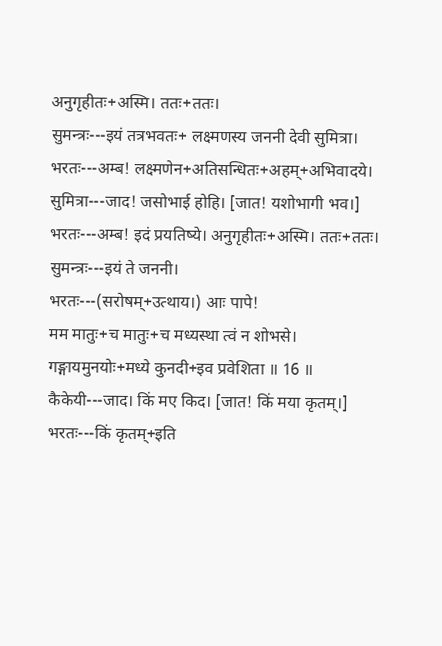अनुगृहीतः+अस्मि। ततः+ततः।
सुमन्त्रः---इयं तत्रभवतः+ लक्ष्मणस्य जननी देवी सुमित्रा।
भरतः---अम्ब! लक्ष्मणेन+अतिसन्धितः+अहम्+अभिवादये।
सुमित्रा---जाद! जसोभाई होहि। [जात! यशोभागी भव।]
भरतः---अम्ब! इदं प्रयतिष्ये। अनुगृहीतः+अस्मि। ततः+ततः।
सुमन्त्रः---इयं ते जननी।
भरतः---(सरोषम्+उत्थाय।) आः पापे!
मम मातुः+च मातुः+च मध्यस्था त्वं न शोभसे।
गङ्गायमुनयोः+मध्ये कुनदी+इव प्रवेशिता ॥ 16 ॥
कैकेयी---जाद। किं मए किद। [जात! किं मया कृतम्।]
भरतः---किं कृतम्+इति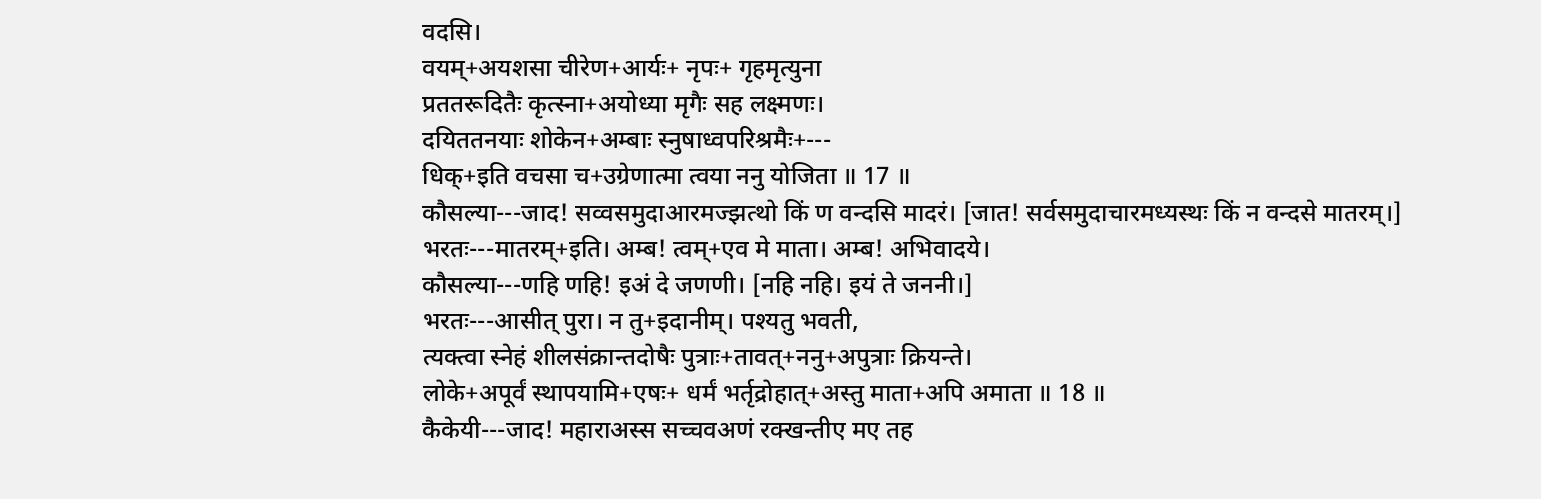वदसि।
वयम्+अयशसा चीरेण+आर्यः+ नृपः+ गृहमृत्युना
प्रततरूदितैः कृत्स्ना+अयोध्या मृगैः सह लक्ष्मणः।
दयिततनयाः शोकेन+अम्बाः स्नुषाध्वपरिश्रमैः+---
धिक्+इति वचसा च+उग्रेणात्मा त्वया ननु योजिता ॥ 17 ॥
कौसल्या---जाद! सव्वसमुदाआरमज्झत्थो किं ण वन्दसि मादरं। [जात! सर्वसमुदाचारमध्यस्थः किं न वन्दसे मातरम्।]
भरतः---मातरम्+इति। अम्ब! त्वम्+एव मे माता। अम्ब! अभिवादये।
कौसल्या---णहि णहि! इअं दे जणणी। [नहि नहि। इयं ते जननी।]
भरतः---आसीत् पुरा। न तु+इदानीम्। पश्यतु भवती,
त्यक्त्वा स्नेहं शीलसंक्रान्तदोषैः पुत्राः+तावत्+ननु+अपुत्राः क्रियन्ते।
लोके+अपूर्वं स्थापयामि+एषः+ धर्मं भर्तृद्रोहात्+अस्तु माता+अपि अमाता ॥ 18 ॥
कैकेयी---जाद! महाराअस्स सच्चवअणं रक्खन्तीए मए तह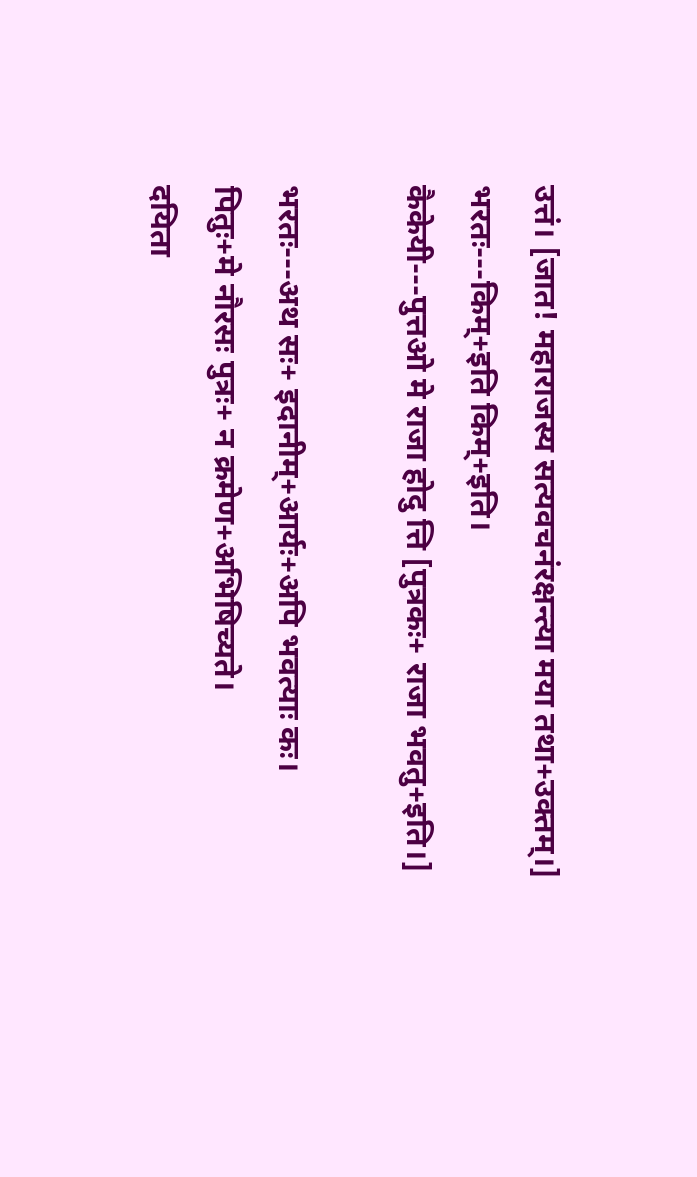उत्तं। [जात! महाराजस्य सत्यवचनंरक्षन्त्या मया तथा+उक्तम्।]
भरतः---किम्+इति किम्+इति।
कैकेयी---पुत्तओ मे राजा होदु त्ति [पुत्रकः+ राजा भवतु+इति।]

भरतः---अथ सः+ इदानीम्+आर्यः+अपि भवत्याः कः।
पितुः+मे नौरसः पुत्रः+ न क्रमेण+अभिषिच्यते।
दयिता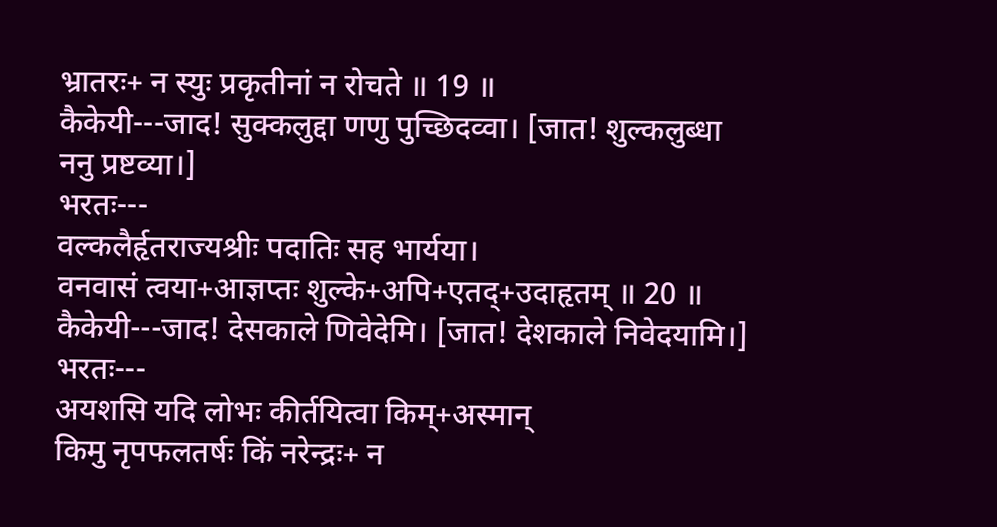भ्रातरः+ न स्युः प्रकृतीनां न रोचते ॥ 19 ॥
कैकेयी---जाद! सुक्कलुद्दा णणु पुच्छिदव्वा। [जात! शुल्कलुब्धा ननु प्रष्टव्या।]
भरतः---
वल्कलैर्हृतराज्यश्रीः पदातिः सह भार्यया।
वनवासं त्वया+आज्ञप्तः शुल्के+अपि+एतद्+उदाहृतम् ॥ 20 ॥
कैकेयी---जाद! देसकाले णिवेदेमि। [जात! देशकाले निवेदयामि।]
भरतः---
अयशसि यदि लोभः कीर्तयित्वा किम्+अस्मान्
किमु नृपफलतर्षः किं नरेन्द्रः+ न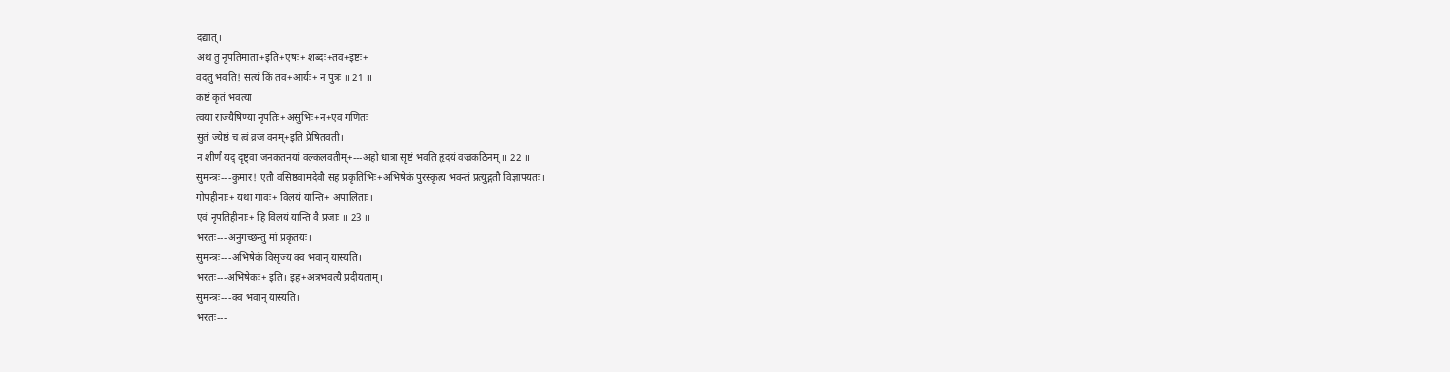दद्यात्।
अथ तु नृपतिमाता+इति+एषः+ शब्दः+तव+इष्टः+
वदतु भवति! सत्यं किं तव+आर्यः+ न पुत्रः ॥ 21 ॥
कष्टं कृतं भवत्या
त्वया राज्यैषिण्या नृपतिः+असुभिः+न+एव गणितः
सुतं ज्येष्ठं च त्वं व्रज वनम्+इति प्रेषितवती।
न शीर्णं यद् दृष्ट्वा जनकतनयां वल्कलवतीम्+---अहो धात्रा सृष्टं भवति हृदयं वज्रकठिनम् ॥ 22 ॥
सुमन्त्रः---कुमार! एतौ वसिष्ठवामदेवौ सह प्रकृतिभिः+अभिषेकं पुरस्कृत्य भवन्तं प्रत्युद्गतौ विज्ञापयतः।
गोपहीनाः+ यथा गावः+ विलयं यान्ति+ अपालिताः।
एवं नृपतिहीनाः+ हि विलयं यान्ति वै प्रजाः ॥ 23 ॥
भरतः---अनुगच्छन्तु मां प्रकृतयः।
सुमन्त्रः---अभिषेकं विसृज्य क्व भवान् यास्यति।
भरतः---अभिषेकः+ इति। इह+अत्रभवत्यै प्रदीयताम्।
सुमन्त्रः---क्व भवान् यास्यति।
भरतः---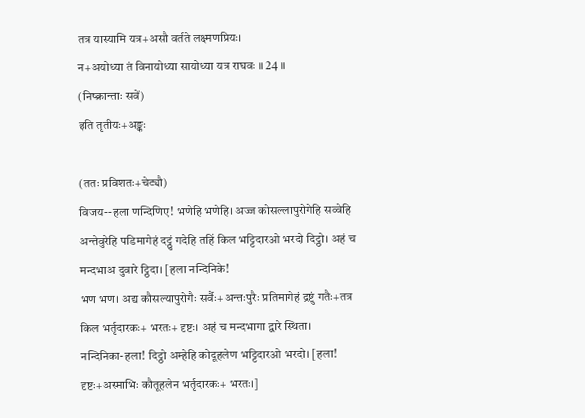तत्र यास्यामि यत्र+असौ वर्तते लक्ष्मणप्रियः।
न+अयोध्या तं विनायोध्या सायोध्या यत्र राघवः ॥ 24 ॥
(निष्क्रान्ताः सवें)
इति तृतीयः+अङ्कः

(ततः प्रविशतः+चेट्यौ)
विजय--हला णन्दिणिए! भणेहि भणेहि। अज्ज कोसल्लापुरोगेहि सव्वेहि अन्तेवुरेहि पडिमागेहं दट्ठुं गदेहि तहिं किल भट्टिदारओ भरदो दिट्ठो। अहं च मन्दभाअ दुवारे ट्ठिदा। [हला नन्दिनिके!
भण भण। अद्य कौसल्यापुरोगैः सर्वैः+अन्तःपुरैः प्रतिमागेहं द्रष्टुं गतैः+तत्र किल भर्तृदारकः+ भरतः+ दृष्टः। अहं च मन्दभागा द्वारे स्थिता।
नन्दिनिका-हला! दिट्ठो अम्हेहि कोदूहलेण भट्टिदारओ भरदो। [हला! दृष्टः+अस्माभिः कौतूहलेन भर्तृदारकः+ भरतः।]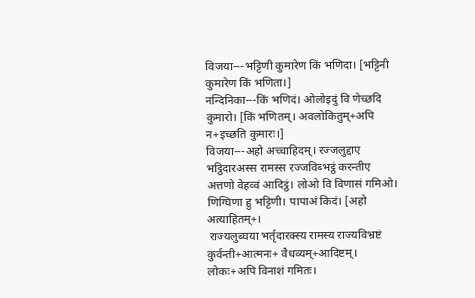विजया---भट्टिणी कुमारेण किं भणिदा। [भट्टिनी कुमारेण किं भणिता।]
नन्दिनिका---किं भणिदं। ओलोइदुं वि णेच्छदि कुमारो। [किं भणितम्। अवलोकितुम्+अपि न+इच्छति कुमारः।]
विजया---अहो अच्चाहिदम्। रज्जलुद्दाए भट्ठिदारअस्स रामस्स रज्जविब्भट्ठं करन्तीए अत्तणो वेहव्वं आदिट्ठं। लोओ वि विणासं गमिओ। णिग्घिणा हु भट्टिणी। पापाअं किदं। [अहो अत्याहितम्+।
 राज्यलुब्घया भर्तृदारक्स्य रामस्य राज्यविभ्रष्टं कुर्वन्ती+आत्मनः+ वैधव्यम्+आदिष्टम्। लोकः+अपि विनाशं गमितः।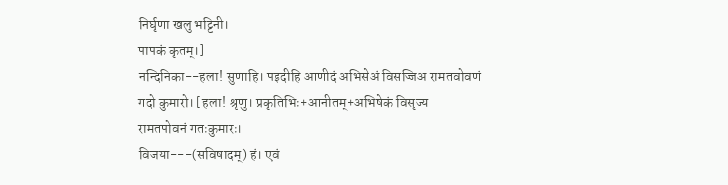निर्घृणा खलु भट्टिनी।
पापकं कृतम्।]
नन्दिनिका--हला! सुणाहि। पइदीहि आणीदं अभिसेअं विसज्जिअ रामतवोवणं गदो कुमारो। [हला! श्रृणु। प्रकृतिभिः+आनीतम्+अभिषेकं विसृज्य
रामतपोवनं गतःकुमारः।
विजया---(सविषादम्) हं। एवं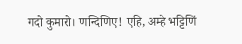गदो कुमारो। णन्दिणिए! एहि, अम्हे भट्टिणिं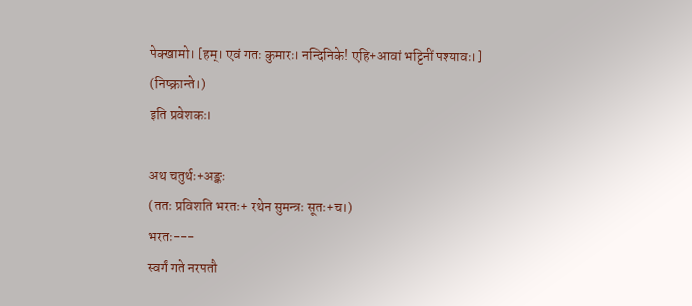पेक्खामो। [हम्। एवं गतः कुमारः। नन्दिनिके! एहि+आवां भट्टिनीं पश्यावः।]
(निष्क्रान्ते।)
इति प्रवेशकः।

अथ चतुर्थः+अङ्कः
(ततः प्रविशति भरतः+ रथेन सुमन्त्रः सूतः+च।)
भरतः---
स्वर्गं गते नरपतौ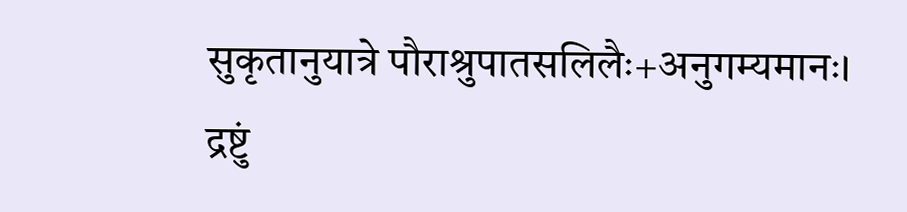सुकृतानुयात्रे पौराश्रुपातसलिलैः+अनुगम्यमानः।
द्रष्टुं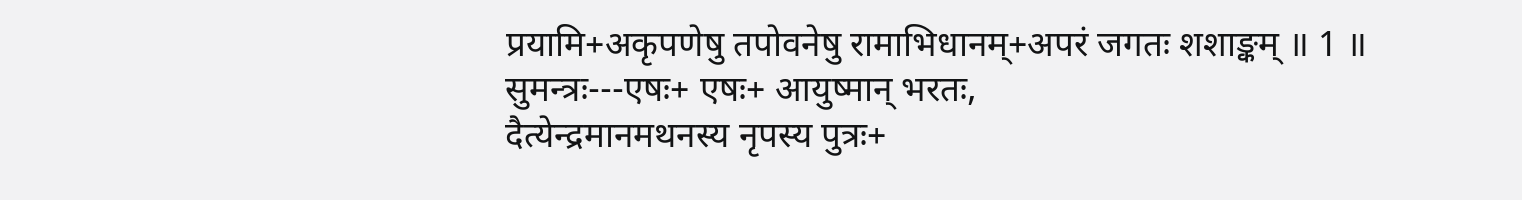प्रयामि+अकृपणेषु तपोवनेषु रामाभिधानम्+अपरं जगतः शशाङ्कम् ॥ 1 ॥
सुमन्त्रः---एषः+ एषः+ आयुष्मान् भरतः,
दैत्येन्द्रमानमथनस्य नृपस्य पुत्रः+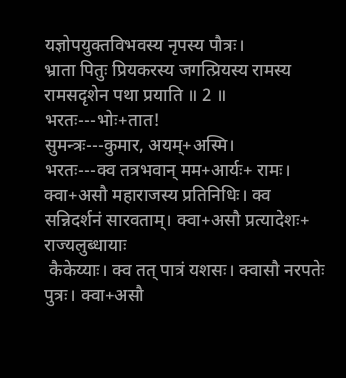यज्ञोपयुक्तविभवस्य नृपस्य पौत्रः।
भ्राता पितुः प्रियकरस्य जगत्प्रियस्य रामस्य रामसदृशेन पथा प्रयाति ॥ 2 ॥
भरतः---भोः+तात!
सुमन्त्रः---कुमार, अयम्+अस्मि।
भरतः---क्व तत्रभवान् मम+आर्यः+ रामः। क्वा+असौ महाराजस्य प्रतिनिधिः। क्व सन्निदर्शनं सारवताम्। क्वा+असौ प्रत्यादेशः+ राज्यलुब्धायाः
 कैकेय्याः। क्व तत् पात्रं यशसः। क्वासौ नरपतेः पुत्रः। क्वा+असौ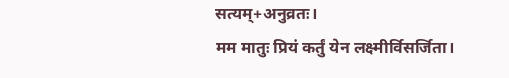सत्यम्+अनुव्रतः।
मम मातुः प्रियं कर्तुं येन लक्ष्मीर्विसर्जिता।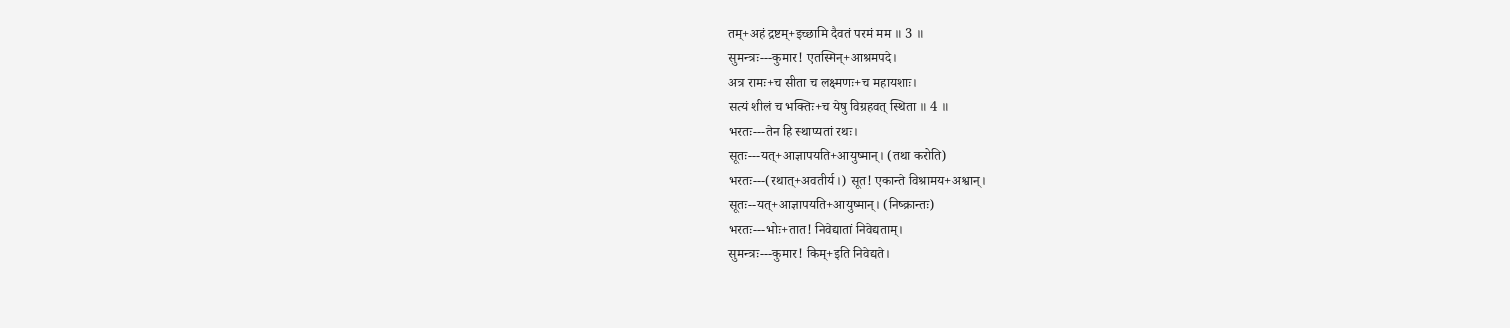तम्+अहं द्रष्टम्+इच्छामि दैवतं परमं मम ॥ 3 ॥
सुमन्त्रः---कुमार! एतस्मिन्+आश्रमपदे।
अत्र रामः+च सीता च लक्ष्मणः+च महायशाः।
सत्यं शीलं च भक्तिः+च येषु विग्रहवत् स्थिता ॥ 4 ॥
भरतः---तेन हि स्थाप्यतां रथः।
सूतः---यत्+आज्ञापयति+आयुष्मान्। (तथा करोति)
भरतः---(रथात्+अवतीर्य।) सूत! एकान्ते विश्रामय+अश्वान्।
सूतः--यत्+आज्ञापयति+आयुष्मान्। (निष्क्रान्तः)
भरतः---भोः+तात! निवेद्यातां निवेद्यताम्।
सुमन्त्रः---कुमार! किम्+इति निवेद्यते।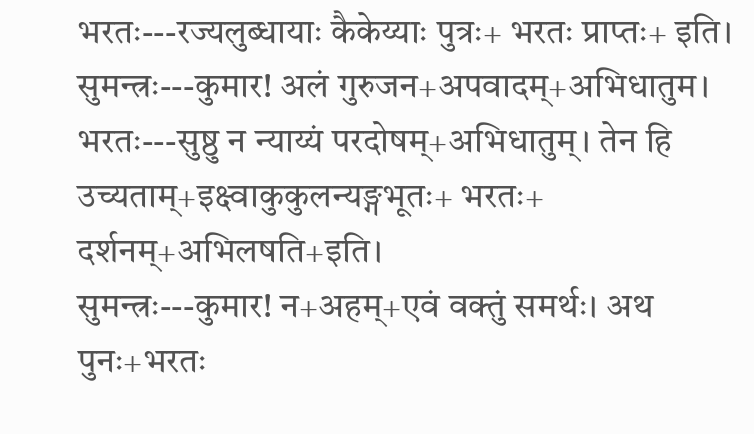भरतः---रज्यलुब्धायाः कैकेय्याः पुत्रः+ भरतः प्राप्तः+ इति।
सुमन्त्रः---कुमार! अलं गुरुजन+अपवादम्+अभिधातुम।
भरतः---सुष्ठु न न्याय्यं परदोषम्+अभिधातुम्। तेन हि उच्यताम्+इक्ष्वाकुकुलन्यङ्गभूतः+ भरतः+ दर्शनम्+अभिलषति+इति।
सुमन्त्रः---कुमार! न+अहम्+एवं वक्तुं समर्थः। अथ पुनः+भरतः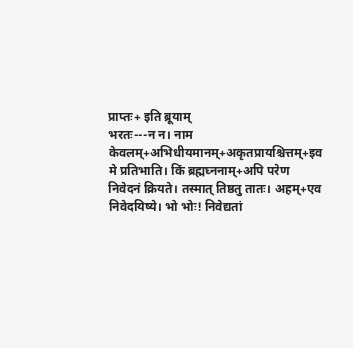प्राप्तः+ इति ब्रूयाम्
भरतः---न न। नाम केवलम्+अभिधीयमानम्+अकृतप्रायश्चित्तम्+इव मे प्रतिभाति। किं ब्रह्मघ्ननाम्+अपि परेण निवेदनं क्रियते। तस्मात् तिष्ठतु तातः। अहम्+एव
निवेदयिष्ये। भो भोः! निवेद्यतां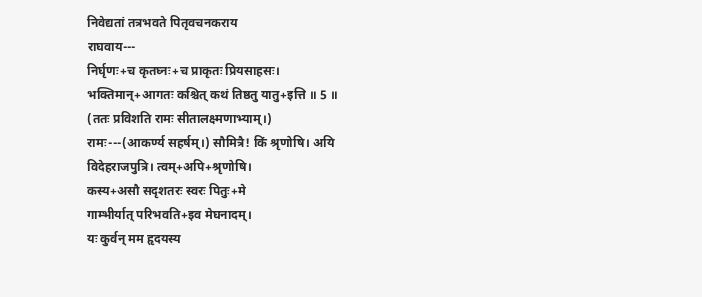निवेद्यतां तत्रभवते पितृवचनकराय
राघवाय---
निर्घृणः+च कृतघ्नः+च प्राकृतः प्रियसाहसः।
भक्तिमान्+आगतः कश्चित् कथं तिष्ठतु यातु+इत्ति ॥ 5 ॥
(ततः प्रविशति रामः सीतालक्ष्मणाभ्याम्।)
रामः---(आकर्ण्य सहर्षम्।) सौमित्रै! किं श्रृणोषि। अयि विदेहराजपुत्रि। त्वम्+अपि+श्रृणोषि।
कस्य+असौ सदृशतरः स्वरः पितुः+मे
गाम्भीर्यात् परिभवति+इव मेघनादम्।
यः कुर्वन् मम हृदयस्य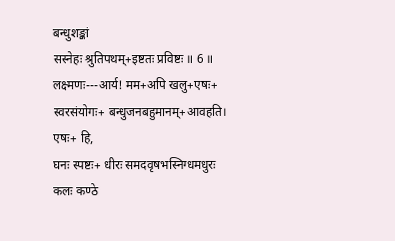बन्धुशङ्कां
सस्नेहः श्रुतिपथम्+इष्टतः प्रविष्टः ॥ 6 ॥
लक्ष्मणः---आर्य! मम+अपि खलु+एषः+ स्वरसंयोगः+ बन्धुजनबहुमानम्+आवहति। एषः+ हि,
घनः स्पष्टः+ धीरः समदवृषभस्निग्धमधुरः
कलः कण्ठे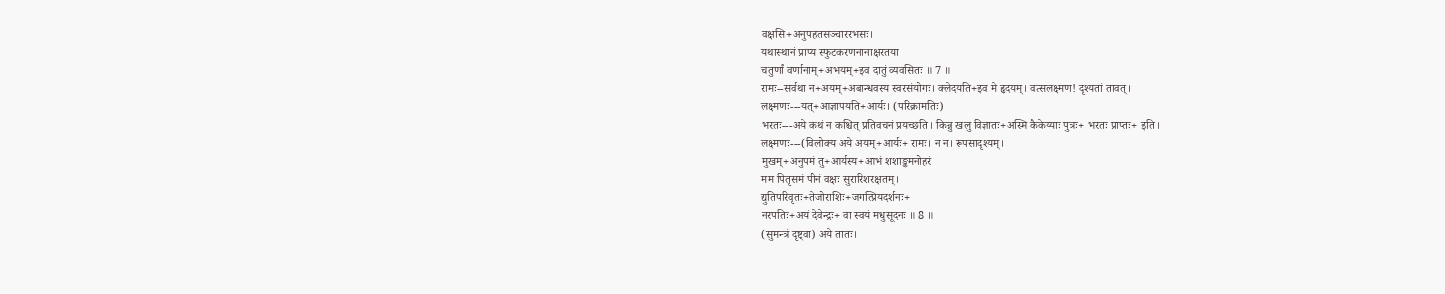वक्षसि+अनुपहतसञ्चाररभसः।
यथास्थानं प्राप्य स्फुटकरणनानाक्षरतया
चतुर्णां वर्णानाम्+अभयम्+इव दातुं व्यवसितः ॥ 7 ॥
रामः--सर्वथा न+अयम्+अबान्धवस्य स्वरसंयोगः। क्लेदयति+इव मे हृदयम्। वत्सलक्ष्मण! दृश्यतां तावत्।
लक्ष्मणः---यत्+आज्ञापयति+आर्यः। (परिक्रामतिः)
भरतः---अये कथं न कश्चित् प्रतिवचनं प्रयच्छति। किन्नु खलु विज्ञातः+अस्मि कैकेय्याः पुत्रः+ भरतः प्राप्तः+ इति।
लक्ष्मणः---(विलोक्य अये अयम्+आर्यः+ रामः। न न। रूपसादृश्यम्।
मुखम्+अनुपमं तु+आर्यस्य+आभं शशाङ्कमनोहरं
मम पितृसमं पीनं वक्षः सुरारिशरक्षतम्।
द्युतिपरिवृतः+तेजोराशिः+जगत्प्रियदर्शनः+
नरपतिः+अयं देवेन्द्रः+ वा स्वयं मधुसूदनः ॥ 8 ॥
(सुमन्त्रं दृष्ट्वा) अये तातः।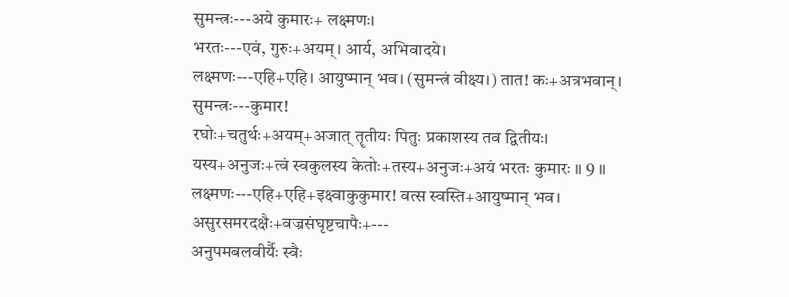सुमन्त्रः---अये कुमारः+ लक्ष्मणः।
भरतः---एवं, गुरुः+अयम्। आर्य, अभिवादये।
लक्ष्मणः---एहि+एहि। आयुष्मान् भव। (सुमन्त्रं वीक्ष्य।) तात! कः+अत्रभवान्।
सुमन्त्रः---कुमार!
रघोः+चतुर्थः+अयम्+अजात् तॄतीयः पितुः प्रकाशस्य तव द्वितीयः।
यस्य+अनुजः+त्वं स्वकुलस्य केतोः+तस्य+अनुजः+अयं भरतः कुमारः ॥ 9 ॥
लक्ष्मणः---एहि+एहि+इक्ष्वाकुकुमार! वत्स स्वस्ति+आयुष्मान् भव।
असुरसमरदक्षैः+वज्रसंघृष्टचापैः+---
अनुपमबलवीर्यैः स्वैः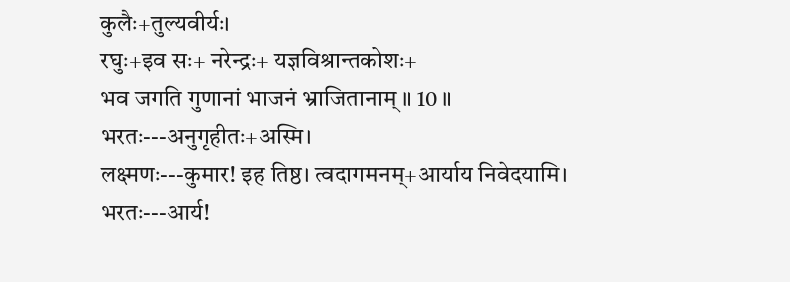कुलैः+तुल्यवीर्यः।
रघुः+इव सः+ नरेन्द्रः+ यज्ञविश्रान्तकोशः+
भव जगति गुणानां भाजनं भ्राजितानाम् ॥ 10 ॥
भरतः---अनुगृहीतः+अस्मि।
लक्ष्मणः---कुमार! इह तिष्ठ। त्वदागमनम्+आर्याय निवेदयामि।
भरतः---आर्य!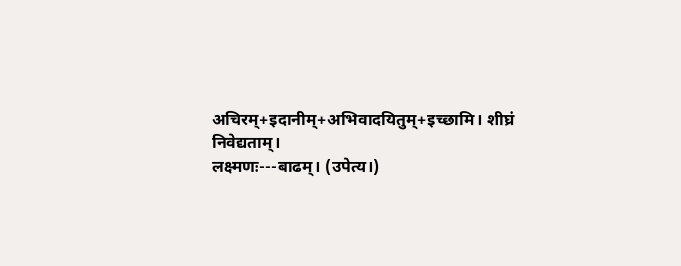अचिरम्+इदानीम्+अभिवादयितुम्+इच्छामि। शीघ्रं निवेद्यताम्।
लक्ष्मणः---बाढम्। (उपेत्य।)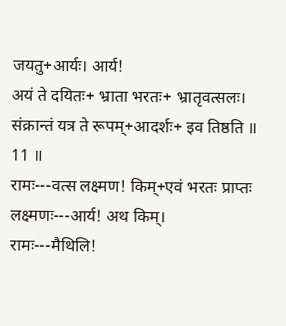जयतु+आर्यः। आर्य!
अयं ते दयितः+ भ्राता भरतः+ भ्रातृवत्सलः।
संक्रान्तं यत्र ते रूपम्+आदर्शः+ इव तिष्ठति ॥ 11 ॥
रामः---वत्स लक्ष्मण! किम्+एवं भरतः प्राप्तः
लक्ष्मणः---आर्य! अथ किम्।
रामः---मैथिलि!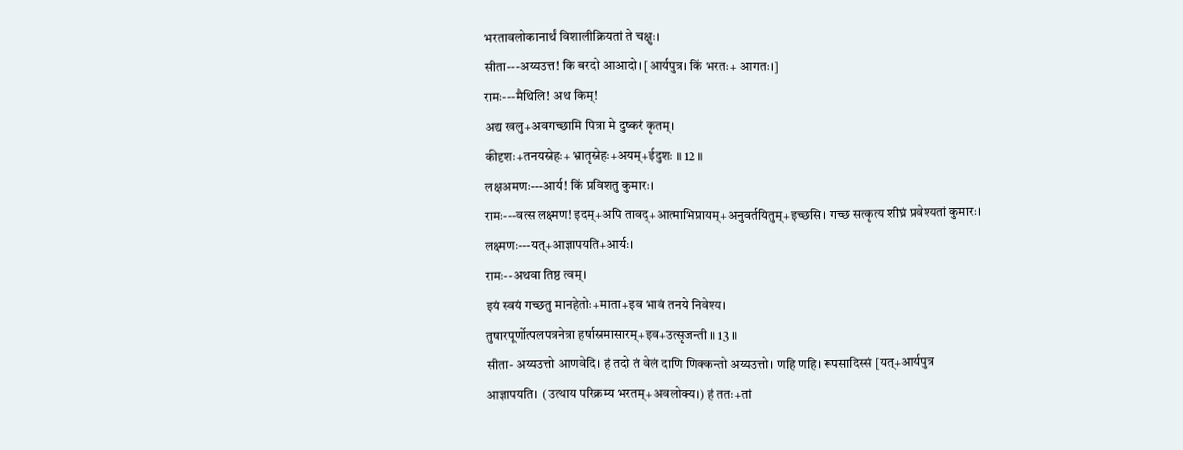भरतावलोकानार्थं विशालीक्रियतां ते चक्षुः।
सीता---अय्यउत्त! कि बरदो आआदो। [आर्यपुत्र। किं भरतः+ आगतः।]
रामः---मैथिलि! अथ किम्!
अद्य खलु+अवगच्छामि पित्रा मे दुष्करं कृतम्।
कीदृशः+तनयस्नेहः+ भ्रातृस्नेहः+अयम्+ईदुशः ॥ 12 ॥
लक्षअमणः---आर्य! किं प्रविशतु कुमारः।
रामः---वत्स लक्ष्मण! इदम्+अपि तावद्+आत्माभिप्रायम्+अनुवर्तयितुम्+इच्छसि। गच्छ सत्कृत्य शीघ्रं प्रवेश्यतां कुमारः।
लक्ष्मणः---यत्+आज्ञापयति+आर्यः।
रामः--अथवा तिष्ठ त्वम्।
इयं स्वयं गच्छतु मानहेतोः+माता+इव भावं तनये निवेश्य।
तुषारपूर्णोत्पलपत्रनेत्रा हर्षास्रमासारम्+इव+उत्सृजन्ती ॥ 13 ॥
सीता- अय्यउत्तो आणवेदि। हं तदो तं वेलं दाणि णिक्कन्तो अय्यउत्तो। णहि णहि। रूपसादिस्सं [यत्+आर्यपुत्र
आज्ञापयति।  (उत्थाय परिक्रम्य भरतम्+अवलोक्य।) हं ततः+तां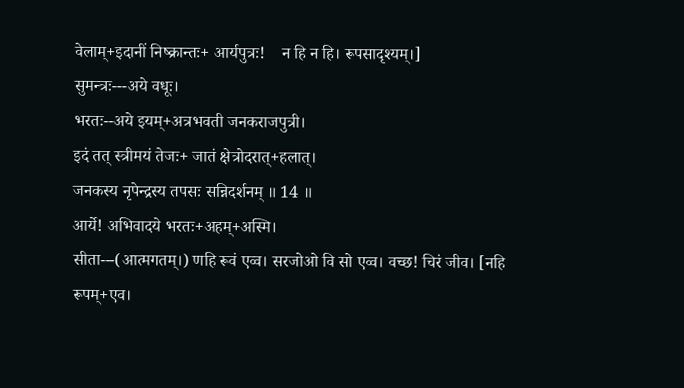वेलाम्+इदानीं निष्क्रान्तः+ आर्यपुत्रः!    न हि न हि। रूपसादृश्यम्।]
सुमन्त्रः---अये वधूः।
भरतः--अये इयम्+अत्रभवती जनकराजपुत्री।
इदं तत् स्त्रीमयं तेजः+ जातं क्षेत्रोदरात्+हलात्।
जनकस्य नृपेन्द्रस्य तपसः सन्निदर्शनम् ॥ 14 ॥
आर्ये! अभिवादये भरतः+अहम्+अस्मि।
सीता---(आत्मगतम्।) णहि रूवं एव्व। सरजोओ वि सो एव्व। वच्छ! चिरं जीव। [नहि रूपम्+एव।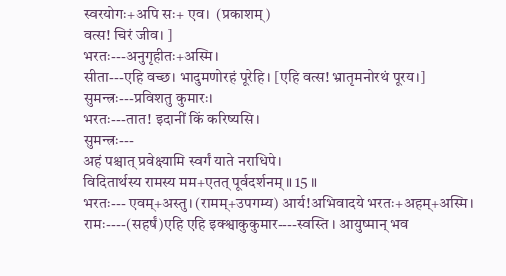स्वरयोगः+अपि सः+ एव।  (प्रकाशम्)
वत्स! चिरं जीव। ]
भरतः---अनुगृहीतः+अस्मि।
सीता---एहि वच्छ। भादुमणोरहं पूरेहि। [एहि वत्स! भ्रातृमनोरथं पूरय।]
सुमन्त्रः---प्रविशतु कुमारः।
भरतः---तात! इदानीं किं करिष्यसि।
सुमन्त्रः---
अहं पश्चात् प्रवेक्ष्यामि स्वर्गं याते नराधिपे।
विदितार्थस्य रामस्य मम+एतत् पूर्वदर्शनम् ॥ 15 ॥
भरतः--- एवम्+अस्तु। (रामम्+उपगम्य) आर्य!अभिवादये भरतः+अहम्+अस्मि।
रामः----(सहर्षं)एहि एहि इक्श्वाकुकुमार----स्वस्ति । आयुष्मान् भव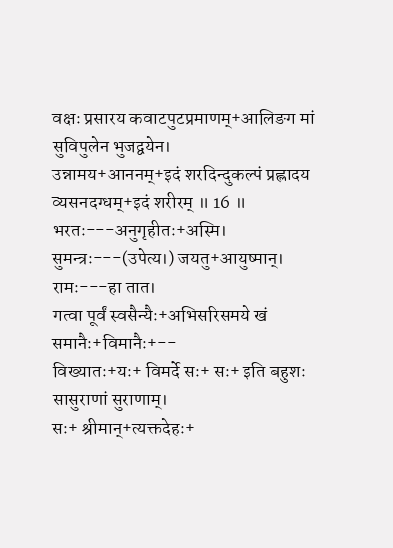वक्षः प्रसारय कवाटपुटप्रमाणम्+आलिङग मां सुविपुलेन भुजद्वयेन।
उन्नामय+आननम्+इदं शरदिन्दुकल्पं प्रह्लादय व्यसनदग्धम्+इदं शरीरम् ॥ 16 ॥
भरतः---अनुगृहीतः+अस्मि।
सुमन्त्रः---(उपेत्य।) जयतु+आयुष्मान्।
रामः---हा तात।
गत्वा पूर्वं स्वसैन्यैः+अभिसरिसमये खं समानैः+विमानैः+--
विख्यातः+यः+ विमर्दे सः+ सः+ इति बहुशः सासुराणां सुराणाम्।
सः+ श्रीमान्+त्यक्तदेहः+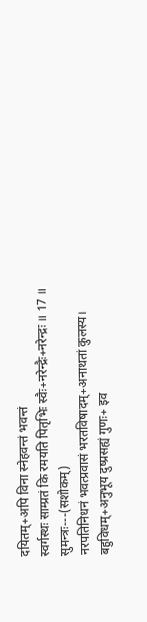दयितम्+अपि विना स्नेहवन्तं भवन्तं
स्वर्गस्थः साम्प्रतं कि रमयति पितृभिः स्वैः+नरेन्द्रैः+नरेन्द्रः ॥ 17 ॥
सुमन्त्रः---(सशोकम्)
नरपतिनिधनं भवत्प्रवासं भरतविषादम्+अनाथतां कुलस्य।
बहुविधम्+अनुभूय दुष्प्रसह्यं गुणः+ इव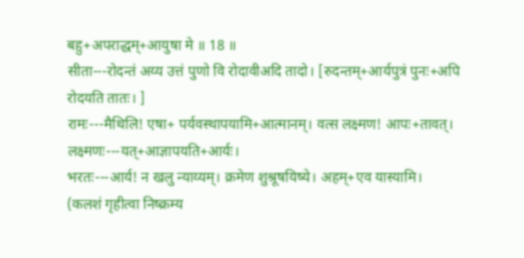बहु+अपराद्धम्+आयुषा मे ॥ 18 ॥
सीता---रोदन्तं अय्य उत्तं पुणो वि रोदावीअदि तादो। [रुदन्तम्+आर्यपुत्रं पुनः+अपि रोदयति तातः। ]
रामः---मैथिलि! एषा+ पर्यवस्थापयामि+आत्मानम्। वत्स लक्ष्मण! आपः+तावत्।
लक्ष्मणः---यत्+आज्ञापयति+आर्यः।
भरतः---आर्य! न खलु न्याय्यम्। क्रमेण शुश्रूषयिष्ये। अहम्+एव यास्यामि।
(कलशं गृहीत्वा निष्क्रम्य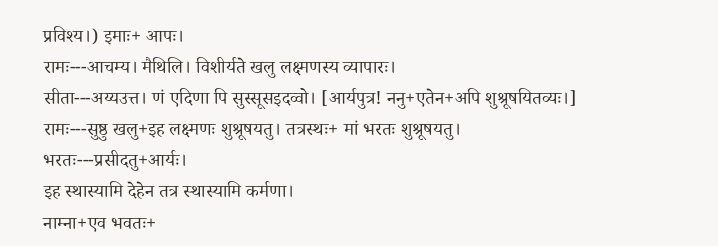प्रविश्य।) इमाः+ आपः।
रामः---आचम्य। मैथिलि। विशीर्यते खलु लक्ष्मणस्य व्यापारः।
सीता---अय्यउत्त। णं एदिणा पि सुस्सूसइदव्वो। [आर्यपुत्र! ननु+एतेन+अपि शुश्रूषयितव्यः।]
रामः---सुष्ठु खलु+इह लक्ष्मणः शुश्रूषयतु। तत्रस्थः+ मां भरतः शुश्रूषयतु।
भरतः---प्रसीदतु+आर्यः।
इह स्थास्यामि देहेन तत्र स्थास्यामि कर्मणा।
नाम्ना+एव भवतः+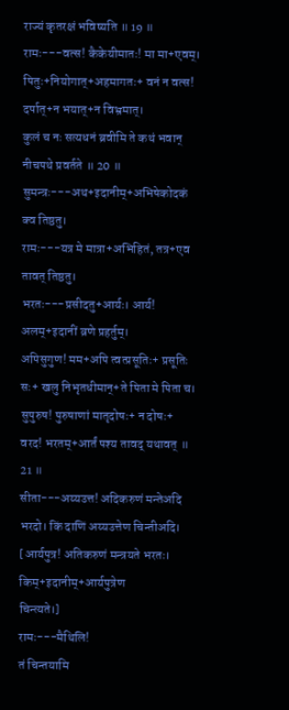राज्यं कृतरक्षं भविष्यति ॥ 19 ॥
रामः---वत्स! कैकेयीमातः! मा मा+एवम्।
पितुः+नियोगात्+अहमागतः+ वनं न वत्स! दर्पात्+न भयात्+न विभ्रमात्।
कुलं च नः सत्यधनं ब्रवीमि ते कथं भवान् नीचपथे प्रवर्तते ॥ 20 ॥
सुमन्त्रः---अथ+इदानीम्+अभिषेकोदकं क्व तिष्ठतु।
रामः---यत्र मे मात्रा+अभिहितं, तत्र+एव तावत् तिष्ठतु।
भरतः---प्रसीदतु+आर्यः। आर्य! अलम्+इदानीं व्रणे प्रहर्तुम्।
अपिसुगुण! मम+अपि त्वत्प्रसूतिः+ प्रसूतिः
सः+ खलु निभृतधीमान्+ते पिता मे पिता च।
सुपुरुष! पुरुषाणां मातृदोषः+ न दोषः+
वरद! भरतम्+आर्तं पश्य तावद् यथावत् ॥ 21 ॥
सीता---अय्यउत्त! अदिकरुणं मन्तेअदि भरदो। किं दाणिं अय्यउत्तेण चिन्तीअदि। [आर्यपुत्र! अतिकरुणं मन्त्रयते भरतः। किम्+इदानीम्+आर्यपुत्रेण
चिन्त्यते।]
रामः---मैथिलि!
तं चिन्तयामि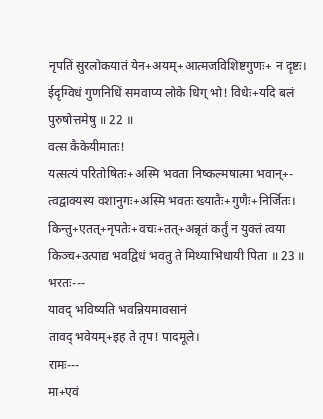नृपतिं सुरलोकयातं येन+अयम्+आत्मजविशिष्टगुणः+ न दृष्टः।
ईदृग्विधं गुणनिधिं समवाप्य लोके धिग् भो! विधेः+यदि बलं पुरुषोत्तमेषु ॥ 22 ॥
वत्स कैकेयीमातः!
यत्सत्यं परितोषितः+अस्मि भवता निष्कल्मषात्मा भवान्+-
त्वद्वाक्यस्य वशानुगः+अस्मि भवतः ख्यातैः+गुणैः+निर्जितः।
किन्तु+एतत्+नृपतेः+वचः+तत्+अन्नृतं कर्तुं न युक्तं त्वया
किञ्च+उत्पाद्य भवद्विधं भवतु ते मिथ्याभिधायी पिता ॥ 23 ॥
भरतः---
यावद् भविष्यति भवन्नियमावसानं
तावद् भवेयम्+इह ते तृप! पादमूले।
रामः---
मा+एवं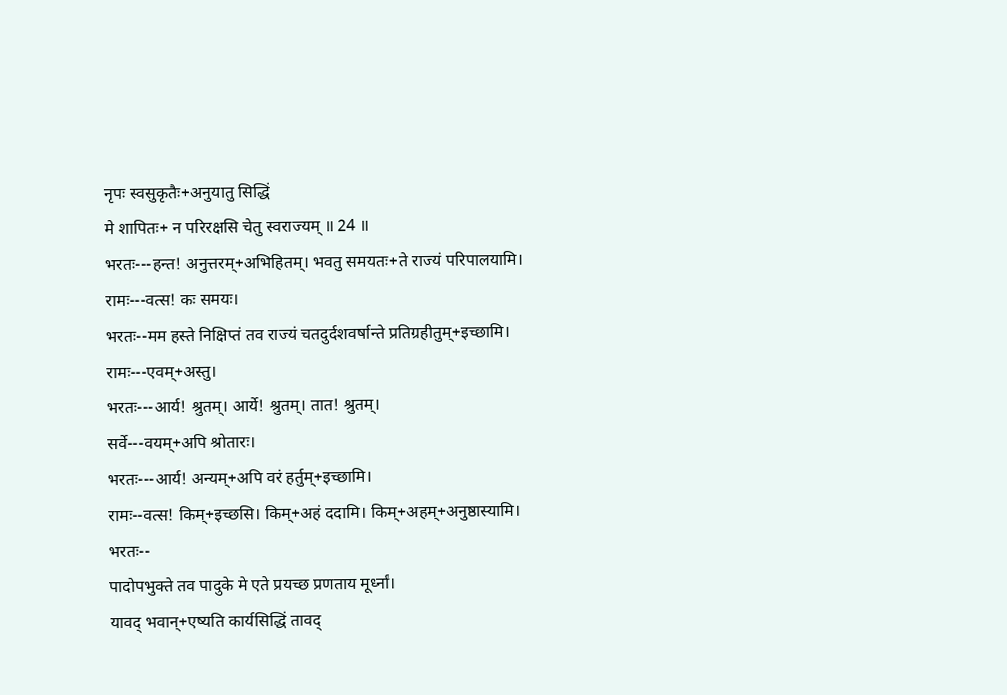नृपः स्वसुकृतैः+अनुयातु सिद्धिं
मे शापितः+ न परिरक्षसि चेतु स्वराज्यम् ॥ 24 ॥
भरतः---हन्त! अनुत्तरम्+अभिहितम्। भवतु समयतः+ते राज्यं परिपालयामि।
रामः---वत्स! कः समयः।
भरतः--मम हस्ते निक्षिप्तं तव राज्यं चतदुर्दशवर्षान्ते प्रतिग्रहीतुम्+इच्छामि।
रामः---एवम्+अस्तु।
भरतः---आर्य! श्रुतम्। आर्ये! श्रुतम्। तात! श्रुतम्।
सर्वे---वयम्+अपि श्रोतारः।
भरतः---आर्य! अन्यम्+अपि वरं हर्तुम्+इच्छामि।
रामः--वत्स! किम्+इच्छसि। किम्+अहं ददामि। किम्+अहम्+अनुष्ठास्यामि।
भरतः--
पादोपभुक्ते तव पादुके मे एते प्रयच्छ प्रणताय मूर्ध्नां।
यावद् भवान्+एष्यति कार्यसिद्धिं तावद्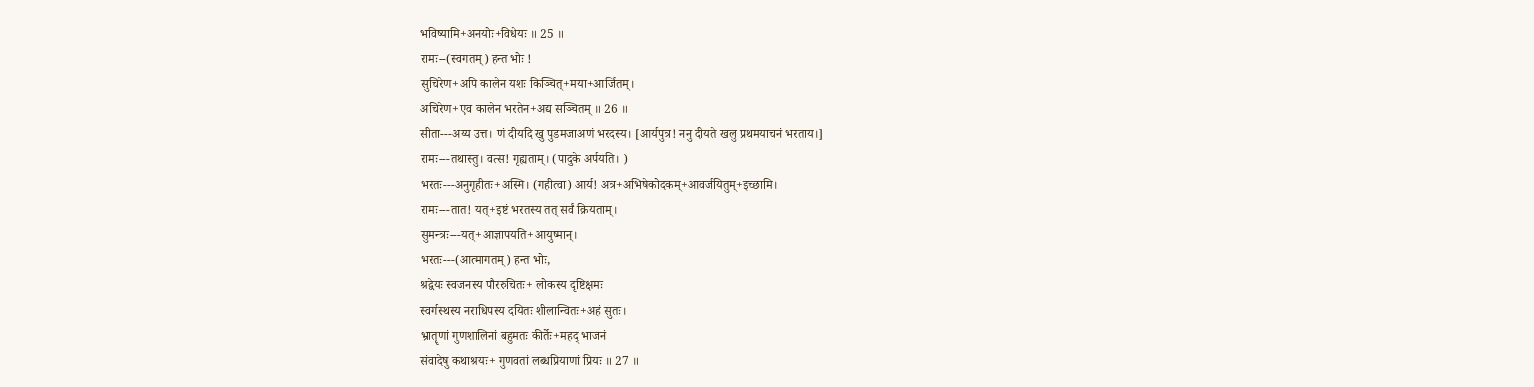भविष्यामि+अनयोः+विधेयः ॥ 25 ॥
रामः--(स्वगतम्) हन्त भोः !
सुचिरेण+अपि कालेन यशः किञ्चित्+मया+आर्जितम्।
अचिरेण+एव कालेन भरतेन+अद्य सञ्चितम् ॥ 26 ॥
सीता---अय्य उत्त। णं दीयदि खु पुडमजाअणं भरदस्य। [आर्यपुत्र! ननु दीयते खलु प्रथमयाचनं भरताय।]
रामः---तथास्तु। वत्स! गृह्यताम्। (पादुके अर्पयति। )
भरतः---अनुगृहीतः+अस्मि। (गहीत्वा) आर्य! अत्र+अभिषेकोदकम्+आवर्जयितुम्+इच्छामि।
रामः---तात! यत्+इष्टं भरतस्य तत् सर्वं क्रियताम्।
सुमन्त्रः---यत्+आज्ञापयति+आयुष्मान्।
भरतः---(आत्मागतम्) हन्त भोः,
श्रद्वेयः स्वजनस्य पौररुचितः+ लोकस्य दृष्टिक्षमः
स्वर्गस्थस्य नराधिपस्य दयितः शीलान्वितः+अहं सुतः।
भ्रातॄणां गुणशालिनां बहुमतः कीर्तेः+महद् भाजनं
संवादेषु कथाश्रयः+ गुणवतां लब्धप्रियाणां प्रियः ॥ 27 ॥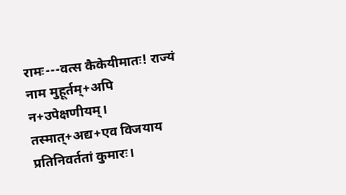रामः---वत्स कैकेयीमातः! राज्यं नाम मुहूर्तम्+अपि न+उपेक्षणीयम्। तस्मात्+अद्य+एव विजयाय प्रतिनिवर्ततां कुमारः।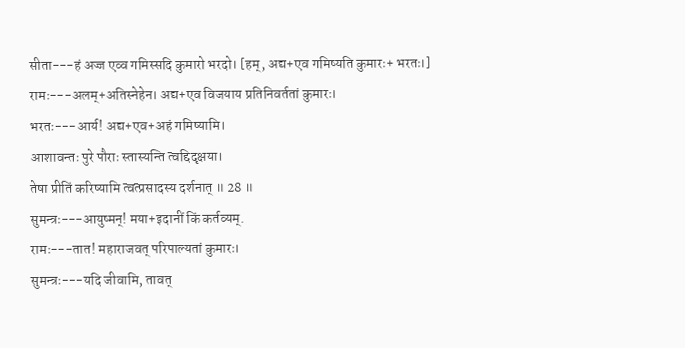सीता---हं अज्ज एव्व गमिस्सदि कुमारो भरदो। [हम्, अद्य+एव गमिष्यति कुमारः+ भरतः।]
रामः---अलम्+अतिस्नेहेन। अद्य+एव विजयाय प्रतिनिवर्ततां कुमारः।
भरतः---आर्य! अद्य+एव+अहं गमिष्यामि।
आशावन्तः पुरे पौराः स्तास्यन्ति त्वद्दिदृक्षया।
तेषा प्रीतिं करिष्यामि त्वत्प्रसादस्य दर्शनात् ॥ 28 ॥
सुमन्त्रः---आयुष्मन्! मया+इदानीं किं कर्तव्यम्.
रामः---तात! महाराजवत् परिपाल्यतां कुमारः।
सुमन्त्रः---यदि जीवामि, तावत्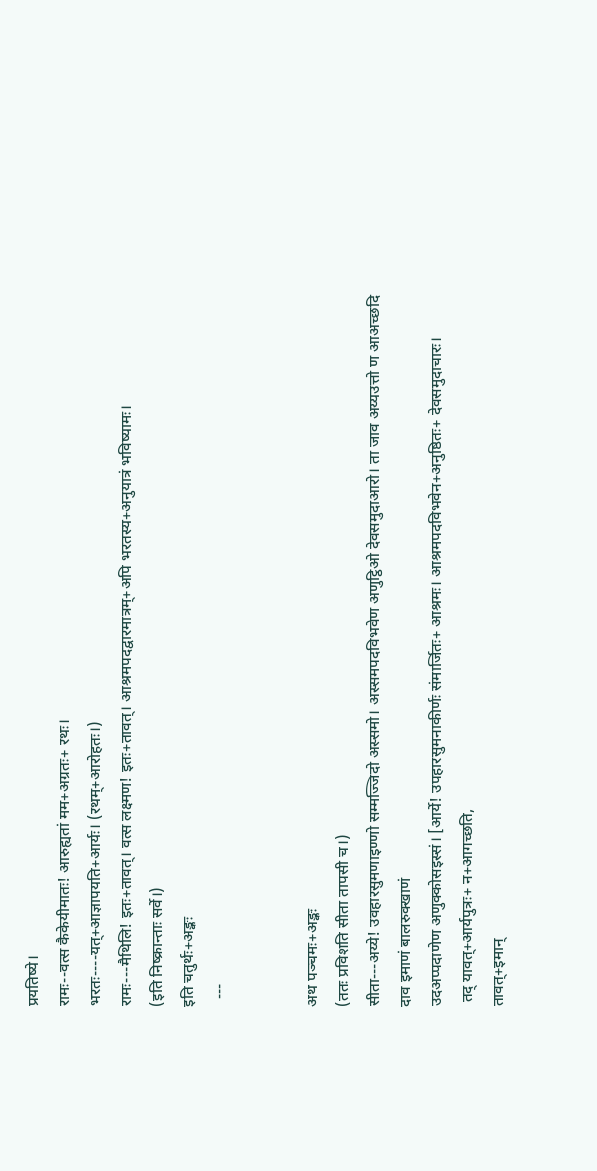प्रयतिष्ये।
रामः--वत्स कैकेयीमातः! आरुह्यतां मम+अग्रतः+ रथः।
भरतः----यत्+आज्ञापयति+आर्यः। (रथम्+आरोहतः।)
रामः---मैथिलि! इतः+तावत्। वत्स लक्ष्मण! इतः+तावत्। आश्रमपदद्वारमात्रम्+अपि भरतस्य+अनुयात्रं भविष्यामः।
(इति निष्क्रान्ताः सर्वे।)
इति चतुर्थः+अङ्कः
  ---


अथ पञ्चमः+अङ्कः
(ततः प्रविशति सीता तापसी च।)
सीता---अय्ये! उवहारसुमणाइण्णो सम्मज्जिदो अस्समो। अस्समपदविभवेण अणुट्ठिओ देवसमुदाआरो। ता जाव अय्यउत्तो ण आअच्छदि दाव इमाणं बालरुक्खाणं
उदअप्पदाणेण अणुक्कोसइस्सं। [आर्ये! उपहारसुमनाकीर्णः संमार्जितः+ आश्रमः। आश्रमपदविभवेन+अनुष्ठितः+ देवसमुदाचारः।
 तद् यावत्+आर्यपुत्रः+ न+आगच्छति,
तावत्+इमान्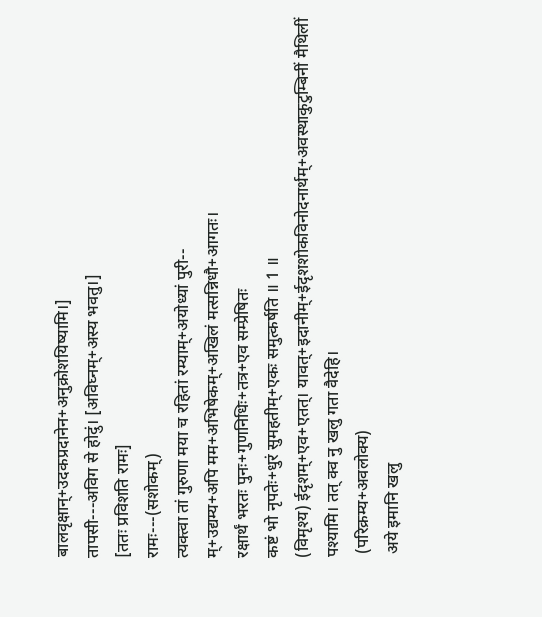बालवृक्षान्+उदकप्रदानेन+अनुक्रोशयिष्यामि।]
तापसी---अविग से होदुं। [अविघ्नम्+अस्य भवतु।]
[ततः प्रविशति रामः]
रामः---(सशोकम्)
त्यक्त्वा तां गुरुणा मया च रहितां रम्याम्+अयोध्यां पुरी--
म्+उद्यम्य+अपि मम+अभिषेकम्+अखिलं मत्सन्निधौ+आगतः।
रक्षार्थं भरतः पुनः+गुणनिधिः+तत्र+एव सम्प्रेषितः
कष्टं भो नृपतेः+धुरं सुमहतीम्+एकः समुत्कर्षति ॥ 1 ॥
(विमृश्य) ईदृशम्+एव+एतत्। यावत्+इदानीम्+ईदृशशोकविनोदनार्थम्+अवस्थाकुटुम्बिनीं मैथिलीं पश्यामि। तत् क्व नु खलु गता वैदेहि।
 (परिक्रम्य+अवलोक्य)
 अये इमानि खलु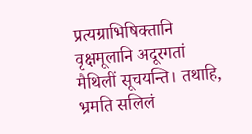प्रत्यग्राभिषिक्तानि वृक्षमूलानि अदूरगतां मैथिलीं सूचयन्ति। तथाहि,
भ्रमति सलिलं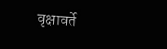वृक्षावर्ते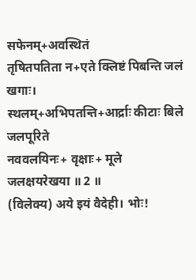सफेनम्+अवस्थितं
तृषितपतिता न+एते क्लिष्टं पिबन्ति जलं खगाः।
स्थलम्+अभिपतन्ति+आर्द्राः कीटाः बिले जलपूरिते
नववलयिनः+ वृक्षाः+ मूले जलक्षयरेखया ॥ 2 ॥
(विलेक्य) अये इयं वैदेही। भोः!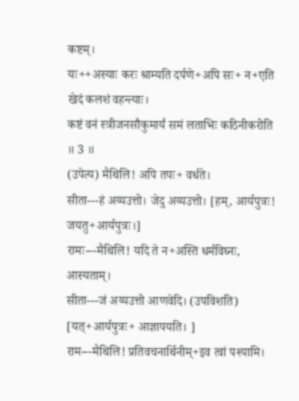कष्टम्।
यः++अस्याः करः श्राम्यति दर्पणे+अपि सः+ न+एति खेदं कलशं वहन्त्याः।
कष्टं वनं स्त्रीजनसौकुमार्यं समं लताभिः कठिनीकरोति ॥ 3 ॥
(उपेत्य) मैथिलि! अपि तपः+ वर्धते।
सीता---हं अय्यउत्तो। जेदु अय्यउत्तो। [हम्, आर्यपुत्रः! जयतु+आर्यपुत्रः।]
रामः---मैथिलि! यदि ते न+अस्ति धर्मविघ्नः, आस्यताम्।
सीता---जं अय्यउत्तो आणवेदि। (उपविशति) [यत्+आर्यपुत्रः+ आज्ञापयति। ]
राम---मैथिलि! प्रतिवचनार्थिनीम्+इव त्वां पश्यामि।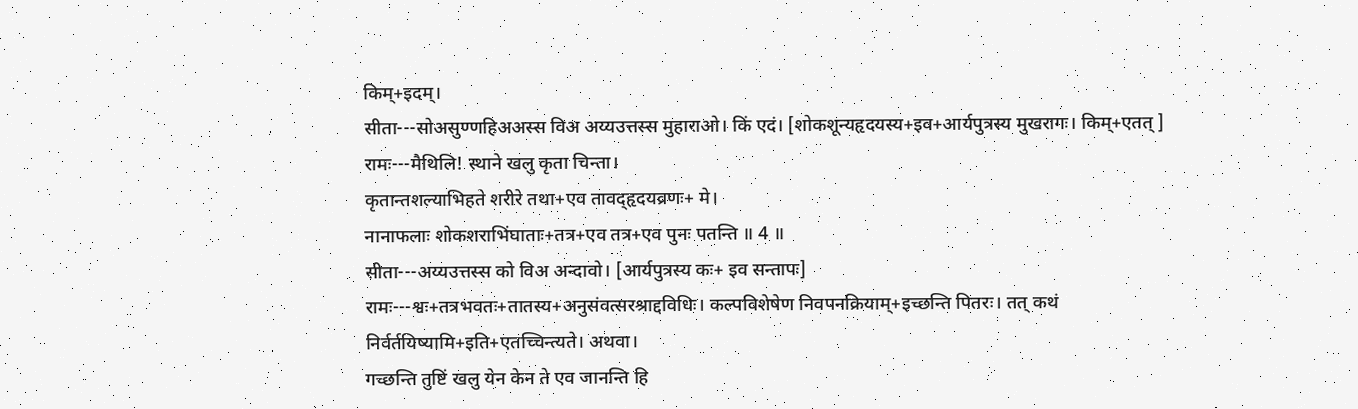किम्+इदम्।
सीता---सोअसुण्णहिअअस्स विअ अय्यउत्तस्स मुहाराओ। किं एदं। [शोकशून्यहृदयस्य+इव+आर्यपुत्रस्य मुखरागः। किम्+एतत् ]
रामः---मैथिलि! स्थाने खलु कृता चिन्ता।
कृतान्तशल्याभिहते शरीरे तथा+एव तावद्हृदयव्रणः+ मे।
नानाफलाः शोकशराभिंघाताः+तत्र+एव तत्र+एव पुनः पतन्ति ॥ 4 ॥
सीता---अय्यउत्तस्स को विअ अन्दावो। [आर्यपुत्रस्य कः+ इव सन्तापः]
रामः---श्वः+तत्रभवतः+तातस्य+अनुसंवत्सरश्राद्दविधिः। कल्पविशेषेण निवपनक्रियाम्+इच्छन्ति पितरः। तत् कथं निर्वर्तयिष्यामि+इति+एतच्चिन्त्यते। अथवा।
गच्छन्ति तुष्टिं खलु येन केन ते एव जानन्ति हि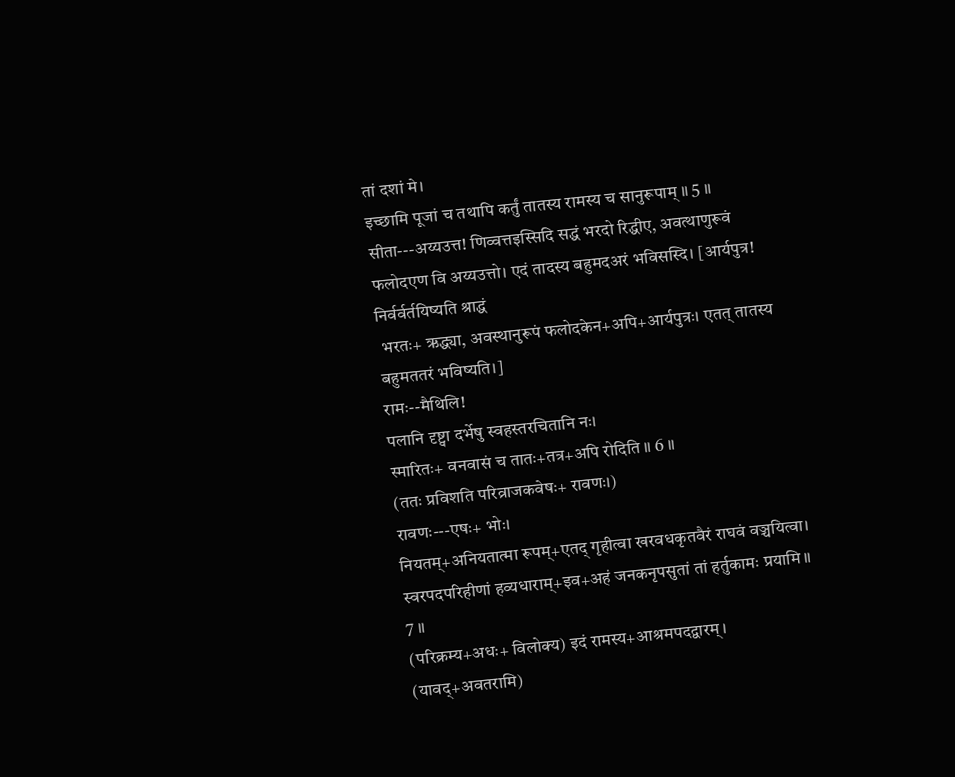तां दशां मे।
इच्छामि पूजां च तथापि कर्तुं तातस्य रामस्य च सानुरूपाम् ॥ 5 ॥
सीता---अय्यउत्त! णिव्वत्तइस्सिदि सद्धं भरदो रिद्धीए, अवत्थाणुरूवं फलोदएण वि अय्यउत्तो। एदं तादस्य बहुमदअरं भविसस्दि। [आर्यपुत्र! निर्वर्वर्तयिष्यति श्राद्धं
 भरतः+ ऋद्ध्या, अवस्थानुरूपं फलोदकेन+अपि+आर्यपुत्रः। एतत् तातस्य बहुमततरं भविष्यति।]
रामः--मैथिलि!
पलानि दृष्ट्वा दर्भेषु स्वहस्तरचितानि नः।
स्मारितः+ वनवासं च तातः+तत्र+अपि रोदिति ॥ 6 ॥
(ततः प्रविशति परिव्राजकवेषः+ रावणः।)
रावणः---एषः+ भोः।
नियतम्+अनियतात्मा रूपम्+एतद् गृहीत्वा खरवधकृतवैरं राघवं वञ्चयित्वा।
स्वरपदपरिहीणां हव्यधाराम्+इव+अहं जनकनृपसुतां तां हर्तुकामः प्रयामि ॥ 7 ॥
(परिक्रम्य+अधः+ विलोक्य) इदं रामस्य+आश्रमपदद्वारम्। (यावद्+अवतरामि)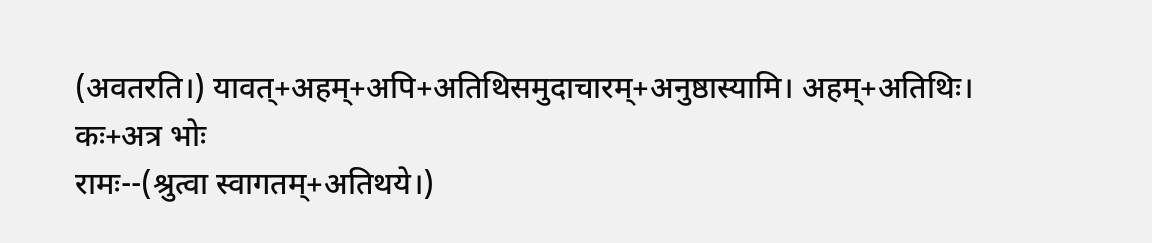(अवतरति।) यावत्+अहम्+अपि+अतिथिसमुदाचारम्+अनुष्ठास्यामि। अहम्+अतिथिः।
कः+अत्र भोः
रामः--(श्रुत्वा स्वागतम्+अतिथये।)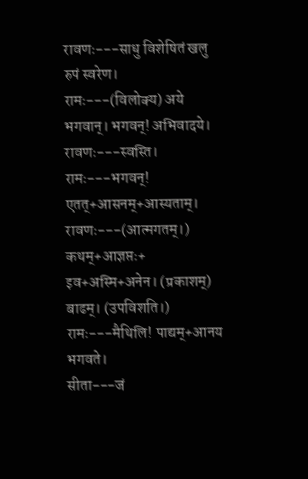रावणः---साधु विशेषितं खलु रुपं स्वरेण।
रामः---(विलोक्य) अये भगवान्। भगवन्! अभिवादये।
रावणः---स्वस्ति।
रामः---भगवन्! एतत्+आसनम्+आस्यताम्।
रावणः---(आत्मगतम्।) कथम्+आज्ञप्तः+ इव+अस्मि+अनेन। (प्रकाशम्) बाढम्। (उपविशति।)
रामः---मैथिलि! पाद्यम्+आनय भगवते।
सीता---जं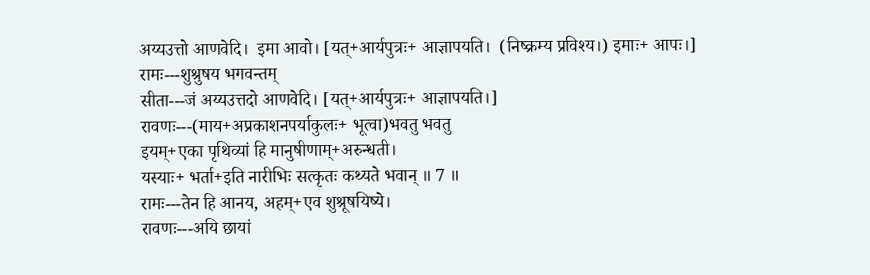अय्यउत्तो आणवेदि।  इमा आवो। [यत्+आर्यपुत्रः+ आज्ञापयति।  (निष्क्रम्य प्रविश्य।) इमाः+ आपः।]
रामः---शुश्रुषय भगवन्तम्
सीता---जं अय्यउत्तदो आणवेदि। [यत्+आर्यपुत्रः+ आज्ञापयति।]
रावणः---(माय+अप्रकाशनपर्याकुलः+ भूत्वा)भवतु भवतु
इयम्+एका पृथिव्यां हि मानुषीणाम्+अरुन्धती।
यस्याः+ भर्ता+इति नारीभिः सत्कृतः कथ्यते भवान् ॥ 7 ॥
रामः---तेन हि आनय, अहम्+एव शुश्रूषयिष्ये।
रावणः---अयि छायां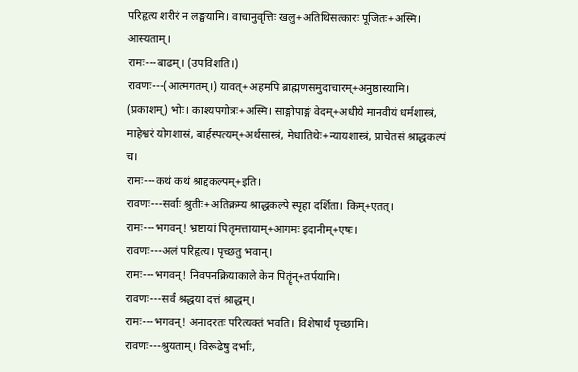परिहृत्य शरीरं न लङ्घयामि। वाचानुवृत्तिः खलु+अतिथिसत्कारः पूजितः+अस्मि। आस्यताम्।
रामः---बाढम्। (उपविशति।)
रावणः---(आत्मगतम्।) यावत्+अहमपि ब्राह्मणसमुदाचारम्+अनुष्ठास्यामि। (प्रकाशम्) भोः। काश्यपगोत्रः+अस्मि। साङ्गोपाङ्गं वेदम्+अधीये मानवीयं धर्मशास्त्रं,
माहेश्वरं योगशास्रं, बार्हस्पत्यम्+अर्थसास्त्रं, मेधातिथेः+न्यायशास्त्रं, प्राचेतसं श्राद्धकल्पं च।
रामः---कथं कथं श्राद्दकल्पम्+इति।
रावणः---सर्वाः श्रुतीः+अतिक्रम्य श्राद्धकल्पे स्पृहा दर्शिता। किम्+एतत्।
रामः---भगवन्! भ्रष्टायां पितृमत्तायाम्+आगमः इदानीम्+एषः।
रावणः---अलं परिहृत्य। पृच्छतु भवान्।
रामः---भगवन्! निवपनक्रियाकाले केन पितॄंन्+तर्पयामि।
रावणः---सर्वं श्रद्धया दत्तं श्राद्धम्।
रामः---भगवन्! अनादरतः परित्यक्तं भवति। विशेषार्थं पृच्छामि।
रावणः---श्रुयताम्। विरूढेषु दर्भाः,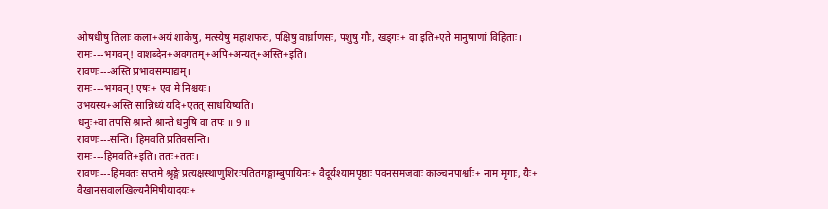ओषधीषु तिलाः कला+अयं शाकेषु, मत्स्येषु महाशफरः, पक्षिषु वार्ध्राणसः, पशुषु गौः, खड्गः+ वा इति+एते मानुषाणां विहिताः।
रामः---भगवन्! वाशब्देन+अवगतम्+अपि+अन्यत्+अस्ति+इति।
रावणः---अस्ति प्रभावसम्पाद्यम्।
रामः---भगवन्! एषः+ एव मे निश्चयः।
उभयस्य+अस्ति सान्निध्यं यदि+एतत् साधयिष्यति।
धनुः+वा तपसि श्रान्ते श्रान्ते धनुषि वा तपः ॥ 9 ॥
रावणः---सन्ति। हिमवति प्रतिवसन्ति।
रामः---हिमवति+इति। ततः+ततः।
रावणः---हिमवतः सप्तमे श्रृङ्गे प्रत्यक्षस्थाणुशिरःपतितगङ्गाम्बुपायिनः+ वैदूर्यश्यामपृष्ठाः पवनसमजवाः काञ्चनपार्श्वाः+ नाम मृगाः, यैः+
वैखानसवालखिल्यनैमिषीयादयः+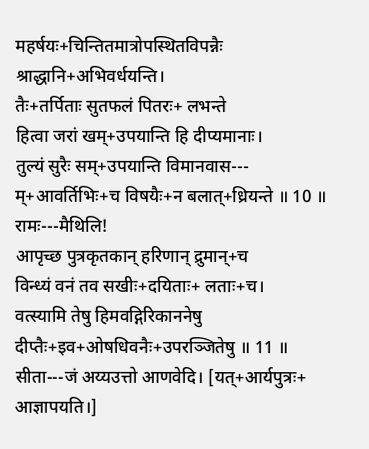महर्षयः+चिन्तितमात्रोपस्थितविपन्नैः श्राद्धानि+अभिवर्धयन्ति।
तैः+तर्पिताः सुतफलं पितरः+ लभन्ते
हित्वा जरां खम्+उपयान्ति हि दीप्यमानाः।
तुल्यं सुरैः सम्+उपयान्ति विमानवास---
म्+आवर्तिभिः+च विषयैः+न बलात्+ध्रियन्ते ॥ 10 ॥
रामः---मैथिलि!
आपृच्छ पुत्रकृतकान् हरिणान् द्रुमान्+च
विन्ध्यं वनं तव सखीः+दयिताः+ लताः+च।
वत्स्यामि तेषु हिमवद्गिरिकाननेषु
दीप्तैः+इव+ओषधिवनैः+उपरञ्जितेषु ॥ 11 ॥
सीता---जं अय्यउत्तो आणवेदि। [यत्+आर्यपुत्रः+ आज्ञापयति।]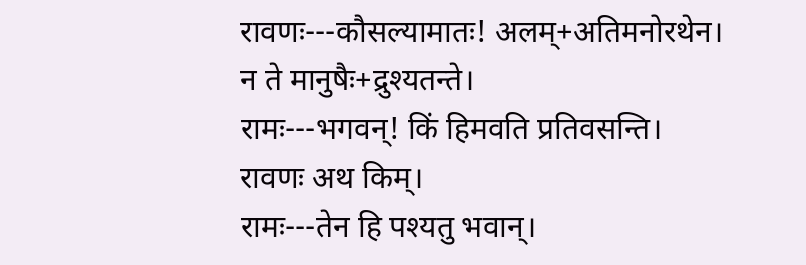रावणः---कौसल्यामातः! अलम्+अतिमनोरथेन। न ते मानुषैः+द्रुश्यतन्ते।
रामः---भगवन्! किं हिमवति प्रतिवसन्ति।
रावणः अथ किम्।
रामः---तेन हि पश्यतु भवान्।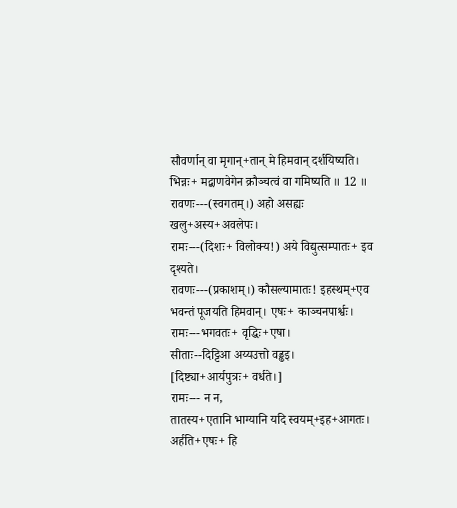सौवर्णान् वा मृगान्+तान् मे हिमवान् दर्शयिष्यति।
भिन्नः+ मद्बाणवेगेन क्रौञ्चत्वं वा गमिष्यति ॥ 12 ॥
रावणः---(स्वगतम्।) अहो असह्यः खलु+अस्य+अवलेपः।
रामः---(दिशः+ विलोक्य!) अये विद्युत्सम्पातः+ इव दृश्यते।
रावणः---(प्रकाशम्।) कौसल्यामातः! इहस्थम्+एव भवन्तं पूजयति हिमवान्। एषः+ काञ्चनपार्श्वः।
रामः---भगवतः+ वृद्धिः+एषा।
सीताः--दिट्टिआ अय्यउत्तो वड्ढइ। [दिष्ट्या+आर्यपुत्रः+ वर्धते।]
रामः--- न न,
तातस्य+एतानि भाग्यानि यदि स्वयम्+इह+आगतः।
अर्हति+एषः+ हि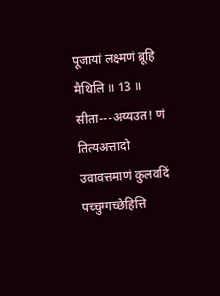पूजायां लक्ष्मणं ब्रूहि मैथिलि ॥ 13 ॥
सीता---अय्यउत! णं तित्यअत्तादो उवावत्तमाणं कुलवदिं पच्चुग्गच्छेहित्ति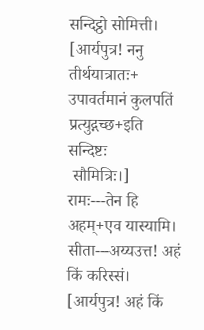सन्दिट्ठो सोमित्ती। [आर्यपुत्र! ननु तीर्थयात्रातः+ उपावर्तमानं कुलपतिं प्रत्युद्गच्छ+इति सन्दिष्टः
 सौमित्रिः।]
रामः---तेन हि अहम्+एव यास्यामि।
सीता---अय्यउत्त! अहं किं करिस्सं। [आर्यपुत्र! अहं किं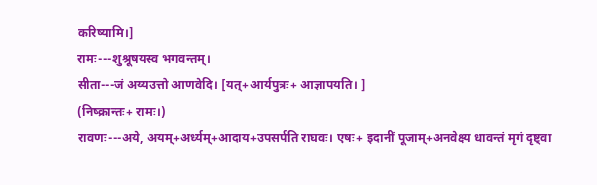करिष्यामि।]
रामः---शुश्रूषयस्व भगवन्तम्।
सीता---जं अय्यउत्तो आणवेदि। [यत्+आर्यपुत्रः+ आज्ञापयति। ]
(निष्क्रान्तः+ रामः।)
रावणः---अये, अयम्+अर्ध्यम्+आदाय+उपसर्पति राघवः। एषः+ इदानीं पूजाम्+अनवेक्ष्य धावन्तं मृगं दृष्ट्वा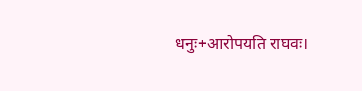धनुः+आरोपयति राघवः।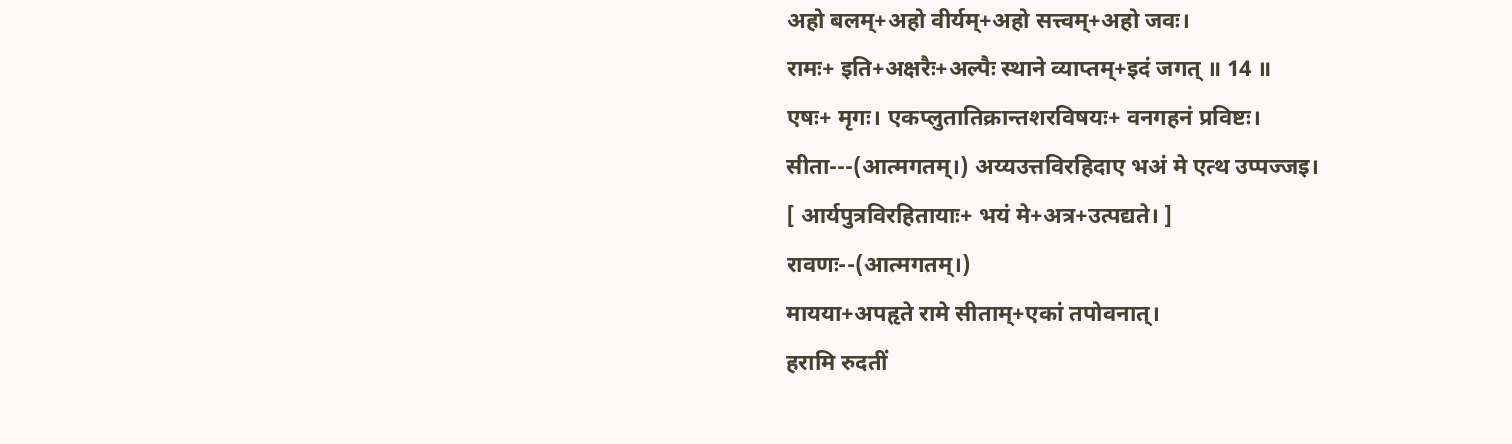अहो बलम्+अहो वीर्यम्+अहो सत्त्वम्+अहो जवः।
रामः+ इति+अक्षरैः+अल्पैः स्थाने व्याप्तम्+इदं जगत् ॥ 14 ॥
एषः+ मृगः। एकप्लुतातिक्रान्तशरविषयः+ वनगहनं प्रविष्टः।
सीता---(आत्मगतम्।) अय्यउत्तविरहिदाए भअं मे एत्थ उप्पज्जइ।
[ आर्यपुत्रविरहितायाः+ भयं मे+अत्र+उत्पद्यते। ]
रावणः--(आत्मगतम्।)
मायया+अपहृते रामे सीताम्+एकां तपोवनात्।
हरामि रुदतीं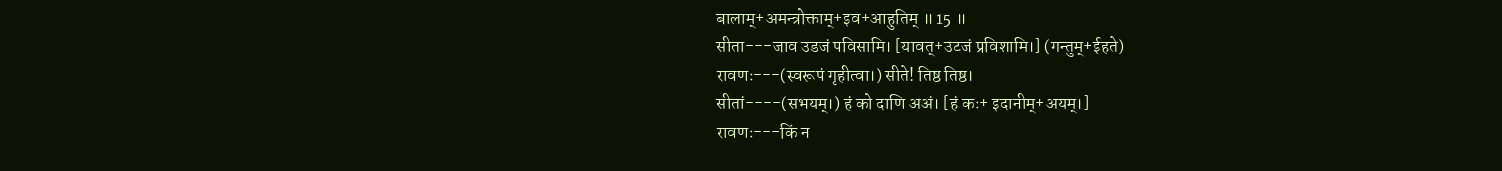बालाम्+अमन्त्रोक्ताम्+इव+आहुतिम् ॥ 15 ॥
सीता---जाव उडजं पविसामि। [यावत्+उटजं प्रविशामि।] (गन्तुम्+ईहते)
रावणः---(स्वरूपं गृहीत्वा।) सीते! तिष्ठ तिष्ठ।
सीतां----(सभयम्।) हं को दाणि अअं। [हं कः+ इदानीम्+अयम्।]
रावणः---किं न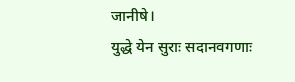जानीषे।
युद्धे येन सुराः सदानवगणाः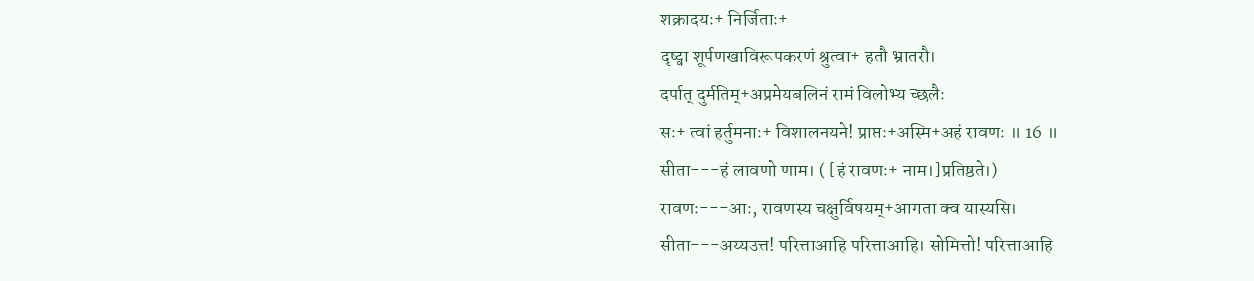शक्रादयः+ निर्जिताः+
दृष्ट्वा शूर्पणखाविरूपकरणं श्रुत्वा+ हतौ भ्रातरौ।
दर्पात् दुर्मतिम्+अप्रमेयबलिनं रामं विलोभ्य च्छलैः
सः+ त्वां हर्तुमनाः+ विशालनयने! प्राप्तः+अस्मि+अहं रावणः ॥ 16 ॥
सीता---हं लावणो णाम। ( [हं रावणः+ नाम।]प्रतिष्ठते।)
रावणः---आः, रावणस्य चक्षुर्विषयम्+आगता क्व यास्यसि।
सीता---अय्यउत्त! परित्ताआहि परित्ताआहि। सोमित्तो! परित्ताआहि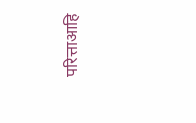परित्ताआहि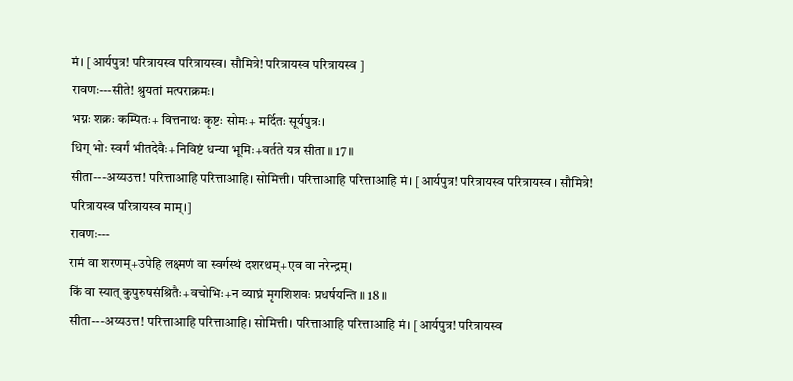मं। [आर्यपुत्र! परित्रायस्व परित्रायस्व। सौमित्रे! परित्रायस्व परित्रायस्व ]
रावणः---सीते! श्रुयतां मत्पराक्रमः।
भग्नः शक्रः कम्पितः+ वित्तनाथः कृष्टः सोमः+ मर्दितः सूर्यपुत्रः।
धिग् भोः स्वर्गं भीतदेवैः+निविष्टं धन्या भूमिः+वर्तते यत्र सीता ॥ 17 ॥
सीता---अय्यउत्त! परित्ताआहि परित्ताआहि। सोमित्ती। परित्ताआहि परित्ताआहि मं। [आर्यपुत्र! परित्रायस्व परित्रायस्व । सौमित्रे! परित्रायस्व परित्रायस्व माम्।]
रावणः---
रामं वा शरणम्+उपेहि लक्ष्मणं वा स्वर्गस्थं दशरथम्+एव वा नरेन्द्रम्।
किं वा स्यात् कुपुरुषसंश्रितैः+वचोभिः+न व्याघ्रं मृगशिशवः प्रधर्षयन्ति ॥ 18 ॥
सीता---अय्यउत्त! परित्ताआहि परित्ताआहि। सोमित्ती। परित्ताआहि परित्ताआहि मं। [आर्यपुत्र! परित्रायस्व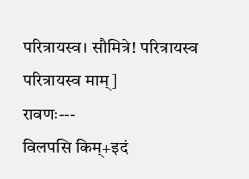परित्रायस्व। सौमित्रे! परित्रायस्व परित्रायस्व माम्]
रावणः---
विलपसि किम्+इदं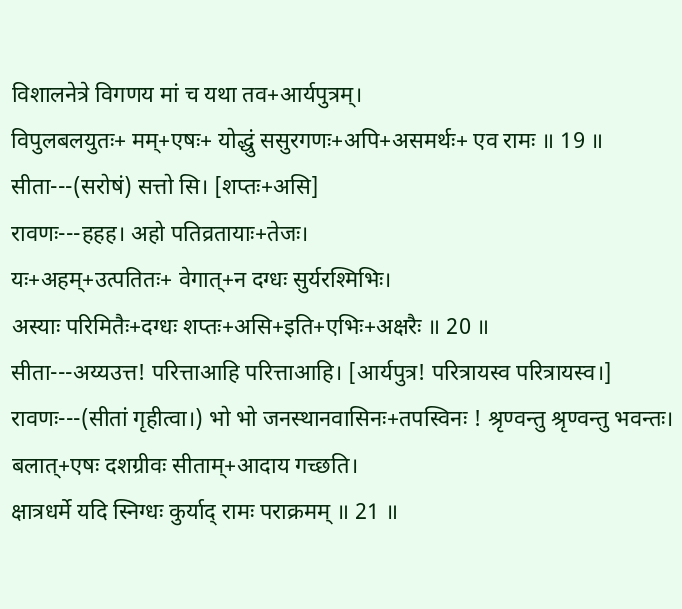विशालनेत्रे विगणय मां च यथा तव+आर्यपुत्रम्।
विपुलबलयुतः+ मम्+एषः+ योद्धुं ससुरगणः+अपि+असमर्थः+ एव रामः ॥ 19 ॥
सीता---(सरोषं) सत्तो सि। [शप्तः+असि]
रावणः---हहह। अहो पतिव्रतायाः+तेजः।
यः+अहम्+उत्पतितः+ वेगात्+न दग्धः सुर्यरश्मिभिः।
अस्याः परिमितैः+दग्धः शप्तः+असि+इति+एभिः+अक्षरैः ॥ 20 ॥
सीता---अय्यउत्त! परित्ताआहि परित्ताआहि। [आर्यपुत्र! परित्रायस्व परित्रायस्व।]
रावणः---(सीतां गृहीत्वा।) भो भो जनस्थानवासिनः+तपस्विनः ! श्रृण्वन्तु श्रृण्वन्तु भवन्तः।
बलात्+एषः दशग्रीवः सीताम्+आदाय गच्छति।
क्षात्रधर्मे यदि स्निग्धः कुर्याद् रामः पराक्रमम् ॥ 21 ॥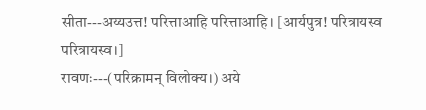सीता---अय्यउत्त! परित्ताआहि परित्ताआहि। [आर्यपुत्र! परित्रायस्व परित्रायस्व।]
रावणः---(परिक्रामन् विलोक्य।) अये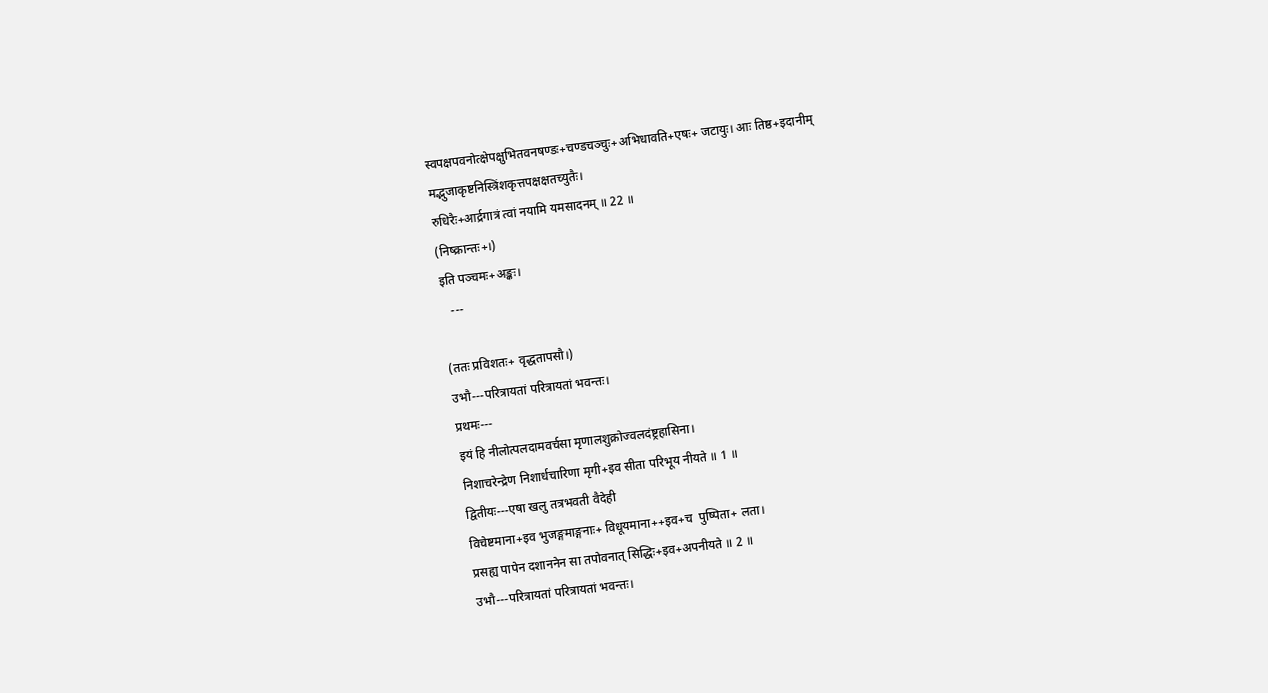स्वपक्षपवनोत्क्षेपक्षुभितवनषण्डः+चण्डचञ्चुः+अभिधावति+एषः+ जटायुः। आः तिष्ठ+इदानीम्
मद्भुजाकृष्टनिस्त्रिंशकृत्तपक्षक्षतच्युतैः।
रुधिरैः+आर्द्रगात्रं त्वां नयामि यमसादनम् ॥ 22 ॥
(निष्क्रान्तः+।)
इति पञ्चमः+अङ्कः।
   ---

(ततः प्रविशतः+ वृद्धतापसौ।)
उभौ---परित्रायतां परित्रायतां भवन्तः।
प्रथमः---
इयं हि नीलोत्पलदामवर्चसा मृणालशुक्रोज्वलदंष्ट्रहासिना।
निशाचरेन्द्रेण निशार्धचारिणा मृगी+इव सीता परिभूय नीयते ॥ 1 ॥
द्वितीयः---एषा खलु तत्रभवती वैदेही
विचेष्टमाना+इव भुजङ्गमाङ्गनाः+ विधूयमाना++इव+च  पुष्पिता+ लता।
प्रसह्य पापेन दशाननेन सा तपोवनात् सिद्धिः+इव+अपनीयते ॥ 2 ॥
उभौ---परित्रायतां परित्रायतां भवन्तः।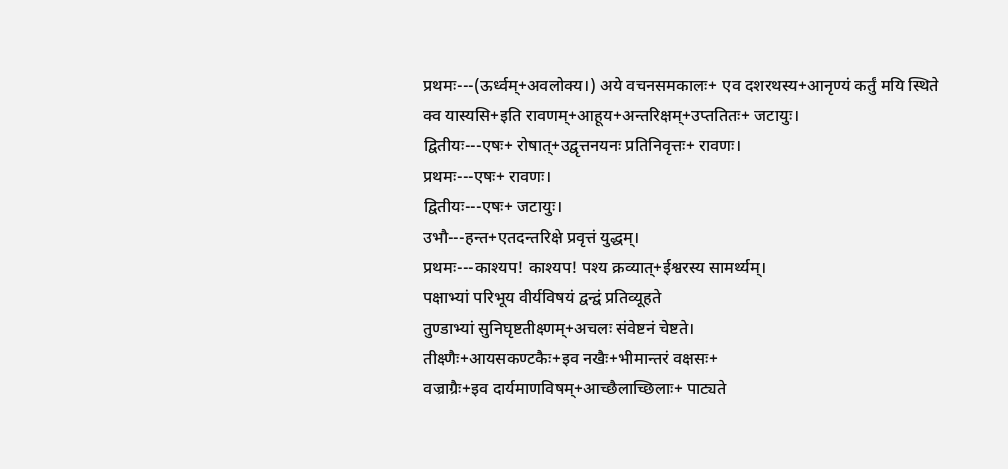प्रथमः---(ऊर्ध्वम्+अवलोक्य।) अये वचनसमकालः+ एव दशरथस्य+आनृण्यं कर्तुं मयि स्थिते क्व यास्यसि+इति रावणम्+आहूय+अन्तरिक्षम्+उप्ततितः+ जटायुः।
द्वितीयः---एषः+ रोषात्+उद्वृत्तनयनः प्रतिनिवृत्तः+ रावणः।
प्रथमः---एषः+ रावणः।
द्वितीयः---एषः+ जटायुः।
उभौ---हन्त+एतदन्तरिक्षे प्रवृत्तं युद्धम्।
प्रथमः---काश्यप! काश्यप! पश्य क्रव्यात्+ईश्वरस्य सामर्थ्यम्।
पक्षाभ्यां परिभूय वीर्यविषयं द्वन्द्वं प्रतिव्यूहते
तुण्डाभ्यां सुनिघृष्टतीक्ष्णम्+अचलः संवेष्टनं चेष्टते।
तीक्ष्णैः+आयसकण्टकैः+इव नखैः+भीमान्तरं वक्षसः+
वज्राग्रैः+इव दार्यमाणविषम्+आच्छैलाच्छिलाः+ पाट्यते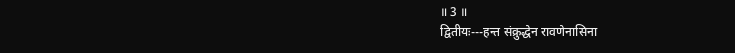॥ 3 ॥
द्वितीयः---हन्त संक्रुद्धेन रावणेनासिना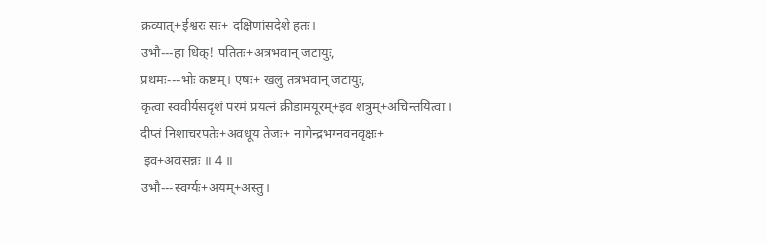क्रव्यात्+ईश्वरः सः+ दक्षिणांसदेशे हतः।
उभौ---हा धिक्! पतितः+अत्रभवान् जटायुः,
प्रथमः---भोः कष्टम्। एषः+ खलु तत्रभवान् जटायुः,
कृत्वा स्ववीर्यसदृशं परमं प्रयत्नं क्रीडामयूरम्+इव शत्रुम्+अचिन्तयित्वा।
दीप्तं निशाचरपतेः+अवधूय तेजः+ नागेन्द्रभग्नवनवृक्षः+
 इव+अवसन्नः ॥ 4 ॥
उभौ---स्वर्ग्यः+अयम्+अस्तु।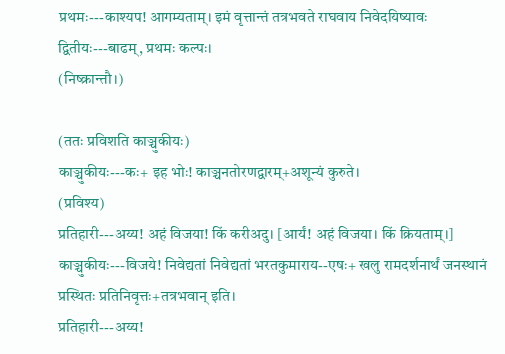प्रथमः---काश्यप! आगम्यताम्। इमं वृत्तान्तं तत्रभवते राघवाय निवेदयिष्यावः
द्वितीयः---बाढम्, प्रथमः कल्पः।
(निष्क्रान्तौ।)

(ततः प्रविशति काञ्चुकीयः)
काञ्चुकीयः---कः+ इह भोः! काञ्चनतोरणद्वारम्+अशून्यं कुरुते।
(प्रविश्य)
प्रतिहारी---अय्य! अहं विजया! किं करीअदु। [आर्यं! अहं विजया। किं क्रियताम्।]
काञ्चुकीयः---विजये! निवेद्यतां निवेद्यतां भरतकुमाराय--एषः+ खलु रामदर्शनार्थं जनस्थानं प्रस्थितः प्रतिनिवृत्तः+तत्रभवान् इति।
प्रतिहारी---अय्य!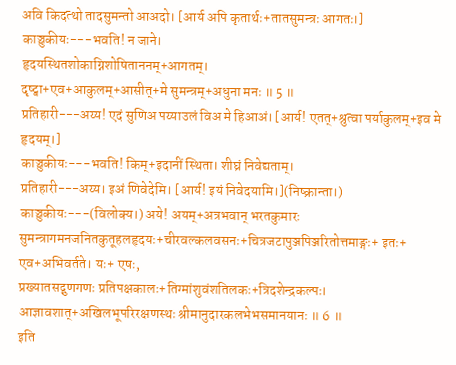अवि किदत्थो तादसुमन्तो आअदो। [आर्य अपि कृतार्थः+तातसुमन्त्रः आगतः।]
काञ्चुकीयः---भवति! न जाने।
हृदयस्थितशोकाग्निशोषिताननम्+आगतम्।
दृष्ट्वा+एव+आकुलम्+आसीत्+मे सुमन्त्रम्+अधुना मनः ॥ 5 ॥
प्रतिहारी---अय्य! एदं सुणिअ पय्याउलं विअ मे हिआअं। [आर्य! एतत्+श्रुत्वा पर्याकुलम्+इव मे हृदयम्।]
काञ्चुकीयः---भवति! किम्+इदानीं स्थिता। शीघ्रं निवेद्यताम्।
प्रतिहारी---अय्य। इअं णिवेदेमि। [आर्य! इयं निवेदयामि।](निष्क्रान्ता।)
काञ्चुकीयः---(विलोक्य।) अये! अयम्+अत्रभवान् भरतकुमारः सुमन्त्रागमनजनितकुतूहलहृदयः+चीरवल्कलवसनः+चित्रजटापुञ्जपिञ्जरितोत्तमाङ्गः+ इतः+ एव+अभिवर्तते। यः+ एषः,
प्रख्यातसद्गुणगणः प्रतिपक्षकालः+तिग्मांशुवंशतिलकः+त्रिदशेन्द्रकल्पः।
आज्ञावशात्+अखिलभूपरिरक्षणस्थः श्रीमानुदारकलभेभसमानयानः ॥ 6 ॥
इति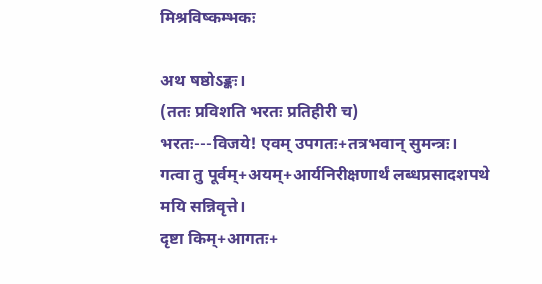मिश्रविष्कम्भकः

अथ षष्ठोऽङ्कः।
(ततः प्रविशति भरतः प्रतिहीरी च)
भरतः---विजये! एवम् उपगतः+तत्रभवान् सुमन्त्रः।
गत्वा तु पूर्वम्+अयम्+आर्यनिरीक्षणार्थं लब्धप्रसादशपथे मयि सन्निवृत्ते।
दृष्टा किम्+आगतः+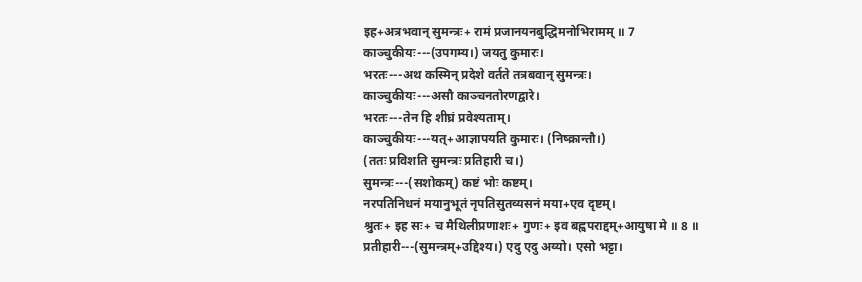इह+अत्रभवान् सुमन्त्रः+ रामं प्रजानयनबुद्धिमनोभिरामम् ॥ 7
काञ्चुकीयः---(उपगम्य।) जयतु कुमारः।
भरतः---अथ कस्मिन् प्रदेशे वर्तते तत्रबवान् सुमन्त्रः।
काञ्चुकीयः---असौ काञ्चनतोरणद्वारे।
भरतः---तेन हि शीघ्रं प्रवेश्यताम्।
काञ्चुकीयः---यत्+आज्ञापयति कुमारः। (निष्क्रान्तौ।)
(ततः प्रविशति सुमन्त्रः प्रतिहारी च।)
सुमन्त्रः---(सशोकम्) कष्टं भोः कष्टम्।
नरपतिनिधनं मयानुभूतं नृपतिसुतव्यसनं मया+एव दृष्टम्।
श्रुतः+ इह सः+ च मैथिलीप्रणाशः+ गुणः+ इव बह्वपराद्दम्+आयुषा मे ॥ 8 ॥
प्रतीहारी---(सुमन्त्रम्+उद्दिश्य।) एदु एदु अय्यो। एसो भट्टा।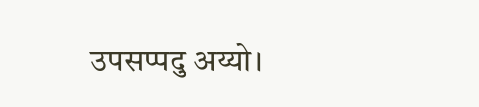उपसप्पदु अय्यो।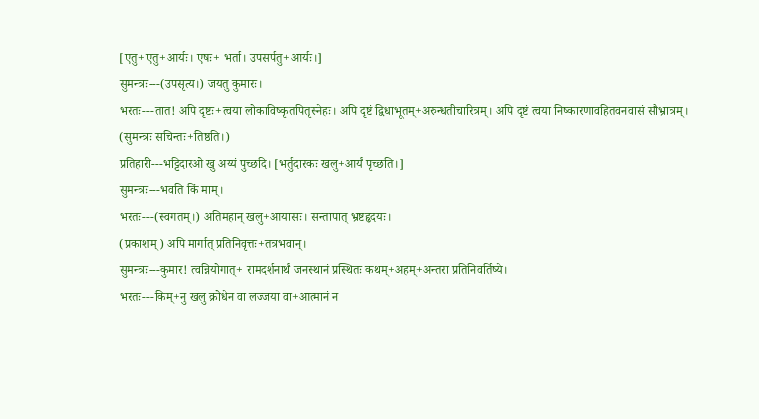[एतु+एतु+आर्यः। एषः+ भर्ता। उपसर्पतु+आर्यः।]
सुमन्त्रः---(उपसृत्य।) जयतु कुमारः।
भरतः---तात! अपि दृष्टः+त्वया लोकाविष्कृतपितृस्नेहः। अपि दृष्टं द्विधाभूतम्+अरुन्धतीचारित्रम्। अपि दृष्टं त्वया निष्कारणावहितवनवासं सौभ्रात्रम्।
(सुमन्त्रः सचिन्तः+तिष्ठति।)
प्रतिहारी---भट्टिदारओ खु अय्यं पुच्छदि। [भर्तुदारकः खलु+आर्यं पृच्छति।]
सुमन्त्रः---भवति किं माम्।
भरतः---(स्वगतम्।) अतिमहान् खलु+आयासः। सन्तापात् भ्रष्टहृदयः।
(प्रकाशम्) अपि मार्गात् प्रतिनिवृत्तः+तत्रभवान्।
सुमन्त्रः---कुमार! त्वन्नियोगात्+ रामदर्शनार्थं जनस्थानं प्रस्थितः कथम्+अहम्+अन्तरा प्रतिनिवर्तिष्ये।
भरतः---किम्+नु खलु क्रोधेन वा लज्जया वा+आत्मानं न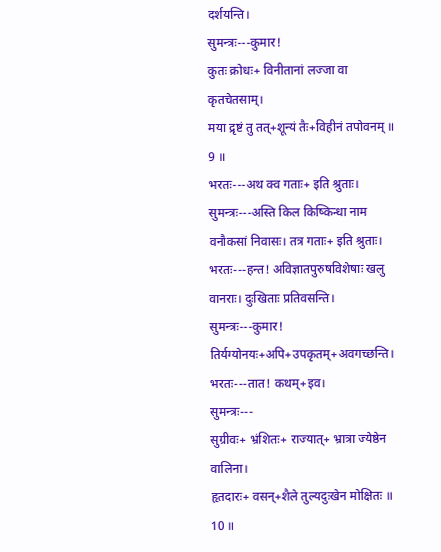दर्शयन्ति।
सुमन्त्रः---कुमार!
कुतः क्रोधः+ विनीतानां लज्जा वा कृतचेतसाम्।
मया द्रृष्टं तु तत्+शून्यं तैः+विहीनं तपोवनम् ॥ 9 ॥
भरतः---अथ क्व गताः+ इति श्रुताः।
सुमन्त्रः---अस्ति किल किष्किन्धा नाम वनौकसां निवासः। तत्र गताः+ इति श्रुताः।
भरतः---हन्त! अविज्ञातपुरुषविशेषाः खलु वानराः। दुःखिताः प्रतिवसन्ति।
सुमन्त्रः---कुमार! तिर्यग्योनयः+अपि+उपकृतम्+अवगच्छन्ति।
भरतः---तात! कथम्+इव।
सुमन्त्रः---
सुग्रीवः+ भ्रंशितः+ राज्यात्+ भ्रात्रा ज्येष्ठेन वालिना।
हृतदारः+ वसन्+शैले तुल्यदुःखेन मोक्षितः ॥ 10 ॥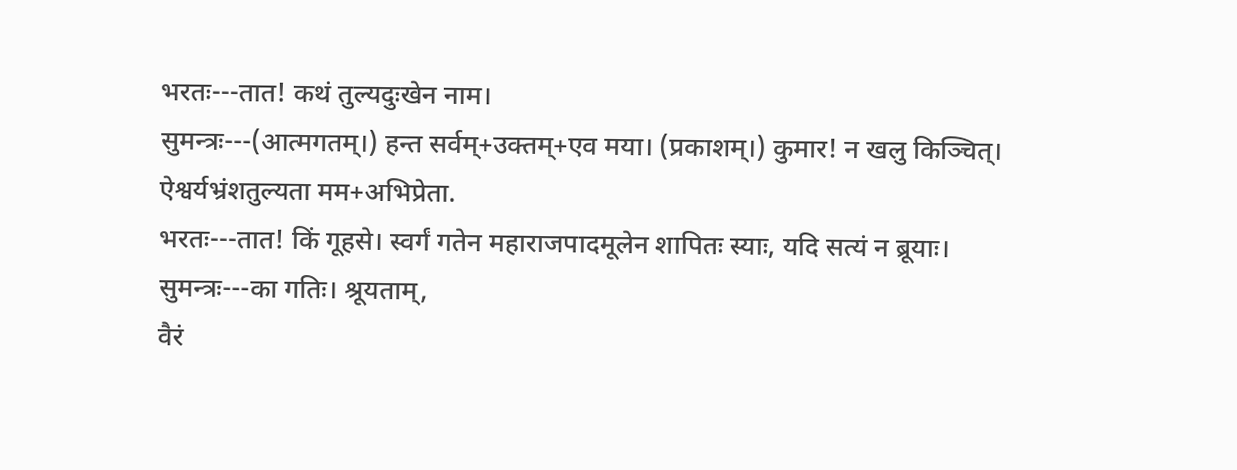भरतः---तात! कथं तुल्यदुःखेन नाम।
सुमन्त्रः---(आत्मगतम्।) हन्त सर्वम्+उक्तम्+एव मया। (प्रकाशम्।) कुमार! न खलु किञ्चित्। ऐश्वर्यभ्रंशतुल्यता मम+अभिप्रेता.
भरतः---तात! किं गूहसे। स्वर्गं गतेन महाराजपादमूलेन शापितः स्याः, यदि सत्यं न ब्रूयाः।
सुमन्त्रः---का गतिः। श्रूयताम्,
वैरं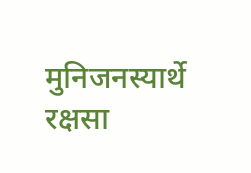मुनिजनस्यार्थे रक्षसा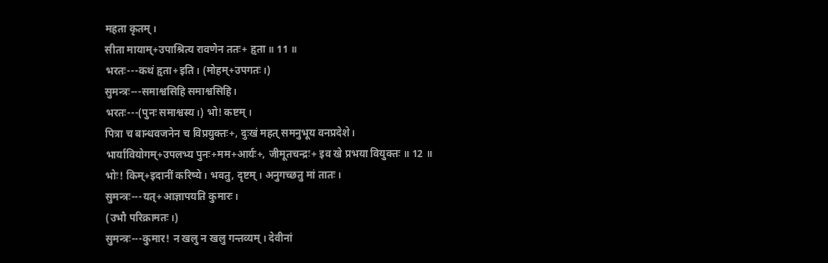महता कृतम्।
सीता मायाम्+उपाश्रित्य रावणेन ततः+ हृता ॥ 11 ॥
भरतः---कथं हृता+इति। (मोहम्+उपगतः।)
सुमन्त्रः---समाश्वसिहि समाश्वसिहि।
भरतः---(पुनः समाश्वस्य।) भो! कष्टम्।
पित्रा च बान्धवजनेन च विप्रयुक्तः+, दुःखं महत् समनुभूय वनप्रदेशे।
भार्यावियोगम्+उपलभ्य पुनः+मम+आर्यः+, जीमूतचन्द्रः+ इव खे प्रभया वियुक्तः ॥ 12 ॥
भोः! किम्+इदानीं करिष्ये। भवतु, दृष्टम्। अनुगच्छतु मां तातः।
सुमन्त्रः---यत्+आज्ञापयति कुमारः।
(उभौ परिक्रामतः।)
सुमन्त्रः---कुमार! न खलु न खलु गन्तव्यम्। देवीनां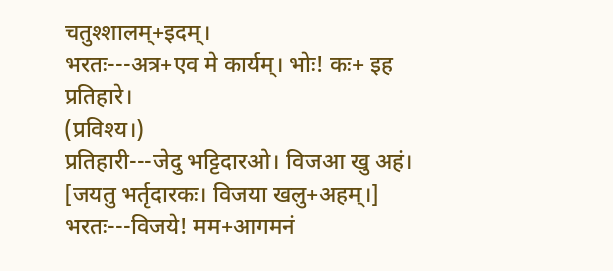चतुश्शालम्+इदम्।
भरतः---अत्र+एव मे कार्यम्। भोः! कः+ इह प्रतिहारे।
(प्रविश्य।)
प्रतिहारी---जेदु भट्टिदारओ। विजआ खु अहं। [जयतु भर्तृदारकः। विजया खलु+अहम्।]
भरतः---विजये! मम+आगमनं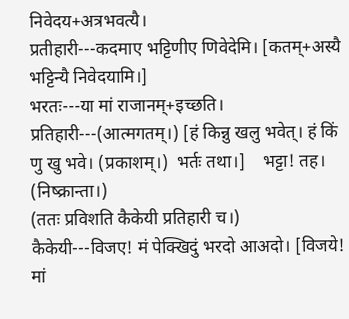निवेदय+अत्रभवत्यै।
प्रतीहारी---कदमाए भट्टिणीए णिवेदेमि। [कतम्+अस्यै भट्टिन्यै निवेदयामि।]
भरतः---या मां राजानम्+इच्छति।
प्रतिहारी---(आत्मगतम्।) [हं किन्नु खलु भवेत्। हं किं णु खु भवे। (प्रकाशम्।)  भर्तः तथा।]    भट्टा! तह। (निष्क्रान्ता।)
(ततः प्रविशति कैकेयी प्रतिहारी च।)
कैकेयी---विजए! मं पेक्खिदुं भरदो आअदो। [विजये! मां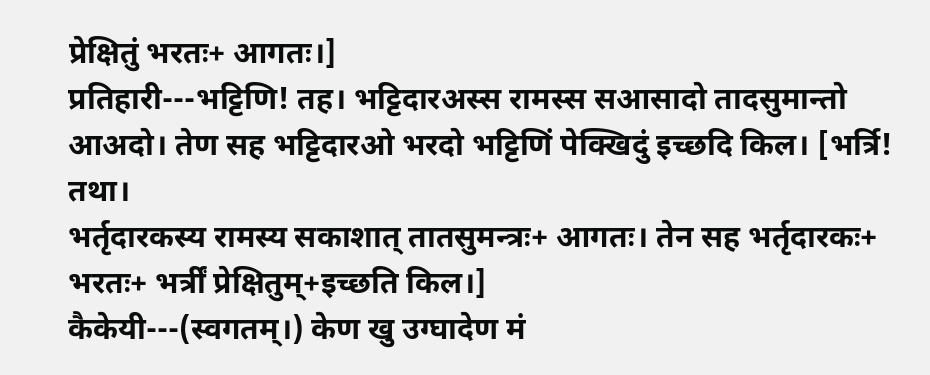प्रेक्षितुं भरतः+ आगतः।]
प्रतिहारी---भट्टिणि! तह। भट्टिदारअस्स रामस्स सआसादो तादसुमान्तो आअदो। तेण सह भट्टिदारओ भरदो भट्टिणिं पेक्खिदुं इच्छदि किल। [भर्त्रि!
तथा।
भर्तृदारकस्य रामस्य सकाशात् तातसुमन्त्रः+ आगतः। तेन सह भर्तृदारकः+ भरतः+ भर्त्रीं प्रेक्षितुम्+इच्छति किल।]
कैकेयी---(स्वगतम्।) केण खु उग्घादेण मं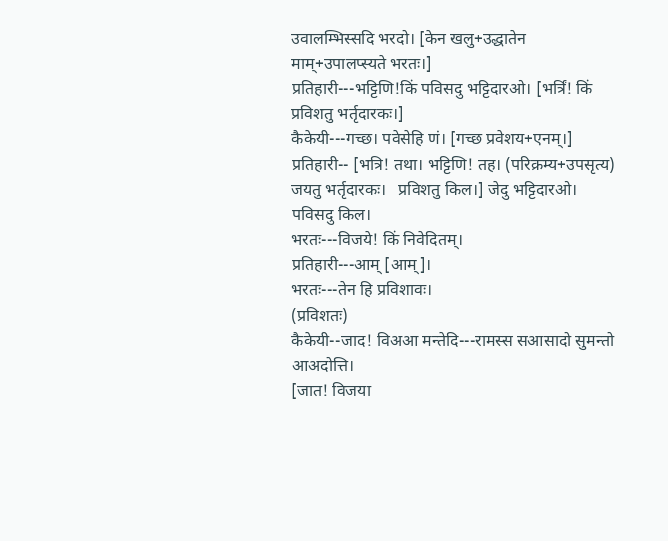उवालम्भिस्सदि भरदो। [केन खलु+उद्धातेन माम्+उपालप्स्यते भरतः।]
प्रतिहारी---भट्टिणि!किं पविसदु भट्टिदारओ। [भर्त्रिं! किं प्रविशतु भर्तृदारकः।]
कैकेयी---गच्छ। पवेसेहि णं। [गच्छ प्रवेशय+एनम्।]
प्रतिहारी-- [भत्रि! तथा। भट्टिणि! तह। (परिक्रम्य+उपसृत्य) जयतु भर्तृदारकः।   प्रविशतु किल।] जेदु भट्टिदारओ। पविसदु किल।
भरतः---विजये! किं निवेदितम्।
प्रतिहारी---आम् [आम्]।
भरतः---तेन हि प्रविशावः।
(प्रविशतः)
कैकेयी--जाद! विअआ मन्तेदि---रामस्स सआसादो सुमन्तो आअदोत्ति।
[जात! विजया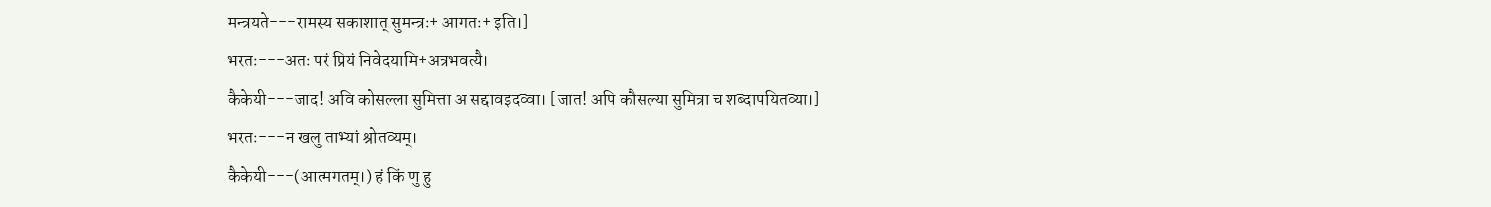मन्त्रयते---रामस्य सकाशात् सुमन्त्रः+ आगतः+ इति।]
भरतः---अतः परं प्रियं निवेदयामि+अत्रभवत्यै।
कैकेयी---जाद! अवि कोसल्ला सुमित्ता अ सद्दावइदव्वा। [जात! अपि कौसल्या सुमित्रा च शब्दापयितव्या।]
भरतः---न खलु ताभ्यां श्रोतव्यम्।
कैकेयी---(आत्मगतम्।) हं किं णु हु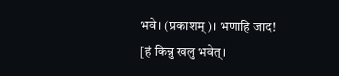भवे। (प्रकाशम्)। भणाहि जाद!
[हं किन्नु खलु भवेत्।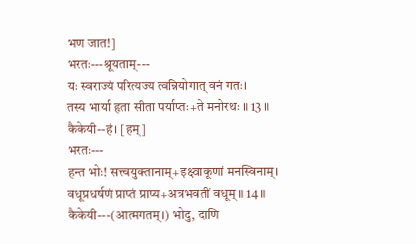भण जात!]
भरतः---श्रूयताम्---
यः स्वराज्यं परित्यज्य त्वन्नियोगात् वनं गतः।
तस्य भार्या हृता सीता पर्याप्तः+ते मनोरथः ॥ 13 ॥
कैकेयी--हं। [हम्]
भरतः---
हन्त भोः! सत्त्वयुक्तानाम्+इक्ष्वाकूणां मनस्विनाम्।
वधूप्रधर्षणं प्राप्तं प्राप्य+अत्रभवतीं वधूम् ॥ 14 ॥
कैकेयी---(आत्मगतम्।) भोदु, दाणि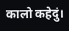कालो कहेदुं।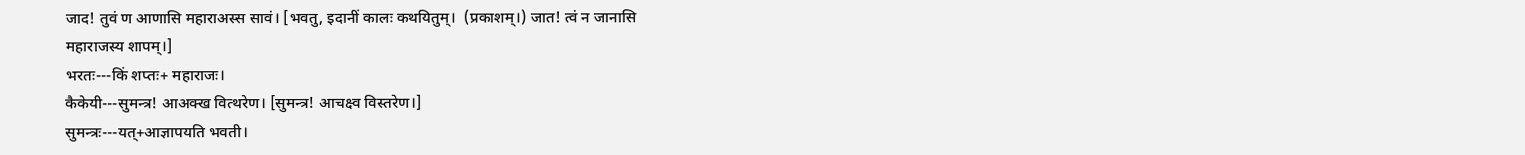जाद! तुवं ण आणासि महाराअस्स सावं। [भवतु, इदानीं कालः कथयितुम्।  (प्रकाशम्।) जात! त्वं न जानासि
महाराजस्य शापम्।]
भरतः---किं शप्तः+ महाराजः।
कैकेयी---सुमन्त्र! आअक्ख वित्थरेण। [सुमन्त्र! आचक्ष्व विस्तरेण।]
सुमन्त्रः---यत्+आज्ञापयति भवती।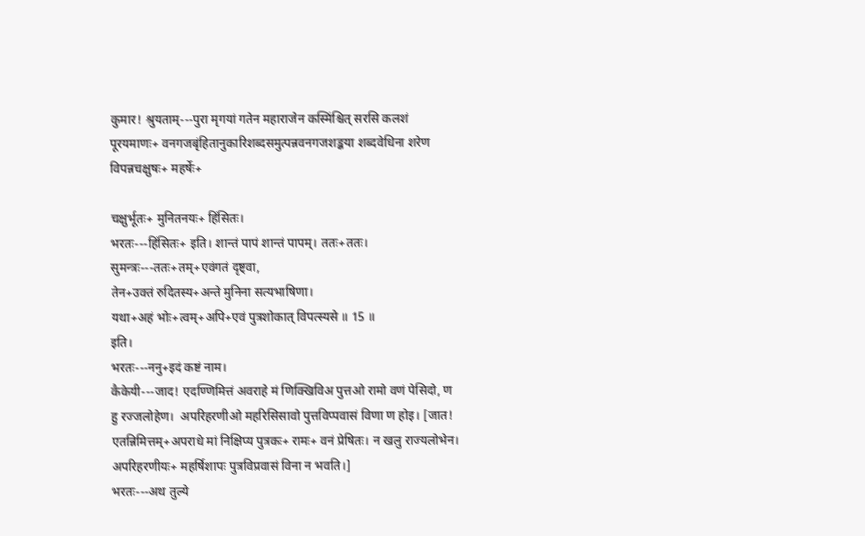कुमार! श्रुयताम्---पुरा मृगयां गतेन महाराजेन कस्मिंश्चित् सरसि कलशं पूरयमाणः+ वनगजबृंहितानुकारिशब्दसमुत्पन्नवनगजशङ्कया शब्दवेधिना शरेण विपन्नचक्षुषः+ महर्षेः+

चक्षुर्भूतः+ मुनितनयः+ हिंसितः।
भरतः---हिंसितः+ इति। शान्तं पापं शान्तं पापम्। ततः+ततः।
सुमन्त्रः---ततः+तम्+एवंगतं दृष्ट्वा,
तेन+उक्तं रुदितस्य+अन्ते मुनिना सत्यभाषिणा।
यथा+अहं भोः+त्वम्+अपि+एवं पुत्रशोकात् विपत्स्यसे ॥ 15 ॥
इति।
भरतः---ननु+इदं कष्टं नाम।
कैकेयी---जाद! एदण्णिमित्तं अवराहे मं णिक्खिविअ पुत्तओ रामो वणं पेसिदो, ण हु रज्जलोहेण।  अपरिहरणीओ महरिसिसावो पुत्तविप्पवासं विणा ण होइ। [जात!
एतन्निमित्तम्+अपराधे मां निक्षिप्य पुत्रकः+ रामः+ वनं प्रेषितः। न खलु राज्यलोभेन। अपरिहरणीयः+ महर्षिशापः पुत्रविप्रवासं विना न भवति।]
भरतः---अथ तुल्ये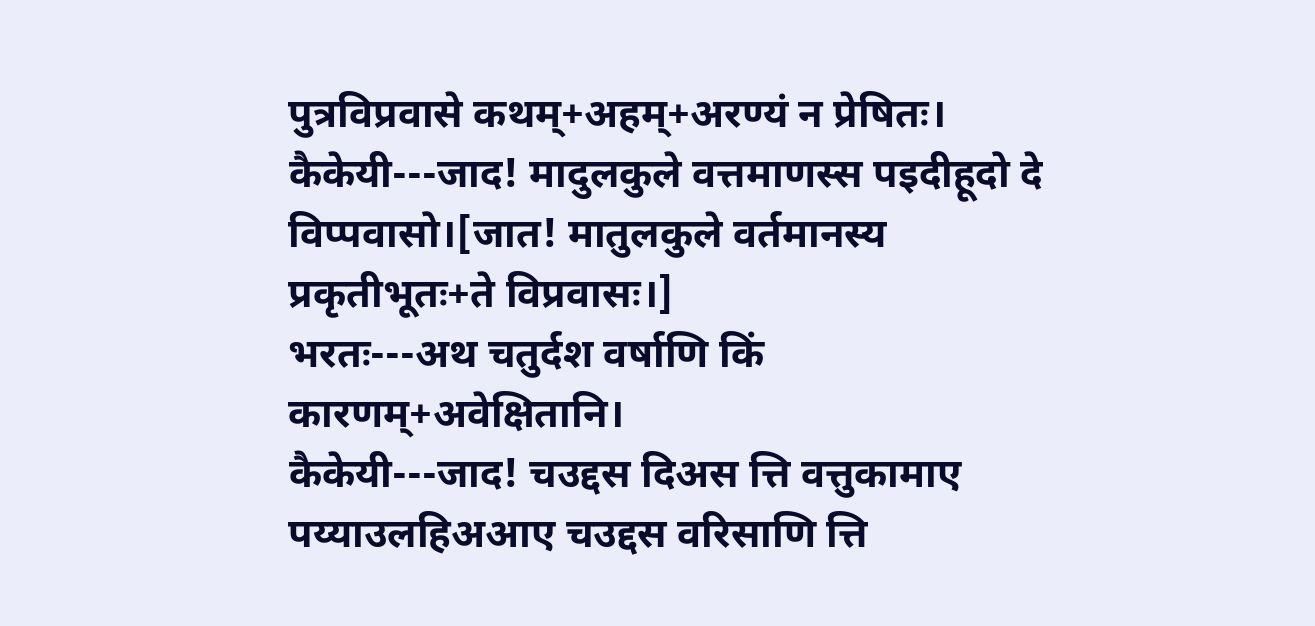पुत्रविप्रवासे कथम्+अहम्+अरण्यं न प्रेषितः।
कैकेयी---जाद! मादुलकुले वत्तमाणस्स पइदीहूदो दे विप्पवासो।[जात! मातुलकुले वर्तमानस्य प्रकृतीभूतः+ते विप्रवासः।]
भरतः---अथ चतुर्दश वर्षाणि किं कारणम्+अवेक्षितानि।
कैकेयी---जाद! चउद्दस दिअस त्ति वत्तुकामाए पय्याउलहिअआए चउद्दस वरिसाणि त्ति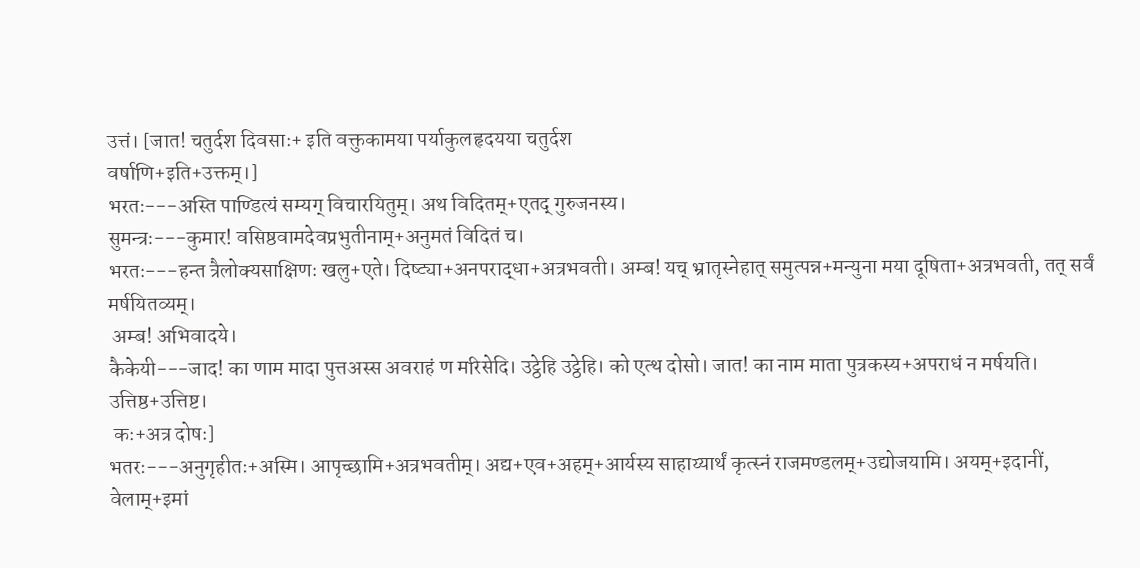उत्तं। [जात! चतुर्दश दिवसाः+ इति वक्तुकामया पर्याकुलहृदयया चतुर्दश
वर्षाणि+इति+उक्तम्।]
भरतः---अस्ति पाण्डित्यं सम्यग् विचारयितुम्। अथ विदितम्+एतद् गुरुजनस्य।
सुमन्त्रः---कुमार! वसिष्ठवामदेवप्रभुतीनाम्+अनुमतं विदितं च।
भरतः---हन्त त्रैलोक्यसाक्षिणः खलु+एते। दिष्ट्या+अनपराद्धा+अत्रभवती। अम्ब! यच् भ्रातृस्नेहात् समुत्पन्न+मन्युना मया दूषिता+अत्रभवती, तत् सर्वं मर्षयितव्यम्।
 अम्ब! अभिवादये।
कैकेयी---जाद! का णाम मादा पुत्तअस्स अवराहं ण मरिसेदि। उट्ठेहि उट्ठेहि। को एत्थ दोसो। जात! का नाम माता पुत्रकस्य+अपराधं न मर्षयति। उत्तिष्ठ+उत्तिष्ट।
 कः+अत्र दोषः]
भतरः---अनुगृहीतः+अस्मि। आपृच्छामि+अत्रभवतीम्। अद्य+एव+अहम्+आर्यस्य साहाय्यार्थं कृत्स्नं राजमण्डलम्+उद्योजयामि। अयम्+इदानीं,
वेलाम्+इमां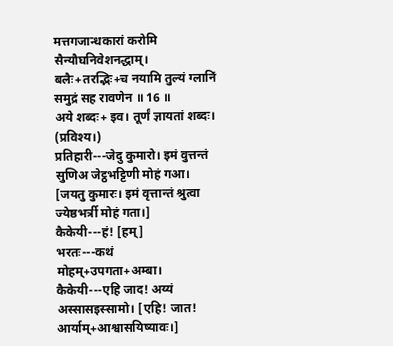मत्तगजान्धकारां करोमि सैन्यौघनिवेशनद्धाम्।
बलैः+तरद्भिः+च नयामि तुल्यं ग्लानिं समुद्रं सह रावणेन ॥ 16 ॥
अये शब्दः+ इव। तूर्णं ज्ञायतां शब्दः।
(प्रविश्य।)
प्रतिहारी---जेदु कुमारो। इमं वुत्तन्तं सुणिअ जेट्ठभट्टिणी मोहं गआ। [जयतु कुमारः। इमं वृत्तान्तं श्रुत्वा ज्येष्ठभर्त्री मोहं गता।]
कैकेयी---हं! [हम्]
भरतः---कथं मोहम्+उपगता+अम्बा।
कैकेयी---एहि जाद! अय्यं अस्सासइस्सामो। [एहि! जात! आर्याम्+आश्वासयिष्यावः।]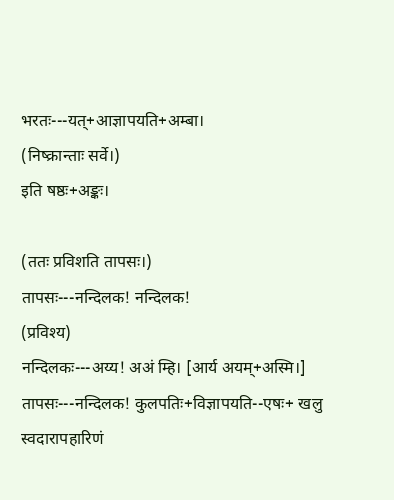भरतः---यत्+आज्ञापयति+अम्बा।
(निष्क्रान्ताः सर्वे।)
इति षष्ठः+अङ्कः।

(ततः प्रविशति तापसः।)
तापसः---नन्दिलक! नन्दिलक!
(प्रविश्य)
नन्दिलकः---अय्य! अअं म्हि। [आर्य अयम्+अस्मि।]
तापसः---नन्दिलक! कुलपतिः+विज्ञापयति--एषः+ खलु स्वदारापहारिणं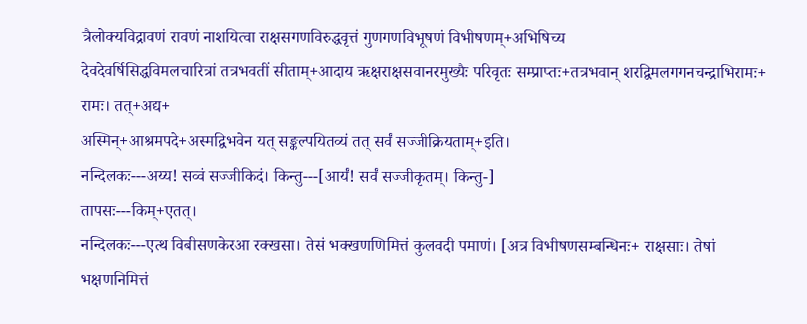त्रैलोक्यविद्रावणं रावणं नाशयित्वा राक्षसगणविरुद्धवृत्तं गुणगणविभूषणं विभीषणम्+अभिषिच्य
देवदेवर्षिसिद्धविमलचारित्रां तत्रभवतीं सीताम्+आदाय ऋक्षराक्षसवानरमुख्यैः परिवृतः सम्प्राप्तः+तत्रभवान् शरद्विमलगगनचन्द्राभिरामः+ रामः। तत्+अद्य+
अस्मिन्+आश्रमपदे+अस्मद्विभवेन यत् सङ्कल्पयितव्यं तत् सर्वं सज्जीक्रियताम्+इति।
नन्दिलकः---अय्य! सव्वं सज्जीकिदं। किन्तु---[आर्यं! सर्वं सज्जीकृतम्। किन्तु-]
तापसः---किम्+एतत्।
नन्दिलकः---एत्थ विबीसणकेरआ रक्खसा। तेसं भक्खणणिमित्तं कुलवदी पमाणं। [अत्र विभीषणसम्बन्धिनः+ राक्षसाः। तेषां भक्षणनिमित्तं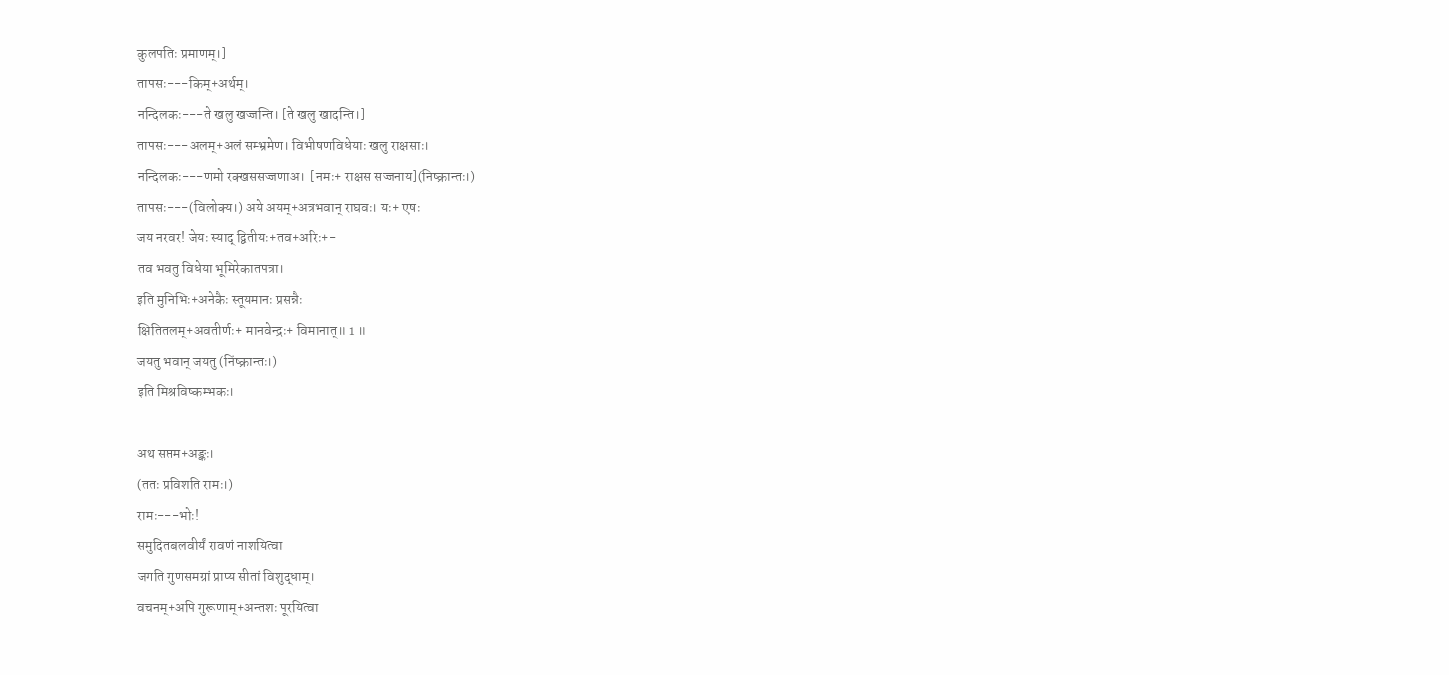कुलपतिः प्रमाणम्।]
तापसः---किम्+अर्थम्।
नन्दिलकः---ते खलु खज्जन्ति। [ते खलु खादन्ति।]
तापसः---अलम्+अलं सम्भ्रमेण। विभीषणविधेयाः खलु राक्षसाः।
नन्दिलकः---णमो रक्खससज्जणाअ।  [नमः+ राक्षस सज्जनाय](निष्क्रान्तः।)
तापसः---(विलोक्य।) अये अयम्+अत्रभवान् राघवः। यः+ एषः
जय नरवर! जेयः स्याद् द्वितीयः+तव+अरिः+-
तव भवतु विधेया भूमिरेकातपत्रा।
इति मुनिभिः+अनेकैः स्तूयमानः प्रसन्नैः
क्षितितलम्+अवतीर्णः+ मानवेन्द्रः+ विमानात्॥ 1 ॥
जयतु भवान् जयतु (निंष्क्रान्तः।)
इति मिश्रविष्कम्भकः।

अथ सप्तम+अङ्कः।
(ततः प्रविशति रामः।)
रामः---भोः!
समुदितबलवीर्यं रावणं नाशयित्वा
जगति गुणसमग्रां प्राप्य सीतां विशुद्धाम्।
वचनम्+अपि गुरूणाम्+अन्तशः पूरयित्वा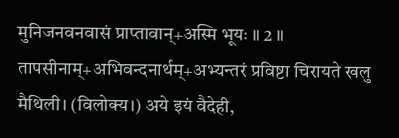मुनिजनवनवासं प्राप्तावान्+अस्मि भूयः ॥ 2 ॥
तापसीनाम्+अभिवन्दनार्थम्+अभ्यन्तरं प्रविष्टा चिरायते खलु मैथिली। (विलोक्य।) अये इयं वैदेही,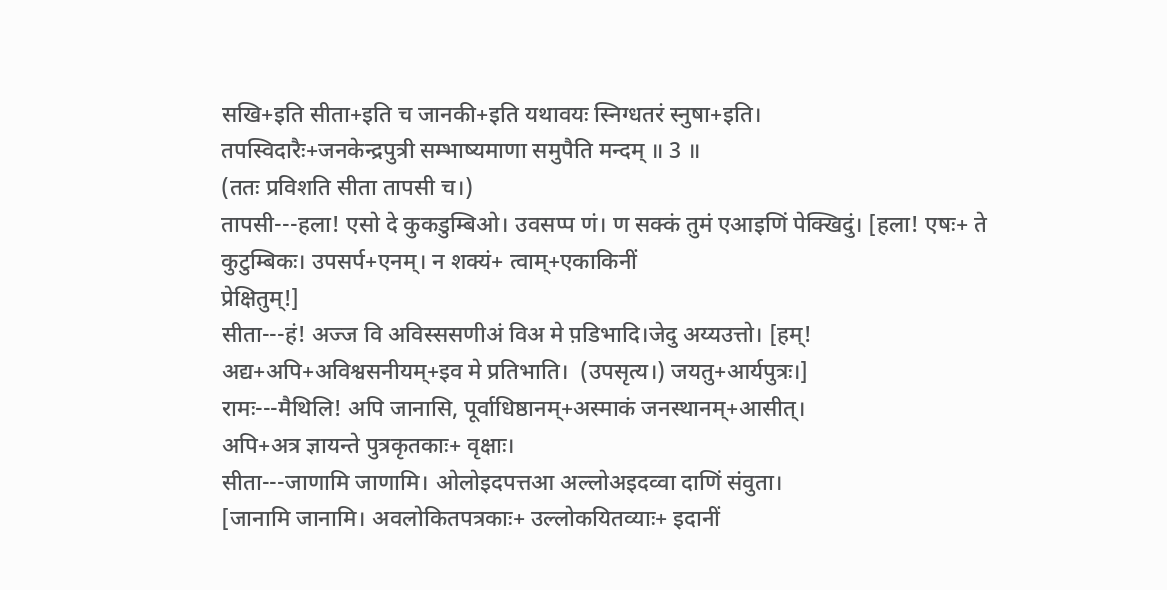सखि+इति सीता+इति च जानकी+इति यथावयः स्निग्धतरं स्नुषा+इति।
तपस्विदारैः+जनकेन्द्रपुत्री सम्भाष्यमाणा समुपैति मन्दम् ॥ 3 ॥
(ततः प्रविशति सीता तापसी च।)
तापसी---हला! एसो दे कुकडुम्बिओ। उवसप्प णं। ण सक्कं तुमं एआइणिं पेक्खिदुं। [हला! एषः+ ते कुटुम्बिकः। उपसर्प+एनम्। न शक्यं+ त्वाम्+एकाकिनीं
प्रेक्षितुम्!]
सीता---हं! अज्ज वि अविस्ससणीअं विअ मे प़डिभादि।जेदु अय्यउत्तो। [हम्! अद्य+अपि+अविश्वसनीयम्+इव मे प्रतिभाति।  (उपसृत्य।) जयतु+आर्यपुत्रः।]
रामः---मैथिलि! अपि जानासि, पूर्वाधिष्ठानम्+अस्माकं जनस्थानम्+आसीत्।
अपि+अत्र ज्ञायन्ते पुत्रकृतकाः+ वृक्षाः।
सीता---जाणामि जाणामि। ओलोइदपत्तआ अल्लोअइदव्वा दाणिं संवुता।
[जानामि जानामि। अवलोकितपत्रकाः+ उल्लोकयितव्याः+ इदानीं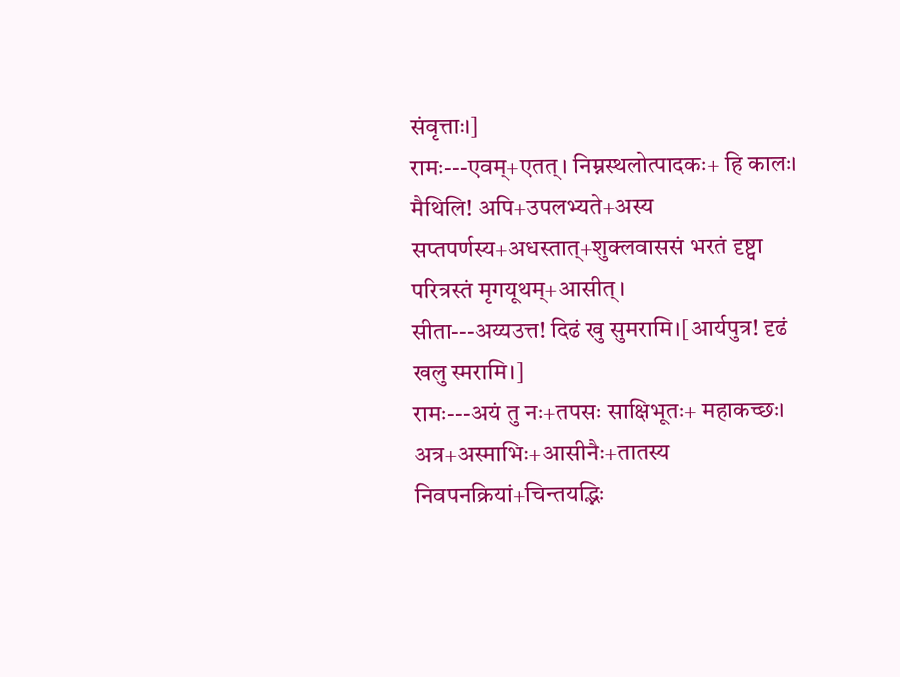संवृत्ताः।]
रामः---एवम्+एतत्। निम्नस्थलोत्पादकः+ हि कालः। मैथिलि! अपि+उपलभ्यते+अस्य सप्तपर्णस्य+अधस्तात्+शुक्लवाससं भरतं दृष्ट्वा परित्रस्तं मृगयूथम्+आसीत्।
सीता---अय्यउत्त! दिढं खु सुमरामि।[आर्यपुत्र! दृढं खलु स्मरामि।]
रामः---अयं तु नः+तपसः साक्षिभूतः+ महाकच्छः। अत्र+अस्माभिः+आसीनैः+तातस्य निवपनक्रियां+चिन्तयद्भिः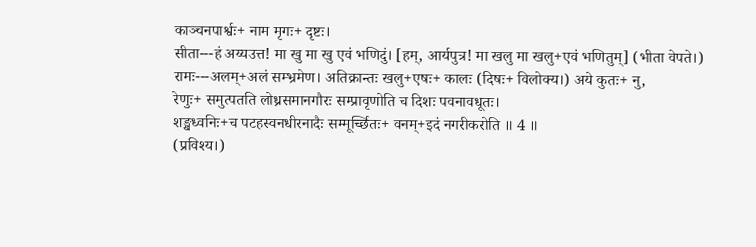काञ्चनपार्श्वः+ नाम मृगः+ दृष्टः।
सीता---हं अय्यउत्त! मा खु मा खु एवं भणिदुं। [हम्, आर्यपुत्र! मा खलु मा खलु+एवं भणितुम्] (भीता वेपते।)
रामः---अलम्+अलं सम्भ्रमेण। अतिक्रान्तः खलु+एषः+ कालः (दिषः+ विलोक्य।) अये कुतः+ नु,
रेणुः+ समुत्पतति लोध्रसमानगौरः सम्प्रावृणोति च दिशः पवनावधूतः।
शङ्खध्वनिः+च पटहस्वनधीरनादैः सम्मूर्च्छितः+ वनम्+इदं नगरीकरोति ॥ 4 ॥
(प्रविश्य।)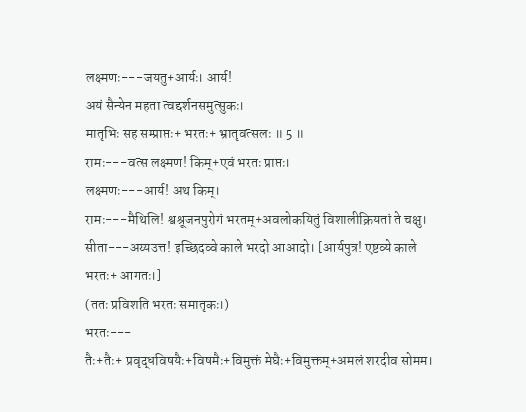लक्ष्मणः---जयतु+आर्यः। आर्य!
अयं सैन्येन महता त्वद्दर्शनसमुत्सुकः।
मातृभिः सह सम्प्राप्तः+ भरतः+ भ्रातृवत्सलः ॥ 5 ॥
रामः---वत्स लक्ष्मण! किम्+एवं भरतः प्राप्तः।
लक्ष्मणः---आर्य! अथ किम्।
रामः---मैथिलि! श्वश्रूजनपुरोगं भरतम्+अवलोकयितुं विशालीक्रियतां ते चक्षु।
सीता---अय्यउत्त! इच्छिदव्वे काले भरदो आआदो। [आर्यपुत्र! एष्टव्ये काले भरतः+ आगतः।]
(ततः प्रविशति भरतः समातृकः।)
भरतः---
तैः+तैः+ प्रवृद्धविषयैः+विषमैः+विमुक्तं मेघैः+विमुक्तम्+अमलं शरदीव सोमम।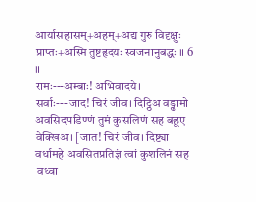आर्यासहासम्+अहम्+अद्य गुरु विदृक्षुः प्राप्तः+अस्मि तुष्टहृदयः स्वजनानुबद्धः ॥ 6 ॥
रामः---अम्बाः! अभिवादये।
सर्वाः---जाद! चिरं जीव। दिट्ठिअ वड्ढामो अवसिदपडिण्णं तुमं कुसलिणं सह बहूए वेक्खिअ। [जात! चिरं जीव। दिष्ट्या वर्धामहे अवसितप्रतिज्ञं त्वां कुशलिनं सह
 वध्वा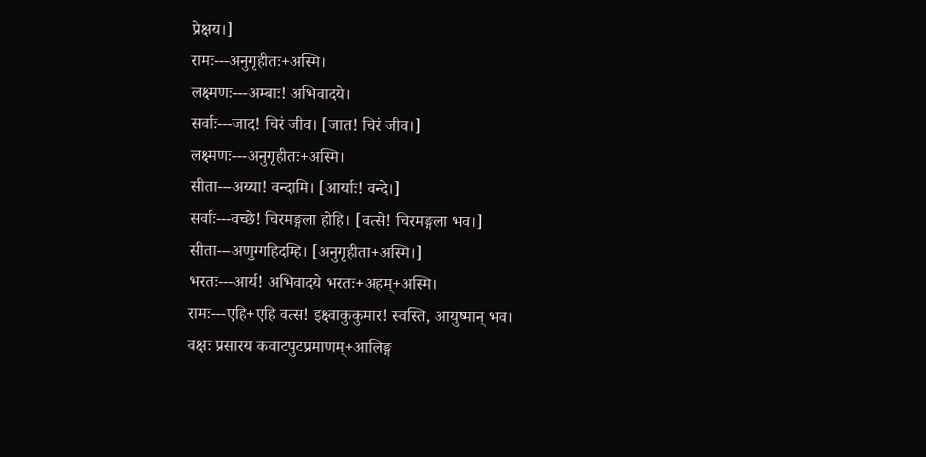प्रेक्षय।]
रामः---अनुगृहीतः+अस्मि।
लक्ष्मणः---अम्बाः! अभिवादये।
सर्वाः---जाद! चिरं जीव। [जात! चिरं जीव।]
लक्ष्मणः---अनुगृहीतः+अस्मि।
सीता---अय्या! वन्दामि। [आर्याः! वन्दे।]
सर्वाः---वच्छे! चिरमङ्गला होहि। [वत्से! चिरमङ्गला भव।]
सीता---अणुग्गहिदम्हि। [अनुगृहीता+अस्मि।]
भरतः---आर्य! अभिवादये भरतः+अहम्+अस्मि।
रामः---एहि+एहि वत्स! इक्ष्वाकुकुमार! स्वस्ति, आयुष्मान् भव।
वक्षः प्रसारय कवाटपुटप्रमाणम्+आलिङ्ग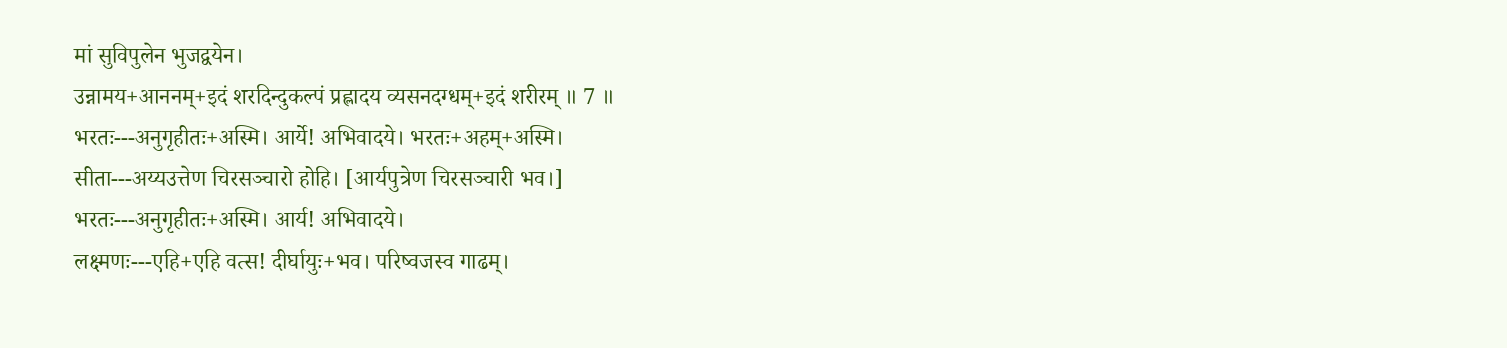मां सुविपुलेन भुजद्वयेन।
उन्नामय+आननम्+इदं शरदिन्दुकल्पं प्रह्लादय व्यसनदग्धम्+इदं शरीरम् ॥ 7 ॥
भरतः---अनुगृहीतः+अस्मि। आर्ये! अभिवादये। भरतः+अहम्+अस्मि।
सीता---अय्यउत्तेण चिरसञ्चारो होहि। [आर्यपुत्रेण चिरसञ्चारी भव।]
भरतः---अनुगृहीतः+अस्मि। आर्य! अभिवादये।
लक्ष्मणः---एहि+एहि वत्स! दीर्घायुः+भव। परिष्वजस्व गाढम्।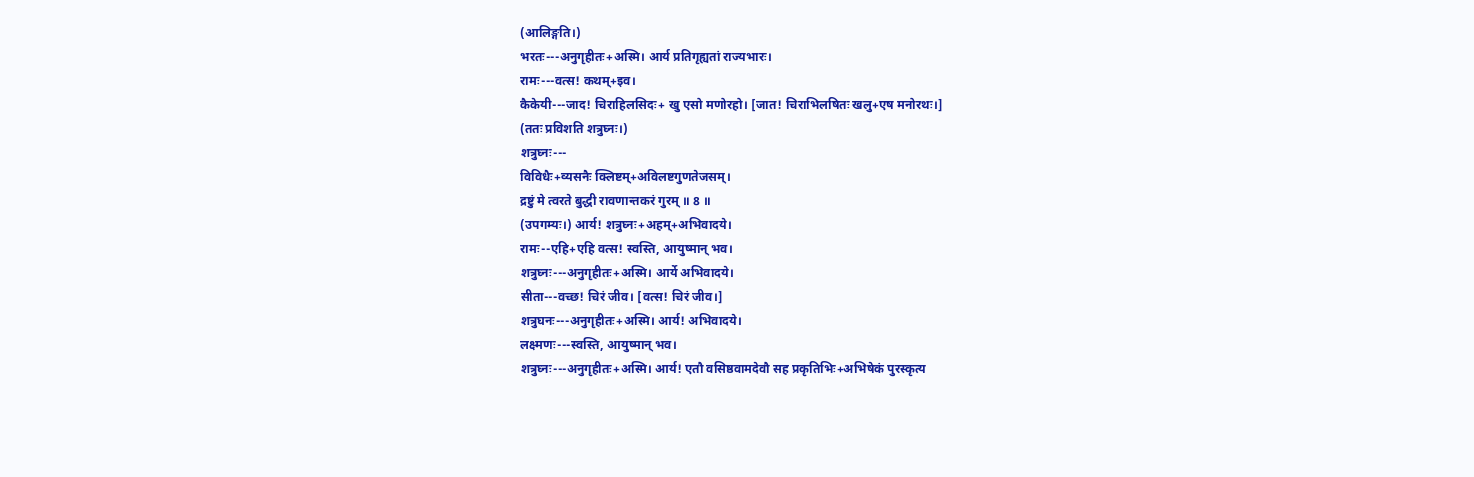(आलिङ्गति।)
भरतः---अनुगृहीतः+अस्मि। आर्य प्रतिगृह्यतां राज्यभारः।
रामः---वत्स! कथम्+इव।
कैकेयी---जाद! चिराहिलसिदः+ खु एसो मणोरहो। [जात! चिराभिलषितः खलु+एष मनोरथः।]
(ततः प्रविशति शत्रुघ्नः।)
शत्रुघ्नः---
विविधैः+व्यसनैः क्लिष्टम्+अविलष्टगुणतेजसम्।
द्रष्टुं मे त्वरते बुद्धी रावणान्तकरं गुरम् ॥ 8 ॥
(उपगम्यः।) आर्य! शत्रुघ्नः+अहम्+अभिवादये।
रामः--एहि+एहि वत्स! स्वस्ति, आयुष्मान् भव।
शत्रुघ्नः---अनुगृहीतः+अस्मि। आर्ये अभिवादये।
सीता---वच्छ! चिरं जीव। [वत्स! चिरं जीव।]
शत्रुघनः---अनुगृहीतः+अस्मि। आर्य! अभिवादये।
लक्ष्मणः---स्वस्ति, आयुष्मान् भव।
शत्रुघ्नः---अनुगृहीतः+अस्मि। आर्य! एतौ वसिष्ठवामदेवौ सह प्रकृतिभिः+अभिषेकं पुरस्कृत्य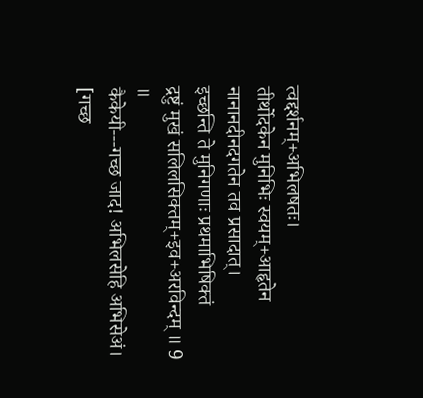त्वद्दर्शनम्+अभिलषतः।
तीर्थोदकेन मुनिभिः स्वयम्+आहृतेन
नानानदीनदगतेन तव प्रसादात्।
इच्छन्ति ते मुनिगणाः प्रथमाभिषिक्तं
द्रष्टुं मुखं सलिलसिक्तम्+इव+अरविन्दम् ॥ 9 ॥
कैकेयी---गच्छ जाद! अभिलसेहि अभिसेअं। [गच्छ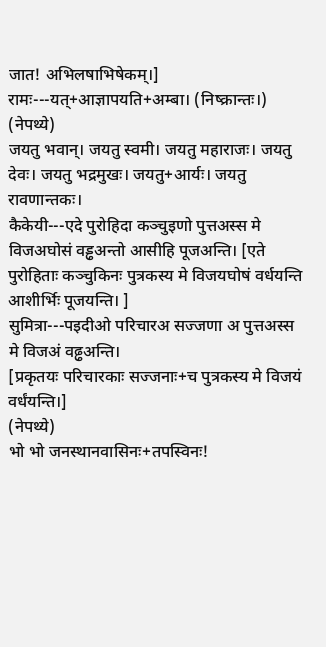जात! अभिलषाभिषेकम्।]
रामः---यत्+आज्ञापयति+अम्बा। (निष्क्रान्तः।)
(नेपथ्ये)
जयतु भवान्। जयतु स्वमी। जयतु महाराजः। जयतु देवः। जयतु भद्रमुखः। जयतु+आर्यः। जयतु रावणान्तकः।
कैकेयी---एदे पुरोहिदा कञ्चुइणो पुत्तअस्स मे विजअघोसं वड्ढअन्तो आसीहि पूजअन्ति। [एते पुरोहिताः कञ्चुकिनः पुत्रकस्य मे विजयघोषं वर्धयन्ति आशीर्भिः पूजयन्ति। ]
सुमित्रा---पइदीओ परिचारअ सज्जणा अ पुत्तअस्स मे विजअं वढ्ढअन्ति।
[प्रकृतयः परिचारकाः सज्जनाः+च पुत्रकस्य मे विजयं वर्धंयन्ति।]
(नेपथ्ये)
भो भो जनस्थानवासिनः+तपस्विनः!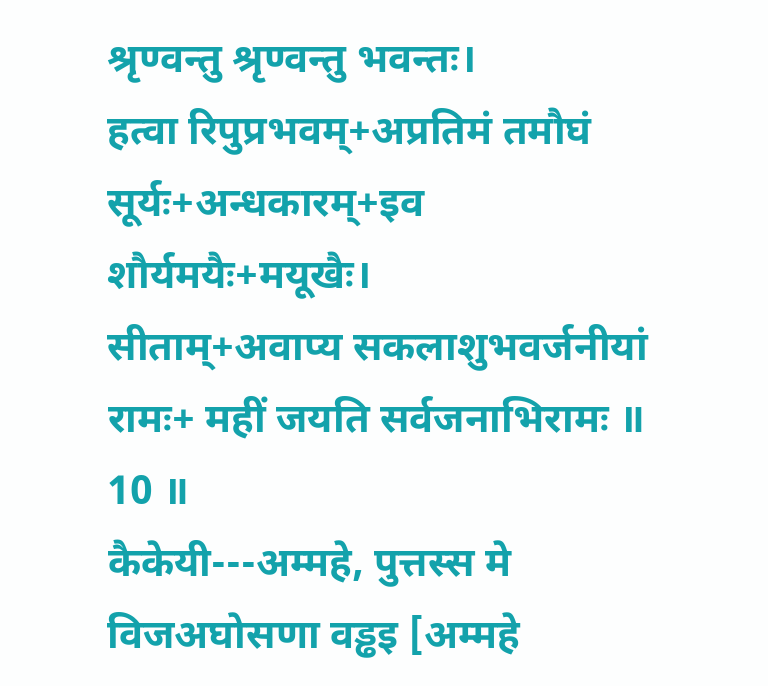श्रृण्वन्तु श्रृण्वन्तु भवन्तः।
हत्वा रिपुप्रभवम्+अप्रतिमं तमौघं
सूर्यः+अन्धकारम्+इव शौर्यमयैः+मयूखैः।
सीताम्+अवाप्य सकलाशुभवर्जनीयां
रामः+ महीं जयति सर्वजनाभिरामः ॥ 10 ॥
कैकेयी---अम्महे, पुत्तस्स मे विजअघोसणा वड्ढइ [अम्महे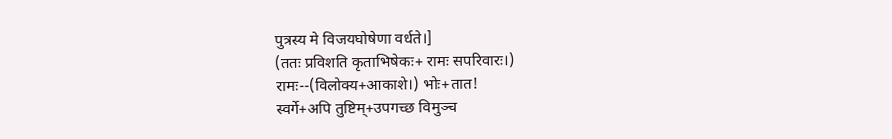पुत्रस्य मे विजयघोषेणा वर्धते।]
(ततः प्रविशति कृताभिषेकः+ रामः सपरिवारः।)
रामः--(विलोक्य+आकाशे।) भोः+तात!
स्वर्गे+अपि तुष्टिम्+उपगच्छ विमुञ्च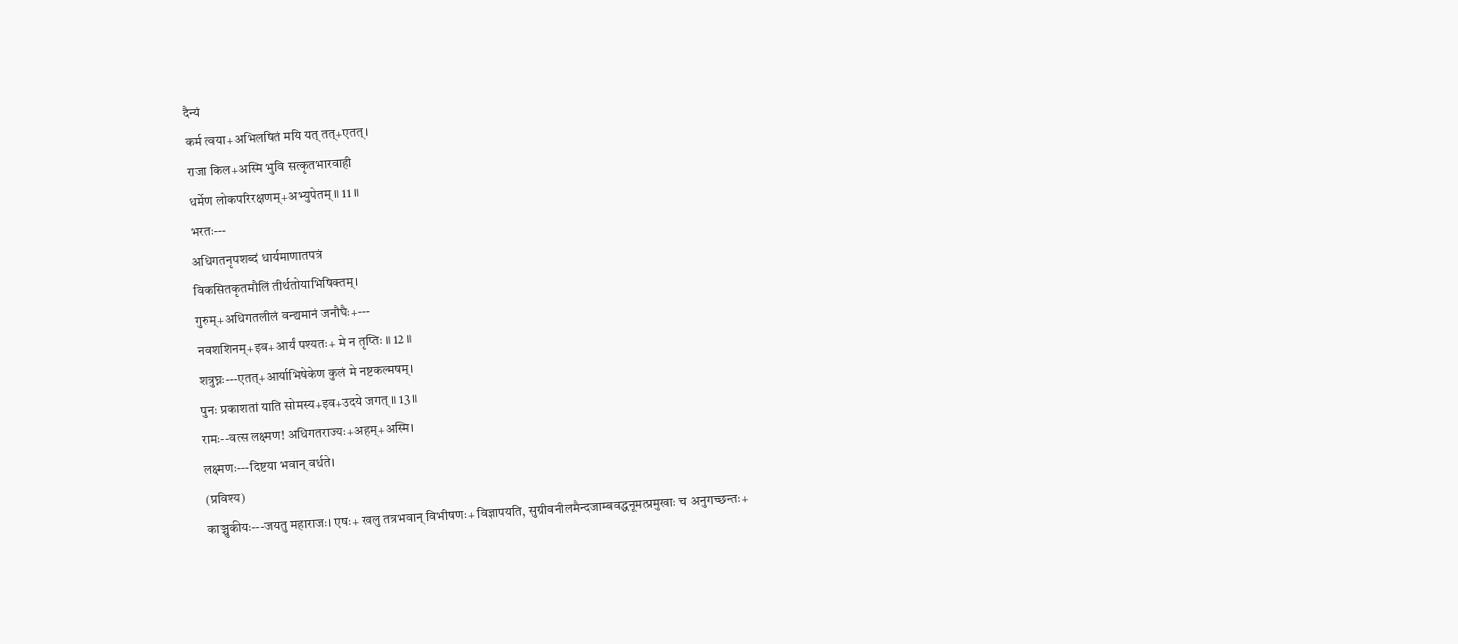दैन्यं
कर्म त्वया+अभिलषितं मयि यत् तत्+एतत्।
राजा किल+अस्मि भुवि सत्कृतभारवाही
धर्मेण लोकपरिरक्षणम्+अभ्युपेतम् ॥ 11 ॥
भरतः---
अधिगतनृपशब्दं धार्यमाणातपत्रं
विकसितकृतमौलिं तीर्थतोयाभिषिक्तम्।
गुरुम्+अधिगतलीलं वन्द्यमानं जनौघैः+---
नवशशिनम्+इव+आर्यं पश्यतः+ मे न तृप्तिः ॥ 12 ॥
शत्रुघ्नः---एतत्+आर्याभिषेकेण कुलं मे नष्टकल्मषम्।
पुनः प्रकाशतां याति सोमस्य+इव+उदये जगत् ॥ 13 ॥
रामः--वत्स लक्ष्मण! अधिगतराज्यः+अहम्+अस्मि।
लक्ष्मणः---दिष्टया भवान् वर्धते।
(प्रविश्य)
काञ्चुकीयः---जयतु महाराजः। एषः+ खलु तत्रभवान् विभीषणः+ विज्ञापयति, सुग्रीवनीलमैन्दजाम्बवद्धनूमत्प्रमुखाः च अनुगच्छन्तः+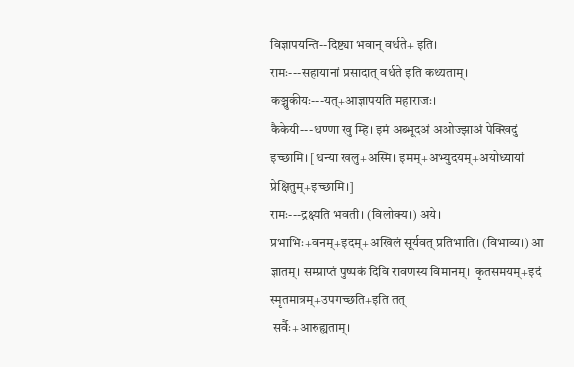विज्ञापयन्ति--दिष्ट्या भवान् वर्धते+ इति।
रामः---सहायानां प्रसादात् वर्धते इति कथ्यताम्।
कञ्चुकीयः---यत्+आज्ञापयति महाराजः।
कैकेयी---धण्णा खु म्हि। इमं अब्भूदअं अओज्झाअं पेक्खिदुं इच्छामि। [धन्या खलु+अस्मि। इमम्+अभ्युदयम्+अयोध्यायां प्रेक्षितुम्+इच्छामि।]
रामः---द्रक्ष्यति भवती। (विलोक्य।) अये। प्रभाभिः+वनम्+इदम्+अखिलं सूर्यवत् प्रतिभाति। (विभाव्य।) आ ज्ञातम्। सम्प्राप्तं पुष्पकं दिवि रावणस्य विमानम्। कृतसमयम्+इदं स्मृतमात्रम्+उपगच्छति+इति तत्
 सर्वैः+आरुह्यताम्।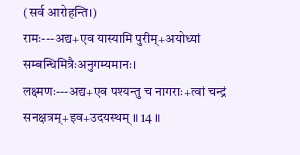(सर्व आरोहन्ति।)
रामः---अद्य+एव यास्यामि पुरीम्+अयोध्यां सम्बन्धिमित्रैःअनुगम्यमानः।
लक्ष्मणः---अद्य+एव पश्यन्तु च नागराः+त्वां चन्द्रं सनक्षत्रम्+इव+उदयस्थम् ॥ 14 ॥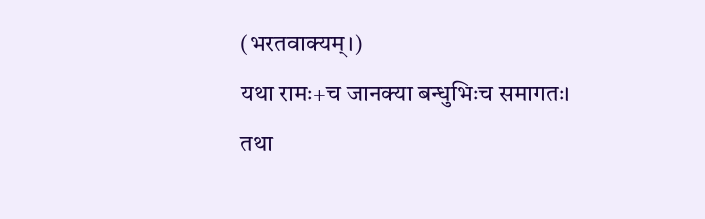(भरतवाक्यम्।)
यथा रामः+च जानक्या बन्धुभिःच समागतः।
तथा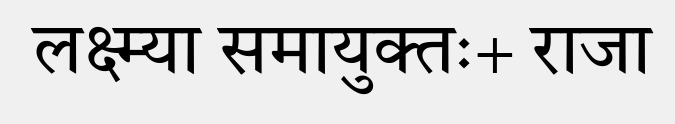लक्ष्म्या समायुक्तः+ राजा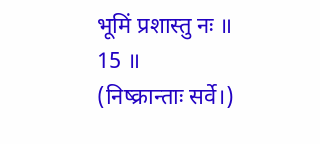भूमिं प्रशास्तु नः ॥ 15 ॥
(निष्क्रान्ताः सर्वे।)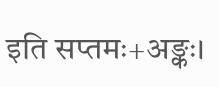इति सप्तमः+अङ्कः।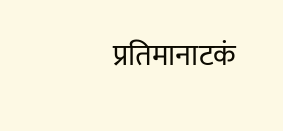प्रतिमानाटकं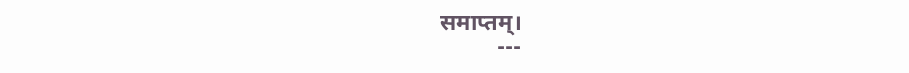समाप्तम्।
          ---